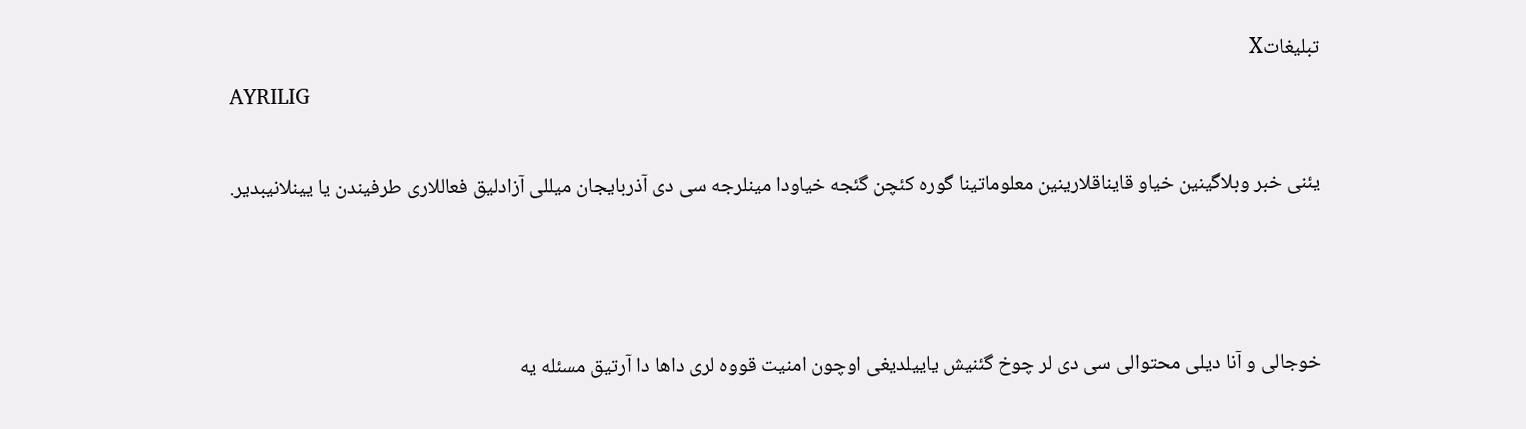تبليغاتX
AYRILIG

یئنی خبر وبلاگینین خیاو قایناقلارینین معلوماتینا گوره کئچن گئجه خیاودا مینلرجه سی دی آذربایجان میللی آزادلیق فعاللاری طرفیندن یا یینلانیبدیر.



خوجالی و آنا دیلی محتوالی سی دی لر چوخ گئنیش یاییلدیغی اوچون امنیت قووه لری داها دا آرتیق مسئله یه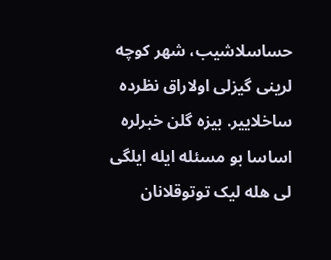حساسلاشیب، شهر کوچه لرینی گیزلی اولاراق نظرده ساخلاییر. بیزه گلن خبرلره اساسا بو مسئله ایله ایلگی لی هله لیک توتوقلانان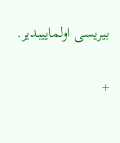بیریسی اولماییبدیر.

+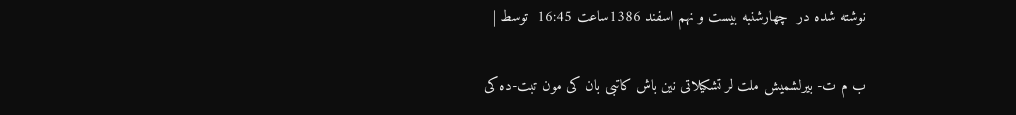نوشته شده در  چهارشنبه بیست و نهم اسفند 1386ساعت 16:45  توسط |

ب م ت- بيرلشميش ملت لر تشکيلاتی نين باش کاتبی بان کی مون تبت-ده کی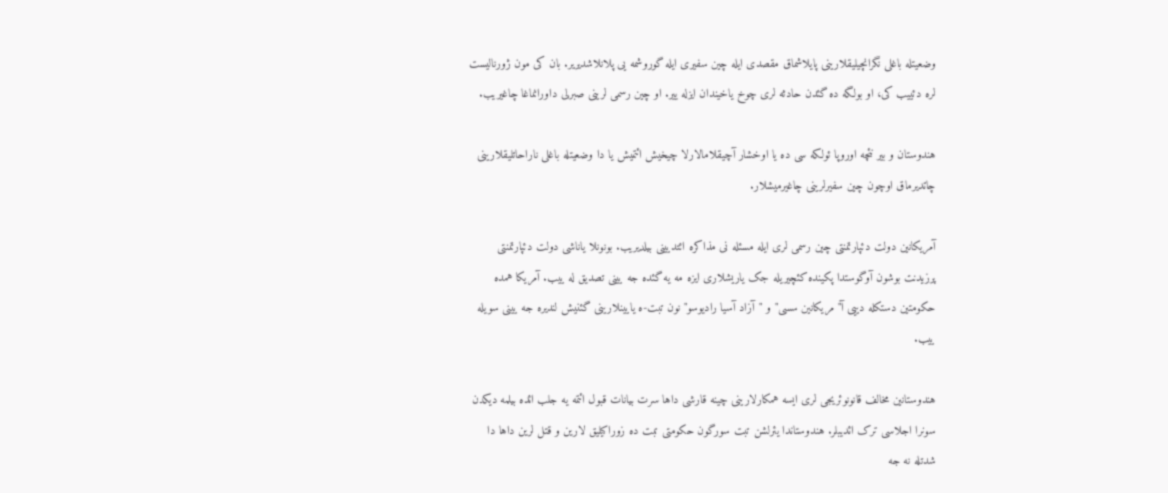وضعيتله باغلی نگرانچيليقلارينی پايلاشماق مقصدی ايله چين سفيری ايله گوروشمه يی پلانلاشديرير. بان کی مون ژورناليست لره دئييب کی، او بولگه ده گئدن حادثه لری چوخ ياخيندان ايزله يير. او چين رسمی لرينی صبرلی داورانماغا چاغيريب.

هندوستان و بير نئچه اوروپا ئولکه سی ده يا اوخشار آچيقلامالارلا چيخيش ائتميش يا دا وضعيتله باغلی ناراحاتليقلارينی چاتديرماق اوچون چين سفيرلرينی چاغيرميشلار.

آمريکانين دولت دئپارتمنتی چين رسمی لری ايله مسئله نی مذاکره ائتديينی بيلديريب. بونونلا ياناشی دولت دئپارتمنتی پرزيدنت بوشون آوگوستدا پکينده کئچيريله جک ياريشلاری ايزه مه يه گئده جه يينی تصديق له ييب. آمريکا همده حکومتين دستکله دييی آ"مريکانين سسی" و "آزاد آسيا راديوسو"نون تبت-ه يايينلارينی گئنيش لنديره جه يينی سويله ييب.

هندوستانين مخالف قانونوئريجی لری ايسه همکارلارينی چينه قارشی داها سرت بيانات قبول ائتمه يه جلب ائده بيلمه ديکدن سونرا اجلاسی ترک ائديبلر. هندوستاندا يئرلشن تبت سورگون حکومتی تبت ده زوراکيليق لارين و قتل لرين داها دا شدتله نه جه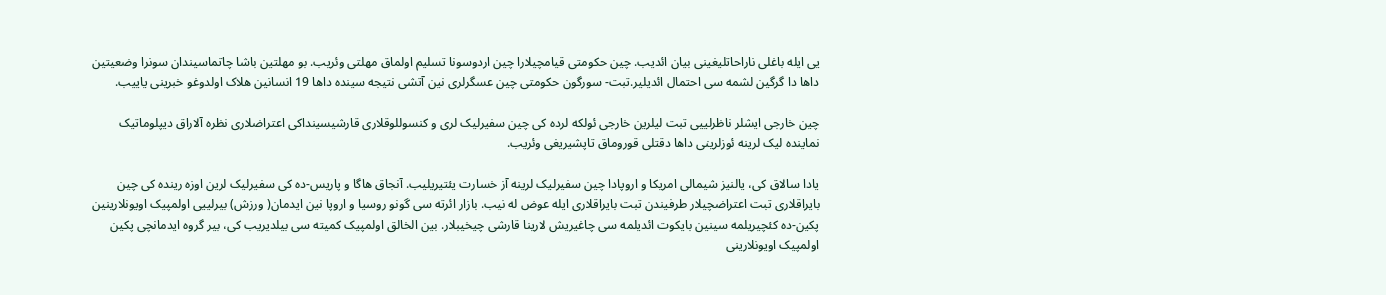يی ايله باغلی ناراحاتليغينی بيان ائديب. چين حکومتی قيامچيلارا چين اردوسونا تسليم اولماق مهلتی وئريب. بو مهلتين باشا چاتماسيندان سونرا وضعيتين داها دا گرگين لشمه سی احتمال ائديلير.تبت- سورگون حکومتی چين عسگرلری نين آتشی نتيجه سينده داها 19 انسانين هلاک اولدوغو خبرينی ياييب.

چين خارجی ايشلر ناظرلييی تبت ليلرين خارجی ئولکه لرده کی چين سفيرليک لری و کنسوللوقلاری قارشيسينداکی اعتراضلاری نظره آلاراق ديپلوماتيک نماينده ليک لرينه ئوزلرينی داها دقتلی قوروماق تاپشيريغی وئريب.

يادا سالاق کی، يالنيز شيمالی امريکا و اروپادا چين سفيرليک لرينه آز خسارت يئتيريليب. آنجاق هاگا و پاريس-ده کی سفيرليک لرين اوزه رينده کی چين بايراقلاری تبت اعتراضچيلار طرفيندن تبت بايراقلاری ايله عوض له نيب. بازار ائرته سی گونو روسيا و اروپا نين ايدمان( ورزش) بيرلييی اولمپيک اويونلارينين پکين-ده کئچيريلمه سينين بايکوت ائديلمه سی چاغيريش لارينا قارشی چيخيبلار. بين الخالق اولمپيک کميته سی بيلديريب کی، بير گروه ايدمانچی پکين اولمپيک اويونلارينی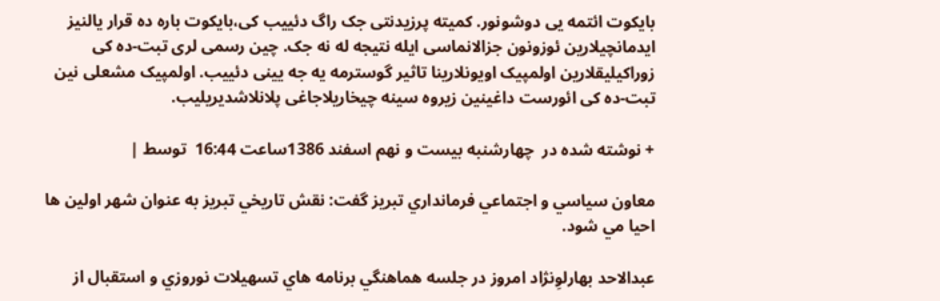بايکوت ائتمه يی دوشونور. کميته پرزيدنتی جک راگ دئييب کی،بايکوت باره ده قرار يالنيز ايدمانچیلارين ئوزونون جزالانماسی ايله نتيجه له نه جک. چين رسمی لری تبت-ده کی زوراکيليقلارين اولمپيک اويونلارينا تاثير گوسترمه يه جه يينی دئييب. اولمپيک مشعلی نين تبت-ده کی ائورست داغينين زيروه سينه چيخاريلاجاغی پلانلاشديريليب.

+ نوشته شده در  چهارشنبه بیست و نهم اسفند 1386ساعت 16:44  توسط |

معاون سياسي و اجتماعي فرمانداري تبريز گفت: نقش تاريخي تبريز به عنوان شهر اولين ها احيا مي شود.

عبدالاحد بهارلوِنژاد امروز در جلسه هماهنگي برنامه هاي تسهيلات نوروزي و استقبال از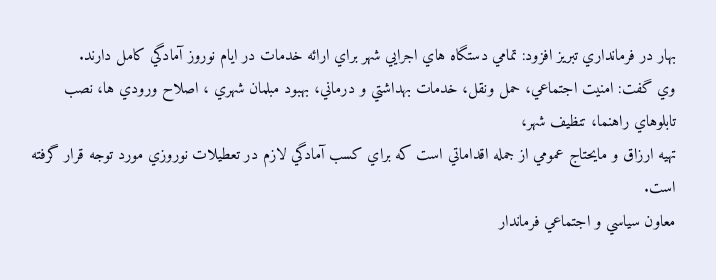بهار در فرمانداري تبريز افزود: تمامي دستگاه هاي اجرايي شهر براي ارائه خدمات در ايام نوروز آمادگي كامل دارند.
وي گفت: امنيت اجتماعي، حمل ونقل، خدمات بهداشتي و درماني، بهبود مبلمان شهري ، اصلاح ورودي ها، نصب تابلوهاي راهنما، تنظيف شهر،
تهيه ارزاق و مايحتاج عمومي از جمله اقداماتي است كه براي كسب آمادگي لازم در تعطيلات نوروزي مورد توجه قرار گرفته است.
معاون سياسي و اجتماعي فرماندار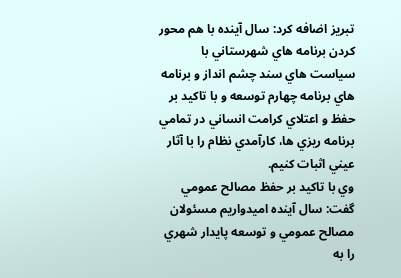تبريز اضافه كرد: سال آينده با هم محور كردن برنامه هاي شهرستاني با سياست هاي سند چشم انداز و برنامه هاي برنامه چهارم توسعه و با تاكيد بر حفظ و اعتلاي كرامت انساني در تمامي برنامه ريزي ها، كارآمدي نظام را با آثار عيني اثبات كنيم.
وي با تاكيد بر حفظ مصالح عمومي گفت: سال آينده اميدواريم مسئولان مصالح عمومي و توسعه پايدار شهري را به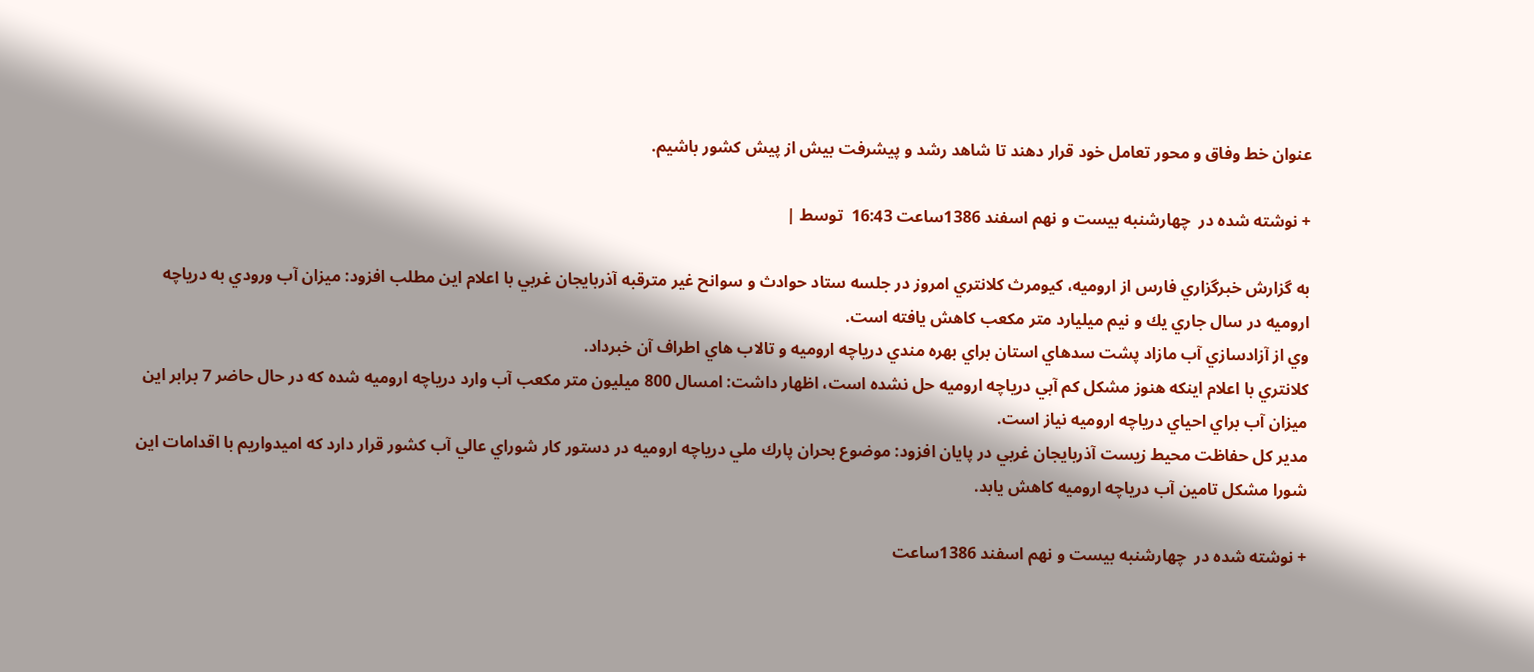عنوان خط وفاق و محور تعامل خود قرار دهند تا شاهد رشد و پيشرفت بيش از پيش كشور باشيم.

+ نوشته شده در  چهارشنبه بیست و نهم اسفند 1386ساعت 16:43  توسط |

به گزارش خبرگزاري فارس از اروميه، كيومرث كلانتري امروز در جلسه ستاد حوادث و سوانح غير مترقبه آذربايجان غربي با اعلام اين مطلب افزود: ميزان آب ورودي به درياچه اروميه در سال جاري يك و نيم ميليارد متر مكعب كاهش يافته است.
وي از آزادسازي آب مازاد پشت سدهاي استان براي بهره مندي درياچه اروميه و تالاب هاي اطراف آن خبرداد.
كلانتري با اعلام اينكه هنوز مشكل كم آبي درياچه اروميه حل نشده است، اظهار داشت: امسال 800 ميليون متر مكعب آب وارد درياچه اروميه شده كه در حال حاضر 7 برابر اين ميزان آب براي احياي درياچه اروميه نياز است.
مدير كل حفاظت محيط زيست آذربايجان غربي در پايان افزود: موضوع بحران پارك ملي درياچه اروميه در دستور كار شوراي عالي آب كشور قرار دارد كه اميدواريم با اقدامات اين شورا مشكل تامين آب درياچه اروميه كاهش يابد.

+ نوشته شده در  چهارشنبه بیست و نهم اسفند 1386ساعت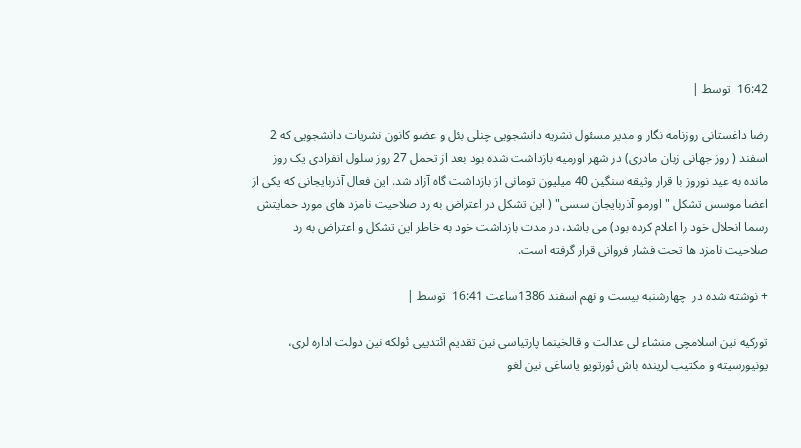16:42  توسط |

رضا داغستانی روزنامه نگار و مدیر مسئول نشریه دانشجویی چنلی بئل و عضو کانون نشریات دانشجویی که 2 اسفند ( روز جهانی زبان مادری) در شهر اورمیه بازداشت شده بود بعد از تحمل 27 روز سلول انفرادی یک روز مانده به عید نوروز با قرار وثیقه سنگین 40 میلیون تومانی از بازداشت گاه آزاد شد. این فعال آذربایجانی که یکی از اعضا موسس تشکل " اورمو آذربایجان سسی" ( این تشکل در اعتراض به رد صلاحیت نامزد های مورد حمایتش  رسما انحلال خود را اعلام کرده بود) می باشد، در مدت بازداشت خود به خاطر این تشکل و اعتراض به رد صلاحیت نامزد ها تحت فشار فروانی قرار گرفته است.

+ نوشته شده در  چهارشنبه بیست و نهم اسفند 1386ساعت 16:41  توسط |

تورکيه نين اسلامچی منشاء لی عدالت و قالخينما پارتياسی نين تقديم ائتدييی ئولکه نين دولت اداره لری، يونيورسيته و مکتيب لرينده باش ئورتويو ياساغی نين لغو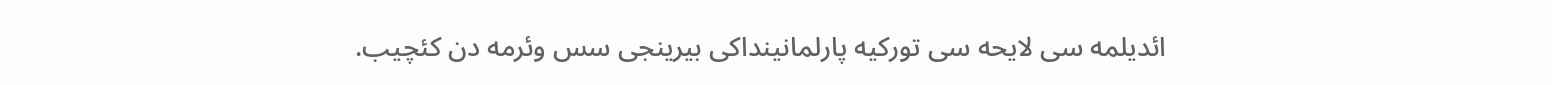ائديلمه سی لايحه سی تورکيه پارلمانينداکی بيرينجی سس وئرمه دن کئچيب.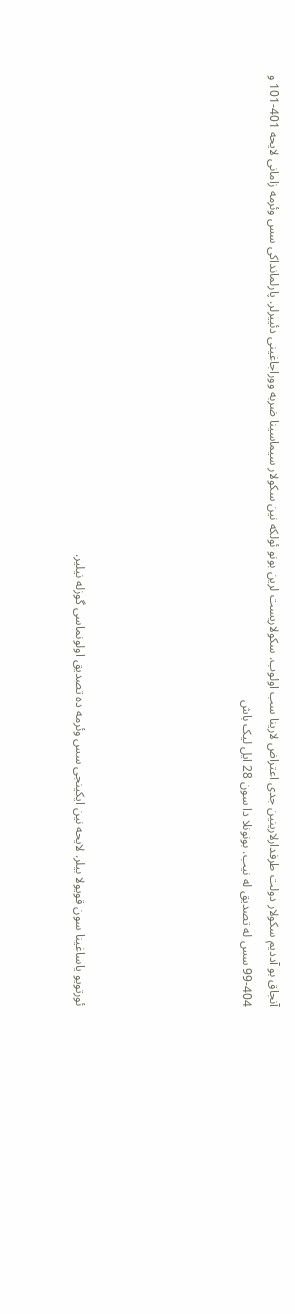آنجاق بو آدديم سکولار دولت طرفدارلارينين جدی اعتراض لارينا سب اولوب. سکولاريست لرين بونو ئولکه نين سکولار سيماسينا ضربه ووراجاغينی دئييرلر. پارلمانداکی سس وئرمه زامانی لايحه 401-101 و 404-99 سس له تصديق له نيب. بونونلا دا سون 28 ايل ليک باش





ئورتويو ياساغينا سون قويولا بيلر. لايحه نين ايکينجی سس وئرمه ده تصديق اولونماسی گوزله نيلير.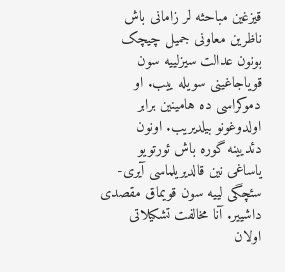قيزغين مباحثه لر زامانی باش ناظرين معاونی جميل چيچک بونون عدالت سيزلييه سون قوياجاغينی سويله ييب. او دموکراسی ده هامينين برابر اولدوغونو بيلديريب. اونون دئديينه گوره باش ئورتويو ياساغی نين قالديريلماسی آيری- سئچگی لييه سون قويماق مقصدی داشيير. آنا مخالفت تشکيلاتی اولان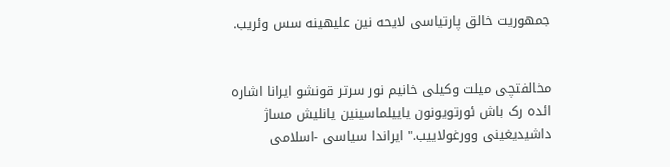جمهوريت خالق پارتياسی لايحه نين عليهينه سس وئريب.


مخالفتچی ميلت وکيلی خانيم نور سرتر قونشو ايرانا اشاره ائده رک باش ئورتويونون ياييلماسينين يانليش مساژ داشيديغينی وورغولاييب." ايراندا سياسی -اسلامی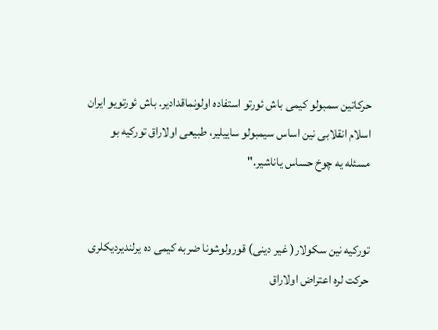حرکاتين سمبولو کيمی باش ئورتو استفاده اولونماقدادير. باش ئورتويو ايران اسلام انقلابی نين اساس سيمبولو ساييلير، طبيعی اولاراق تورکيه بو مسئله يه چوخ حساس ياناشير."


تورکيه نين سکولار( غير دينی) قورولوشونا ضربه کيمی ده يرلنديرديکلری حرکت لره اعتراض اولاراق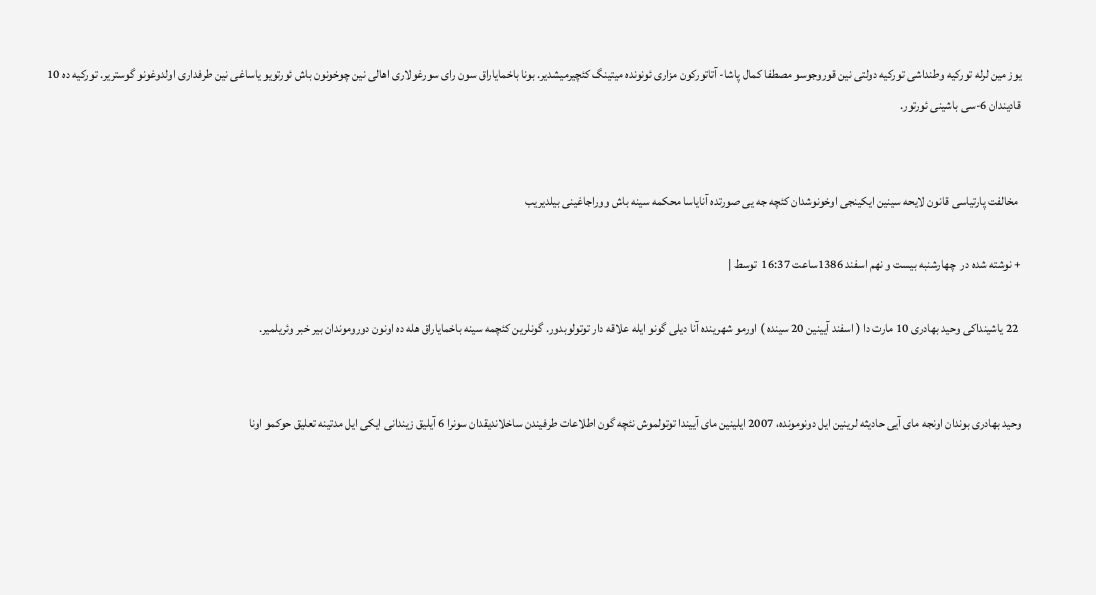يوز مين لرله تورکيه وطنداشی تورکيه دولتی نين قوروجوسو مصطفا کمال پاشا- آتاتورکون مزاری ئونونده ميتينگ کئچيرميشدير. بونا باخماياراق سون رای سورغولاری اهالی نين چوخونون باش ئورتويو ياساغی نين طرفداری اولدوغونو گوسترير. تورکيه ده 10 قاديندان 6-سی باشينی ئورتور.


 مخالفت پارتياسی قانون لايحه سينين ايکينجی اوخونوشدان کئچه جه يی صورتده آناياسا محکمه سينه باش ووراجاغينی بيلديريب

+ نوشته شده در  چهارشنبه بیست و نهم اسفند 1386ساعت 16:37  توسط |

 22 یاشینداکی وحید بهادری 10 مارت دا ( اسفند آیینین 20 سینده ) اورمو شهرینده آنا دیلی گونو ایله علاقه دار توتولوبدور. گونلرین کئچمه سینه باخمایاراق هله ده اونون دوروموندان بیر خبر وئریلمیر.


وحید بهادری بوندان اونجه مای آیی حادیثه لرینین ایل دونومونده، 2007 ایلینین مای آییندا توتولموش نئچه گون اطلاعات طرفیندن ساخلاندیقدان سونرا 6 آیلیق زیندانی ایکی ایل مدتینه تعلیق حوکمو اونا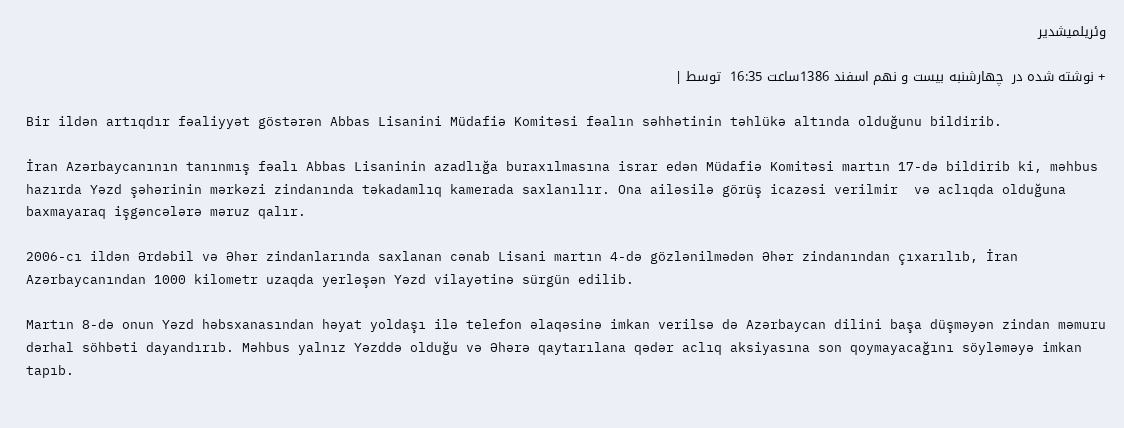وئریلمیشدیر

+ نوشته شده در  چهارشنبه بیست و نهم اسفند 1386ساعت 16:35  توسط |

Bir ildən artıqdır fəaliyyət göstərən Abbas Lisanini Müdafiə Komitəsi fəalın səhhətinin təhlükə altında olduğunu bildirib.

İran Azərbaycanının tanınmış fəalı Abbas Lisaninin azadlığa buraxılmasına israr edən Müdafiə Komitəsi martın 17-də bildirib ki, məhbus hazırda Yəzd şəhərinin mərkəzi zindanında təkadamlıq kamerada saxlanılır. Ona ailəsilə görüş icazəsi verilmir  və aclıqda olduğuna baxmayaraq işgəncələrə məruz qalır.

2006-cı ildən Ərdəbil və Əhər zindanlarında saxlanan cənab Lisani martın 4-də gözlənilmədən Əhər zindanından çıxarılıb, İran Azərbaycanından 1000 kilometr uzaqda yerləşən Yəzd vilayətinə sürgün edilib.

Martın 8-də onun Yəzd həbsxanasından həyat yoldaşı ilə telefon əlaqəsinə imkan verilsə də Azərbaycan dilini başa düşməyən zindan məmuru dərhal söhbəti dayandırıb. Məhbus yalnız Yəzddə olduğu və Əhərə qaytarılana qədər aclıq aksiyasına son qoymayacağını söyləməyə imkan tapıb.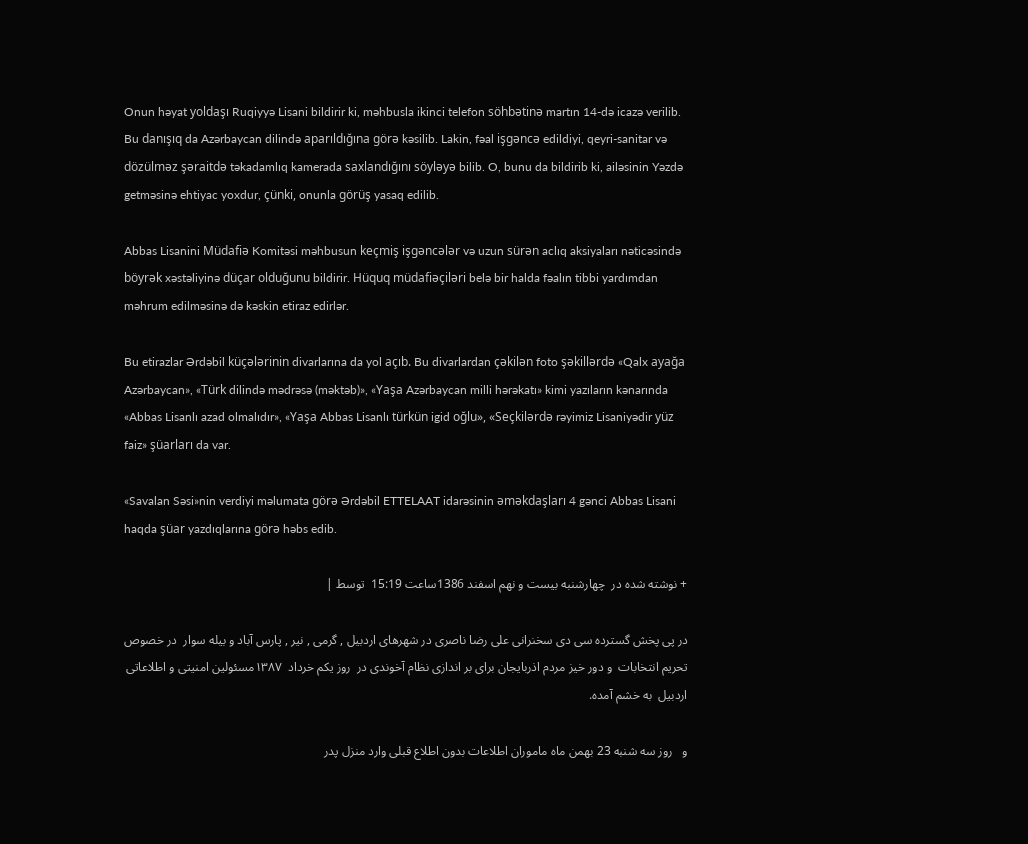Onun həyat yoldaşı Ruqiyyə Lisani bildirir ki, məhbusla ikinci telefon söhbətinə martın 14-də icazə verilib. Bu danışıq da Azərbaycan dilində aparıldığına görə kəsilib. Lakin, fəal işgəncə edildiyi, qeyri-sanitar və dözülməz şəraitdə təkadamlıq kamerada saxlandığını söyləyə bilib. O, bunu da bildirib ki, ailəsinin Yəzdə getməsinə ehtiyac yoxdur, çünki, onunla görüş yasaq edilib.

Abbas Lisanini Müdafiə Komitəsi məhbusun keçmiş işgəncələr və uzun sürən aclıq aksiyaları nəticəsində böyrək xəstəliyinə düçar olduğunu bildirir. Hüquq müdafiəçiləri belə bir halda fəalın tibbi yardımdan məhrum edilməsinə də kəskin etiraz edirlər.

Bu etirazlar Ərdəbil küçələrinin divarlarına da yol açıb. Bu divarlardan çəkilən foto şəkillərdə «Qalx ayağa Azərbaycan», «Türk dilində mədrəsə (məktəb)», «Yaşa Azərbaycan milli hərəkatı» kimi yazıların kənarında «Abbas Lisanlı azad olmalıdır», «Yaşa Abbas Lisanlı türkün igid oğlu», «Seçkilərdə rəyimiz Lisaniyədir yüz faiz» şüarları da var.

«Savalan Səsi»nin verdiyi məlumata görə Ərdəbil ETTELAAT idarəsinin əməkdaşları 4 gənci Abbas Lisani haqda şüar yazdıqlarına görə həbs edib.

+ نوشته شده در  چهارشنبه بیست و نهم اسفند 1386ساعت 15:19  توسط |

در پی پخش گسترده سی دی سخنرانی علی رضا ناصری در شهرهای اردبیل , گرمی , نیر , پارس آباد و بیله سوار  در خصوص تحریم انتخابات  و دور خیز مردم اذربایجان برای بر اندازی نظام آخوندی در  روز یکم خرداد  ۱۳۸۷مسئولین امنیتی و اطلاعاتی اردبیل  به خشم آمده.

و   روز سه شنبه 23 بهمن ماه ماموران اطلاعات بدون اطلاع قبلی وارد منزل پدر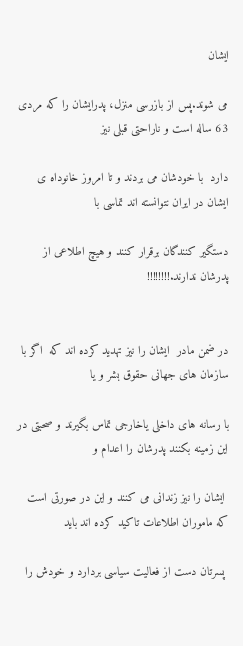ایشان

می شوند.پس از بازرسی منزل، پدرایشان را که مردی 63 ساله است و ناراحتی قبلی نیز

دارد  با خودشان می بردند و تا امروز خانوداه ی ایشان در ایران نتوانسته اند تماسی با

دستگیر کنندگان برقرار کنند و هیچ اطلاعی از پدرشان ندارند.!!!!!!!!


در ضمن مادر  ایشان را نیز تهدید کرده اند که  اگر با سازمان های جهانی حقوق بشر و یا

با رسانه های داخلی یاخارجی تماس بگیرند و صحبتی در این زمینه بکنند پدرشان را اعدام و

 ایشان را نیز زندانی می کنند و این در صورتی است که ماموران اطلاعات تاکید کرده اند باید

 پسرتان دست از فعالیت سیاسی بردارد و خودش را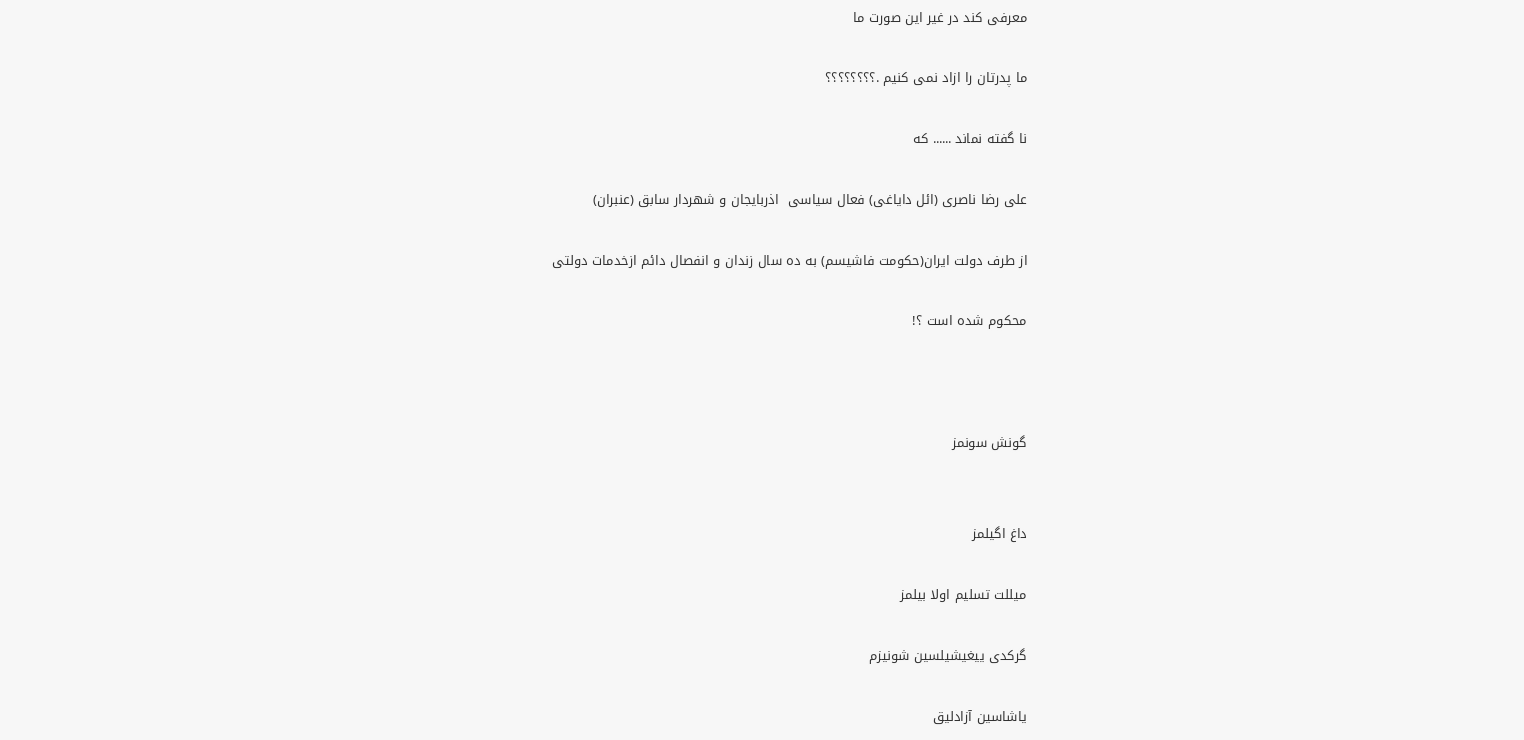معرفی کند در غیر این صورت ما

ما پدرتان را ازاد نمی کنیم .؟؟؟؟؟؟؟؟

نا گفته نماند ...... که

علی رضا ناصری (ائل دایاغی) فعال سیاسی  اذربایجان و شهردار سابق (عنبران)

از طرف دولت ایران(حکومت فاشیسم) به ده سال زندان و انفصال دائم ازخدمات دولتی

محکوم شده است ؟!



گونش سونمز


داغ اگیلمز

میللت تسلیم اولا بیلمز

گرکدی ییغیشیلسین شونیزم

یاشاسین آزادلیق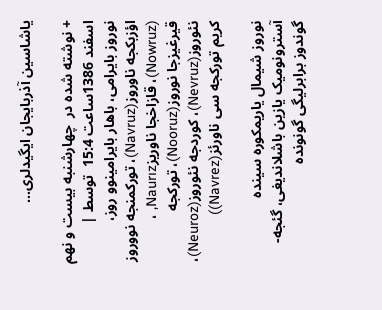یاشاسین آذربایجان ایگیدلری...

+ نوشته شده در  چهارشنبه بیست و نهم اسفند 1386ساعت 15:4  توسط |
نوروز بایرامی، باهار بایرامینوو روز، اؤزبکجه ناوروز(Navruz)، تورکمنجه نووروز (Nowruz)، قازاخجا ناوریزNaurız, ، قیرغیزجا نوروز(Nooruz)، تورکجه نئوروز(Nevruz)، کوردجه نئوروز(Neuroz)، کریم تورکجه سی ناورئز(Navrez))

نوروز شیمال یاریمکوره سینده آسترونومیک یازین باشلاندیغی، گئجه-گوندوز برابرلیگی گونونده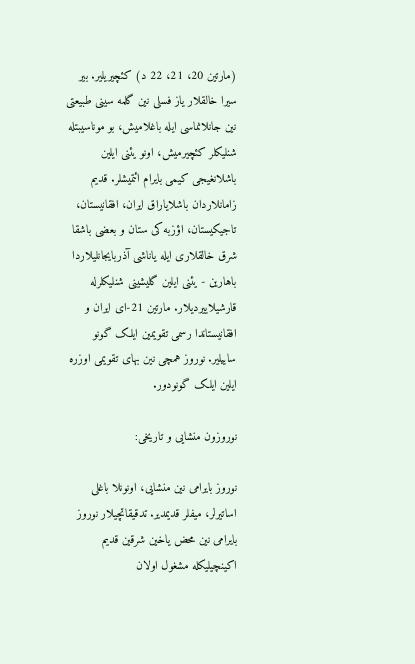(مارتین 20، 21، 22 د) کئچیریلیر. بیر سیرا خالقلار یاز فسلی نین گلمه سینی طبیعتی نین جانلانماسی ایله باغلامیش، بو موناسیبتله شنلیکلر کئچیرمیش، اونو یئنی ایلین باشلانغیجی کیمی بایرام ائتمیشلر. قدیم زامانلاردان باشلایاراق ایران، افقانیستان، تاجیکیستان، اؤزبه کی ستان و بعضی باشقا شرق خالقلاری ایله یاناشی آذربایجانلیلاردا باهارین - یئنی ایلین گلیشینی شنلیکلرله قارشیلاییردیلار. مارتین 21-ای ایران و افقانیستاندا رسمی تقویمین ایلک گونو ساییلیر. نوروز همچی نین بهای تقویمی اوزره ایلین ایلک گونودور.

نوروزون منشایی و تاریخی:

نوروز بایرامی نین منشایی، اونونلا باغلی اساتیرلر، میفلر قدیمدیر. تدقیقاتچیلار نوروز بایرامی نین محض یاخین شرقین قدیم اکینچیلیکله مشغول اولان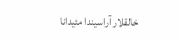خالقلار آراسیندا مئیدانا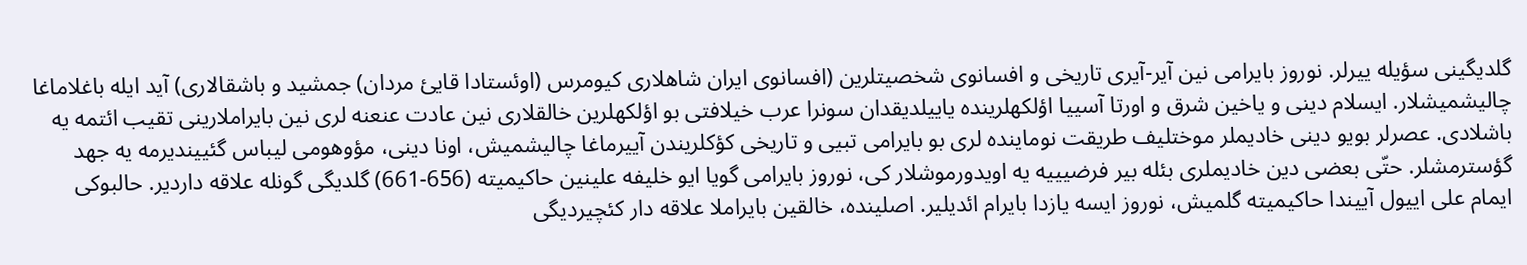گلدیگینی سؤیله ییرلر. نوروز بایرامی نین آیر-آیری تاریخی و افسانوی شخصیتلرین (افسانوی ایران شاهلاری کیومرس (اوئستادا قایئ مردان) جمشید و باشقالاری) آید ایله باغلاماغا چالیشمیشلار. ایسلام دینی و یاخین شرق و اورتا آسییا اؤلکهلرینده یاییلدیقدان سونرا عرب خیلافتی بو اؤلکهلرین خالقلاری نین عادت عنعنه لری نین بایراملارینی تقیب ائتمه یه باشلادی. عصرلر بویو دینی خادیملر موختلیف طریقت نوماینده لری بو بایرامی تبیی و تاریخی کؤکلریندن آییرماغا چالیشمیش، اونا دینی، مؤوهومی لیباس گئییندیرمه یه جهد گؤسترمشلر. حتّی بعضی دین خادیملری بئله بیر فرضیییه یه اویدورموشلار کی، نوروز بایرامی گویا ایو خلیفه علینین حاکیمیته (656-661) گلدیگی گونله علاقه داردیر. حالبوکی ایمام علی اییول آییندا حاکیمیته گلمیش، نوروز ایسه یازدا بایرام ائدیلیر. اصلینده، خالقین بایراملا علاقه دار کئچیردیگی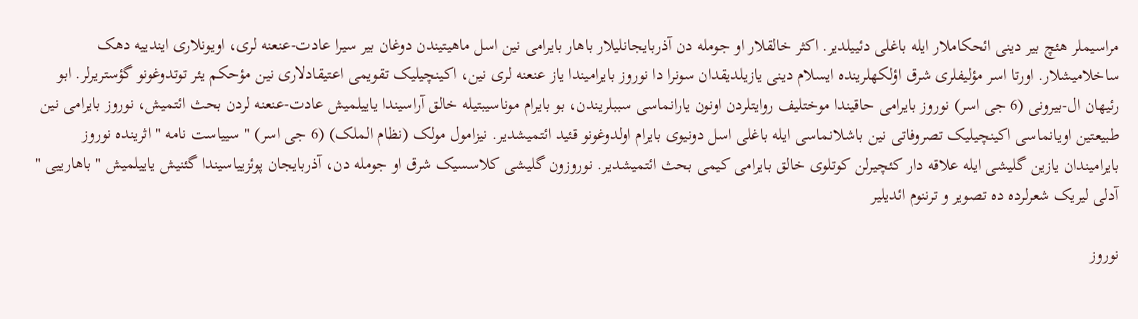مراسیملر هئچ بیر دینی ائحکاملار ایله باغلی دئییلدیر. اکثر خالقلار او جومله دن آذربایجانلیلار باهار بایرامی نین اسل ماهیتیندن دوغان بیر سیرا عادت-عنعنه لری، اویونلاری ایندییه دهک ساخلامیشلار. اورتا اسر مؤلیفلری شرق اؤلکهلرینده ایسلام دینی یازیلدیقدان سونرا دا نوروز بایرامیندا یاز عنعنه لری نین، اکینچیلیک تقویمی اعتیقادلاری نین مؤحکم یئر توتدوغونو گؤستریرلر. ابو رئیهان ال-بیرونی (6 جی اسر) نوروز بایرامی حاقیندا موختلیف روایتلردن اونون یارانماسی سببلریندن، بو بایرام موناسیبتیله خالق آراسیندا یاییلمیش عادت-عنعنه لردن بحث ائتمیش، نوروز بایرامی نین طبیعتین اویانماسی اکینچیلیک تصروفاتی نین باشلانماسی ایله باغلی اسل دونیوی بایرام اولدوغونو قئید ائتمیشدیر. نیزامول مولک (نظام الملک) (6 جی اسر) " سییاست نامه " اثرینده نوروز بایرامیندان یازین گلیشی ایله علاقه دار کئچیرلن کوتلوی خالق بایرامی کیمی بحث ائتمیشدیر. نوروزون گلیشی کلاسسیک شرق او جومله دن، آذربایجان پوئزییاسیندا گئنیش یاییلمیش " باهارییی " آدلی لیریک شعرلرده ده تصویر و ترننوم ائدیلیر

نوروز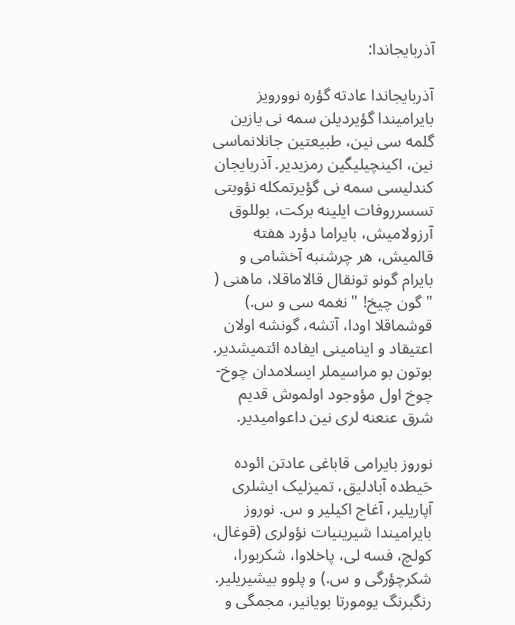آذربایجاندا:

آذربایجاندا عادته گؤره نوورویز بایرامیندا گؤیردیلن سمه نی یازین گلمه سی نین، طبیعتین جانلانماسی نین، اکینچیلیگین رمزیدیر. آذربایجان کندلیسی سمه نی گؤیرتمکله نؤوبتی تسسرروفات ایلینه برکت، بوللوق آرزولامیش، بایراما دؤرد هفته قالمیش، هر چرشنبه آخشامی و بایرام گونو تونقال قالاماقلا، ماهنی ( " گون چیخ! " نغمه سی و س.) قوشماقلا اودا، آتشه، گونشه اولان اعتیقاد و اینامینی ایفاده ائتمیشدیر. بوتون بو مراسیملر ایسلامدان چوخ-چوخ اول مؤوجود اولموش قدیم شرق عنعنه لری نین داعوامیدیر.

نوروز بایرامی قاباغی عادتن ائوده حَیطده آبادلیق، تمیزلیک ایشلری آپاریلیر، آغاج اکیلیر و س. نوروز بایرامیندا شیرینیات نؤولری (قوغال، کولچ، فسه لی، پاخلاوا، شکربورا، شکرچؤرگی و س.) و پلوو بیشیریلیر. رنگبرنگ یومورتا بویانیر، مجمگی و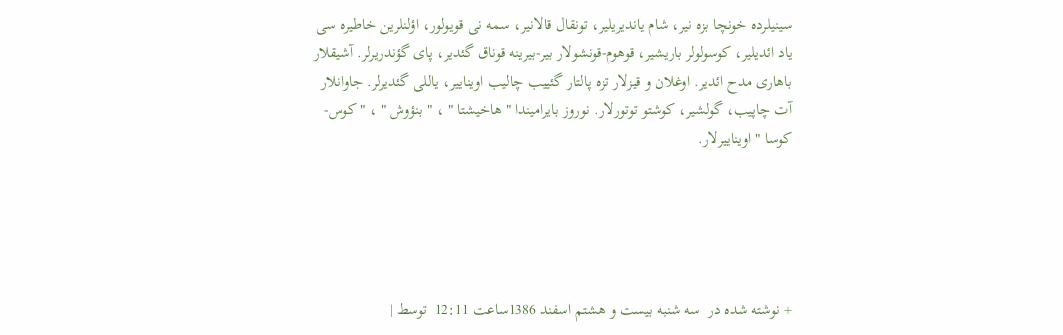سینیلرده خونچا بزه نیر، شام یاندیریلیر، تونقال قالانیر، سمه نی قویولور، اؤلنلرین خاطیره سی یاد ائدیلیر، کوسولولر باریشیر، قوهوم-قونشولار بیر-بیرینه قوناق گئدیر، پای گؤندریرلر. آشیقلار باهاری مدح ائدیر. اوغلان و قیزلار تزه پالتار گئییب چالیب اویناییر، یاللی گئدیرلر. جاوانلار آت چاپیب، گولشیر، کوشتو توتورلار. نوروز بایرامیندا " هاخیشتا " ، " بنؤوش " ، " کوس-کوسا " اویناییرلار.





+ نوشته شده در  سه شنبه بیست و هشتم اسفند 1386ساعت 12:11  توسط |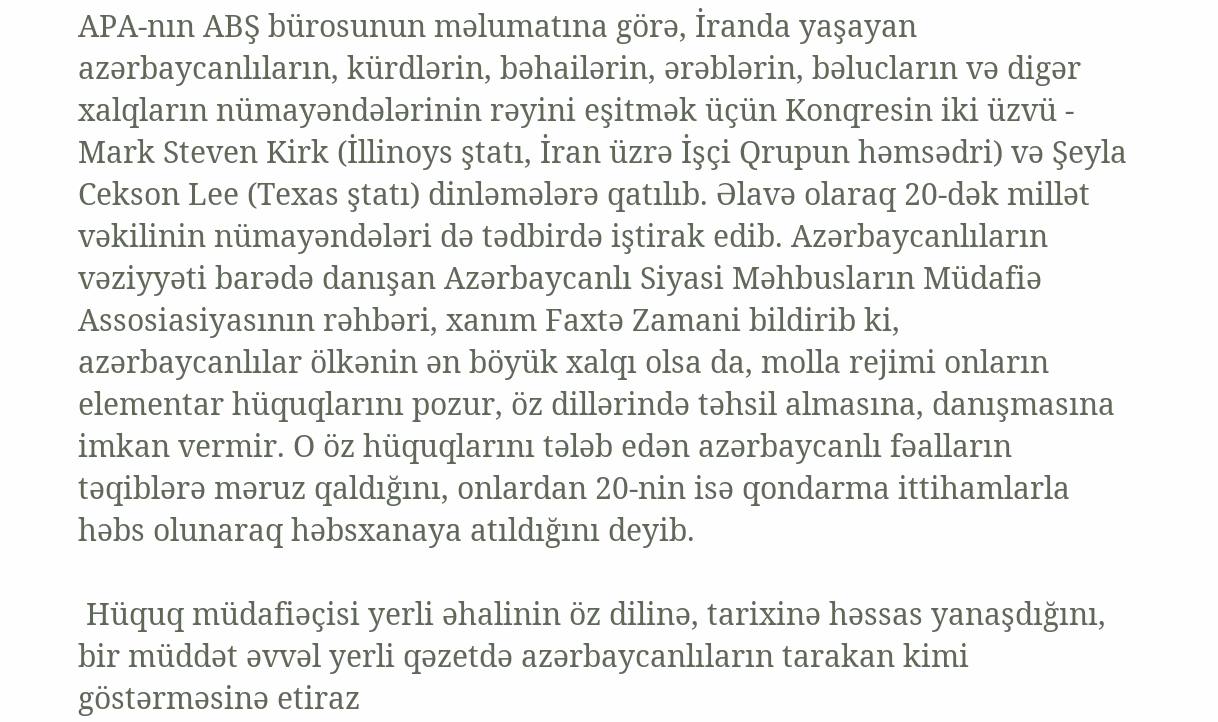APA-nın ABŞ bürosunun məlumatına görə, İranda yaşayan azərbaycanlıların, kürdlərin, bəhailərin, ərəblərin, bəlucların və digər xalqların nümayəndələrinin rəyini eşitmək üçün Konqresin iki üzvü - Mark Steven Kirk (İllinoys ştatı, İran üzrə İşçi Qrupun həmsədri) və Şeyla Cekson Lee (Texas ştatı) dinləmələrə qatılıb. Əlavə olaraq 20-dək millət vəkilinin nümayəndələri də tədbirdə iştirak edib. Azərbaycanlıların vəziyyəti barədə danışan Azərbaycanlı Siyasi Məhbusların Müdafiə Assosiasiyasının rəhbəri, xanım Faxtə Zamani bildirib ki, azərbaycanlılar ölkənin ən böyük xalqı olsa da, molla rejimi onların elementar hüquqlarını pozur, öz dillərində təhsil almasına, danışmasına imkan vermir. O öz hüquqlarını tələb edən azərbaycanlı fəalların təqiblərə məruz qaldığını, onlardan 20-nin isə qondarma ittihamlarla həbs olunaraq həbsxanaya atıldığını deyib.

 Hüquq müdafiəçisi yerli əhalinin öz dilinə, tarixinə həssas yanaşdığını, bir müddət əvvəl yerli qəzetdə azərbaycanlıların tarakan kimi göstərməsinə etiraz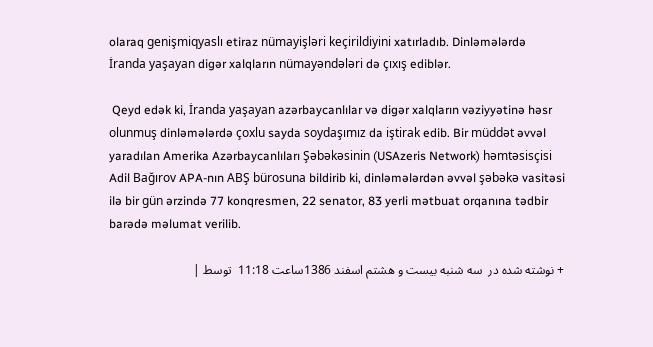olaraq genişmiqyaslı etiraz nümayişləri keçirildiyini xatırladıb. Dinləmələrdə İranda yaşayan digər xalqların nümayəndələri də çıxış ediblər.

 Qeyd edək ki, İranda yaşayan azərbaycanlılar və digər xalqların vəziyyətinə həsr olunmuş dinləmələrdə çoxlu sayda soydaşımız da iştirak edib. Bir müddət əvvəl yaradılan Amerika Azərbaycanlıları Şəbəkəsinin (USAzeris Network) həmtəsisçisi Adil Bağırov APA-nın ABŞ bürosuna bildirib ki, dinləmələrdən əvvəl şəbəkə vasitəsi ilə bir gün ərzində 77 konqresmen, 22 senator, 83 yerli mətbuat orqanına tədbir barədə məlumat verilib.

+ نوشته شده در  سه شنبه بیست و هشتم اسفند 1386ساعت 11:18  توسط |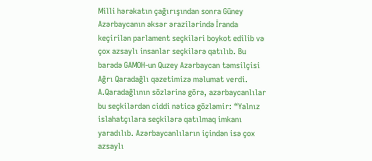Milli hərəkatın çağırışından sonra Güney Azərbaycanın əksər ərazilərində İranda keçirilən parlament seçkiləri boykot edilib və çox azsaylı insanlar seçkilərə qatılıb. Bu barədə GAMOH-un Quzey Azərbaycan təmsilçisi Ağrı Qaradağlı qəzetimizə məlumat verdi. A.Qaradağlının sözlərinə görə, azərbaycanlılar bu seçkilərdən ciddi nəticə gözləmir: “Yalnız islahatçılara seçkilərə qatılmaq imkanı yaradılıb. Azərbaycanlıların içindən isə çox azsaylı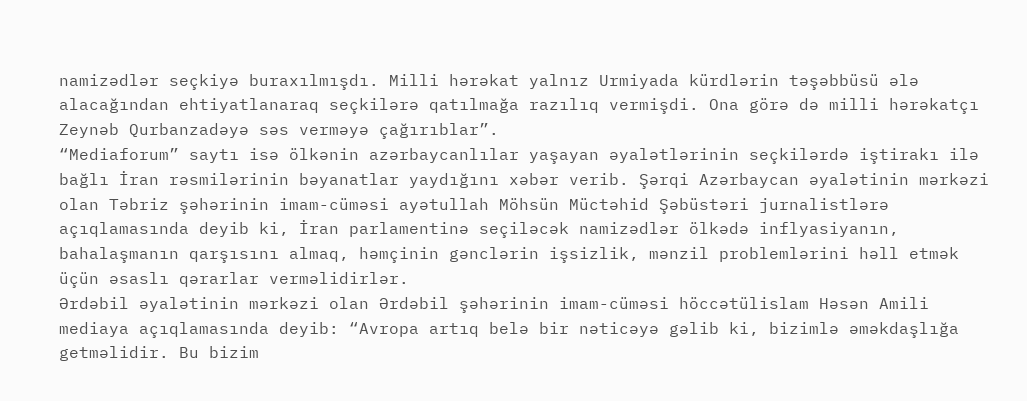namizədlər seçkiyə buraxılmışdı. Milli hərəkat yalnız Urmiyada kürdlərin təşəbbüsü ələ alacağından ehtiyatlanaraq seçkilərə qatılmağa razılıq vermişdi. Ona görə də milli hərəkatçı Zeynəb Qurbanzadəyə səs verməyə çağırıblar”.
“Mediaforum” saytı isə ölkənin azərbaycanlılar yaşayan əyalətlərinin seçkilərdə iştirakı ilə bağlı İran rəsmilərinin bəyanatlar yaydığını xəbər verib. Şərqi Azərbaycan əyalətinin mərkəzi olan Təbriz şəhərinin imam-cüməsi ayətullah Möhsün Müctəhid Şəbüstəri jurnalistlərə açıqlamasında deyib ki, İran parlamentinə seçiləcək namizədlər ölkədə inflyasiyanın, bahalaşmanın qarşısını almaq, həmçinin gənclərin işsizlik, mənzil problemlərini həll etmək üçün əsaslı qərarlar verməlidirlər.
Ərdəbil əyalətinin mərkəzi olan Ərdəbil şəhərinin imam-cüməsi höccətülislam Həsən Amili mediaya açıqlamasında deyib: “Avropa artıq belə bir nəticəyə gəlib ki, bizimlə əməkdaşlığa getməlidir. Bu bizim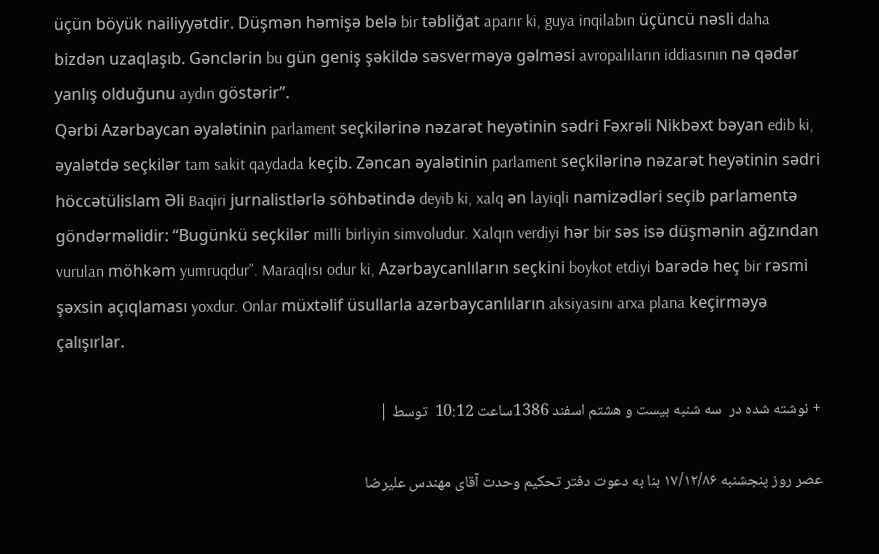üçün böyük nailiyyətdir. Düşmən həmişə belə bir təbliğat aparır ki, guya inqilabın üçüncü nəsli daha bizdən uzaqlaşıb. Gənclərin bu gün geniş şəkildə səsverməyə gəlməsi avropalıların iddiasının nə qədər yanlış olduğunu aydın göstərir”.
Qərbi Azərbaycan əyalətinin parlament seçkilərinə nəzarət heyətinin sədri Fəxrəli Nikbəxt bəyan edib ki, əyalətdə seçkilər tam sakit qaydada keçib. Zəncan əyalətinin parlament seçkilərinə nəzarət heyətinin sədri höccətülislam Əli Baqiri jurnalistlərlə söhbətində deyib ki, xalq ən layiqli namizədləri seçib parlamentə göndərməlidir: “Bugünkü seçkilər milli birliyin simvoludur. Xalqın verdiyi hər bir səs isə düşmənin ağzından vurulan möhkəm yumruqdur”. Maraqlısı odur ki, Azərbaycanlıların seçkini boykot etdiyi barədə heç bir rəsmi şəxsin açıqlaması yoxdur. Onlar müxtəlif üsullarla azərbaycanlıların aksiyasını arxa plana keçirməyə çalışırlar.

+ نوشته شده در  سه شنبه بیست و هشتم اسفند 1386ساعت 10:12  توسط |

عصر روز پنجشنبه ۱۷/۱۲/۸۶ بنا به دعوت دفتر تحکيم وحدت آقای مهندس عليرضا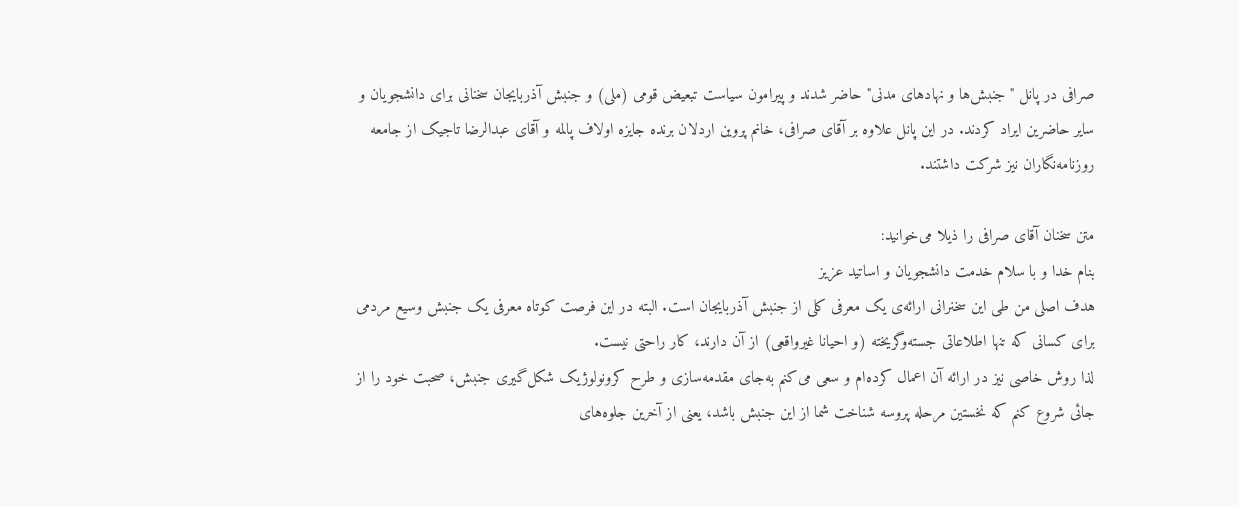صرافی در پانل "جنبش‌ها و نهادهای مدنی" حاضر شدند و پيرامون سياست تبعيض قومی (ملی) و جنبش آذربايجان سخنانی برای دانشجويان و ساير حاضرين ايراد کردند. در اين پانل علاوه بر آقای صرافی، خانم ‌پروين‌ اردلان برنده جايزه اولاف پالمه و آقای عبدالرضا تاجيک از جامعه روزنامه‌نگاران نيز شرکت داشتند.

متن سخنان آقای صرافی را ذيلا می‌خوانيد:
بنام خدا و با سلام خدمت دانشجويان و اساتيد عزيز
هدف اصلی من طی اين سخنرانی ارائه‌ی يک معرفی کلی از جنبش آذربايجان است. البته در اين فرصت کوتاه معرفی يک جنبش وسيع مردمی برای کسانی که تنها اطلاعاتی جسته‌وگريخته‌ (و احيانا غيرواقعی) از آن دارند، کار راحتی نيست.
لذا روش خاصی نيز در ارائه آن اعمال کرده‌ام و سعی می‌کنم به‌جای مقدمه‌سازی و طرح کرونولوژيک شکل‌گيری جنبش، صحبت خود را از جائی شروع کنم که نخستين مرحله پروسه شناخت شما از اين جنبش باشد، يعنی از آخرين جلوه‌های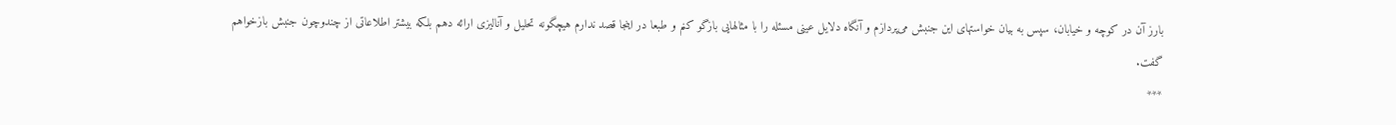بارز آن در کوچه و خيابان، سپس به بيان خواستهای اين جنبش می‌پردازم و آنگاه دلايل عينی مسئله را با مثالهايی بازگو کنم و طبعا در اينجا قصد ندارم هيچگونه تحليل و آناليزی ارائه دهم بلکه بيشتر اطلاعاتی از چندوچون جنبش بازخواهم گفت.
***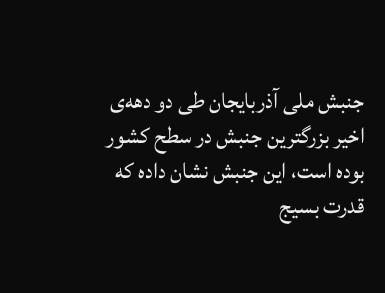جنبش ملی آذربايجان طی دو دهه‌ی اخير بزرگترين جنبش در سطح کشور بوده است، اين جنبش نشان داده که قدرت بسيج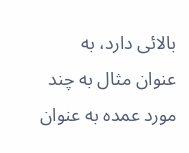بالائی دارد، به عنوان مثال به چند مورد عمده به عنوان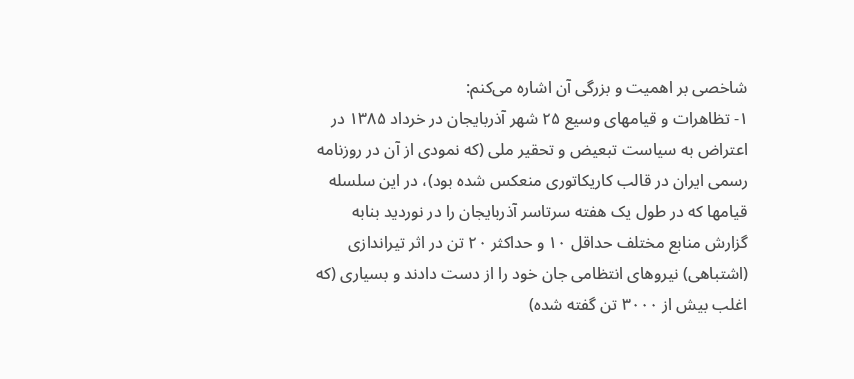شاخصی بر اهميت و بزرگی آن اشاره می‌کنم:
۱- تظاهرات و قيامهای وسيع ۲۵ شهر آذربايجان در خرداد ۱۳۸۵ در اعتراض به سياست تبعيض و تحقير ملی (که نمودی از آن در روزنامه رسمی ايران در قالب کاريکاتوری منعکس شده بود)، در اين سلسله قيامها که در طول يک هفته سرتاسر آذربايجان را در نورديد بنابه گزارش منابع مختلف حداقل ۱۰ و حداکثر ۲۰ تن در اثر تيراندازی (اشتباهی) نيروهای انتظامی جان خود را از دست دادند و بسياری (که اغلب بيش از ۳۰۰۰ تن گفته شده)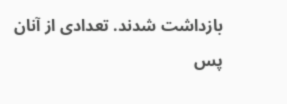بازداشت شدند. تعدادی از آنان پس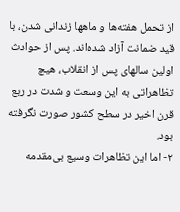از تحمل هفته‌ها و ماهها زندانی شدن، با قيد ضمانت آزاد شده‌اند. پس از حوادث اولين سالهای پس از انقلاب، هيچ تظاهراتی به اين وسعت و شدت در ربع قرن اخير در سطح کشور صورت نگرفته بود.
۲- اما اين تظاهرات وسيع بی‌مقدمه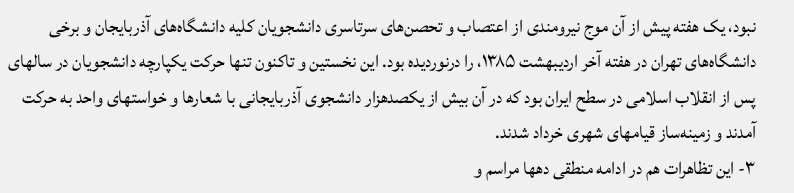نبود، يک هفته پيش از آن موج نيرومندی از اعتصاب و تحصن‌های سرتاسری دانشجويان کليه دانشگاه‌های آذربايجان و برخی دانشگاه‌های تهران در هفته آخر ارديبهشت ۱۳۸۵، را درنورديده بود. اين نخستين و تاکنون تنها حرکت ‌يکپارچه دانشجويان در سالهای پس از انقلاب اسلامی در سطح ايران بود که در آن بيش از يکصدهزار دانشجوی آذربايجانی با شعارها و خواستهای واحد به حرکت آمدند و زمينه‌ساز قيامهای شهری خرداد شدند.
۳- اين تظاهرات هم در ادامه منطقی دهها مراسم و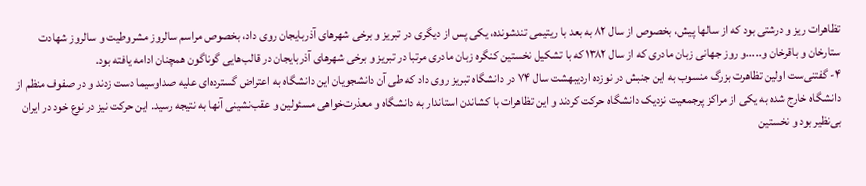تظاهرات ريز و درشتی بود که از سالها پيش، بخصوص از سال ۸۲ به بعد با ريتيمی تندشونده، يکی پس از ديگری در تبريز و برخی شهرهای آذربايجان روی داد، بخصوص مراسم سالروز مشروطيت و سالروز شهادت ستارخان و باقرخان و.....و روز جهانی زبان مادری که از سال ۱۳۸۲ که با تشکيل نخستين کنگره زبان مادری مرتبا در تبريز و برخی شهرهای آذربايجان در قالب‌هايی گوناگون همچنان ادامه يافته بود.
۴- گفتنی‌ست اولين تظاهرت بزرگ منسوب به اين جنبش در نوزده ارديبهشت سال ۷۴ در دانشگاه تبريز روی داد که طی آن دانشجويان اين دانشگاه به اعتراض گسترده‌ای عليه صداوسيما دست زدند و در صفوف منظم از دانشگاه خارج شده به يکی از مراکز پرجمعيت نزديک دانشگاه حرکت کردند و اين تظاهرات با کشاندن استاندار به دانشگاه و معذرت‌خواهی مسئولين و عقب‌نشينی آنها به نتيجه رسيد. اين حرکت نيز در نوع خود در ايران بی‌نظير بود و نخستين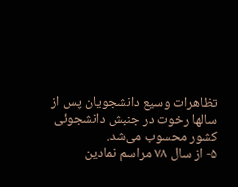تظاهرات وسيع دانشجويان پس از سالها رخوت در جنبش دانشجوئی کشور محسوب می‌شد.
۵- از سال ۷۸ مراسم نمادين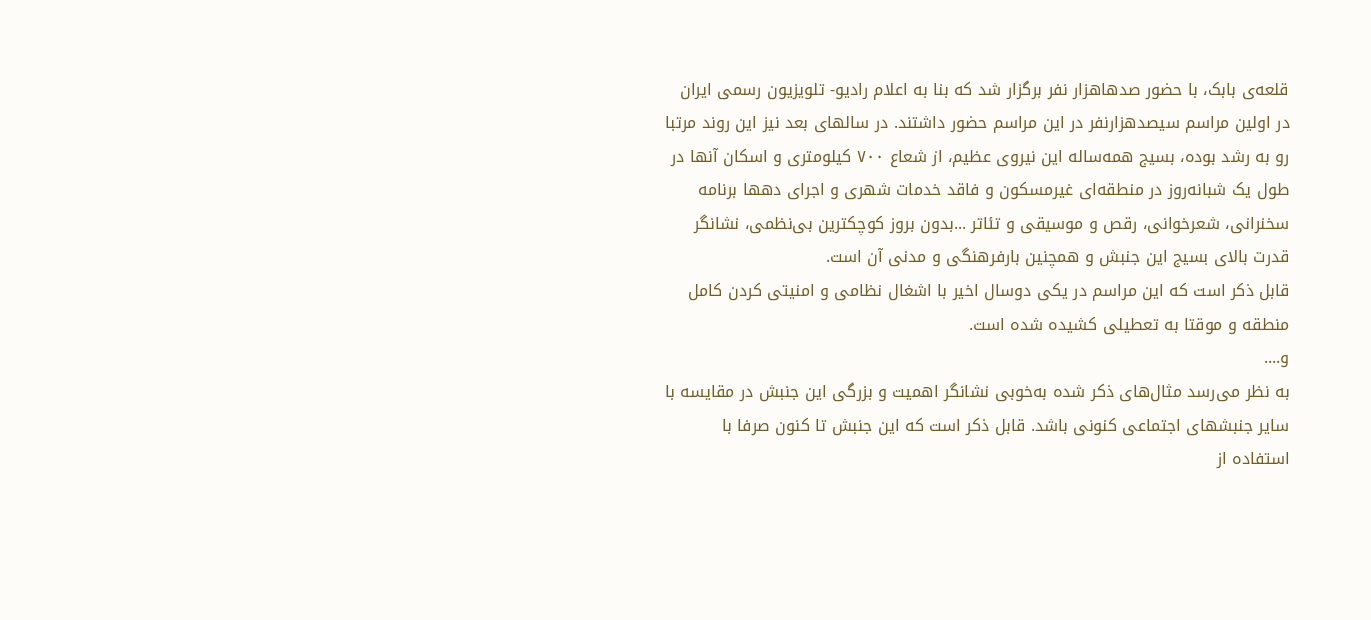قلعه‌ی بابک، با حضور صدهاهزار نفر برگزار شد که بنا به اعلام راديو- تلويزيون رسمی ايران در اولين مراسم سيصدهزارنفر در اين مراسم حضور داشتند. در سالهای بعد نيز اين روند مرتبا رو به رشد بوده، بسيج همه‌ساله اين نيروی عظيم، از شعاع ۷۰۰ کيلومتری و اسکان آنها در طول يک شبانه‌روز در منطقه‌ای غيرمسکون و فاقد خدمات شهری و اجرای دهها برنامه سخنرانی، شعرخوانی، رقص و موسيقی و تئاتر ...بدون بروز کوچکترين بی‌نظمی، نشانگر قدرت بالای بسيج اين جنبش و همچنين بارفرهنگی و مدنی آن است.
قابل ذکر است که اين مراسم در يکی دوسال اخير با اشغال نظامی و امنيتی کردن کامل منطقه و موقتا به تعطيلی کشيده شده است.
و....
به نظر می‌رسد مثال‌های ذکر شده به‌خوبی نشانگر اهميت و بزرگی اين جنبش در مقايسه با ساير جنبشهای اجتماعی کنونی باشد. قابل ذکر است که اين جنبش تا کنون صرفا با استفاده از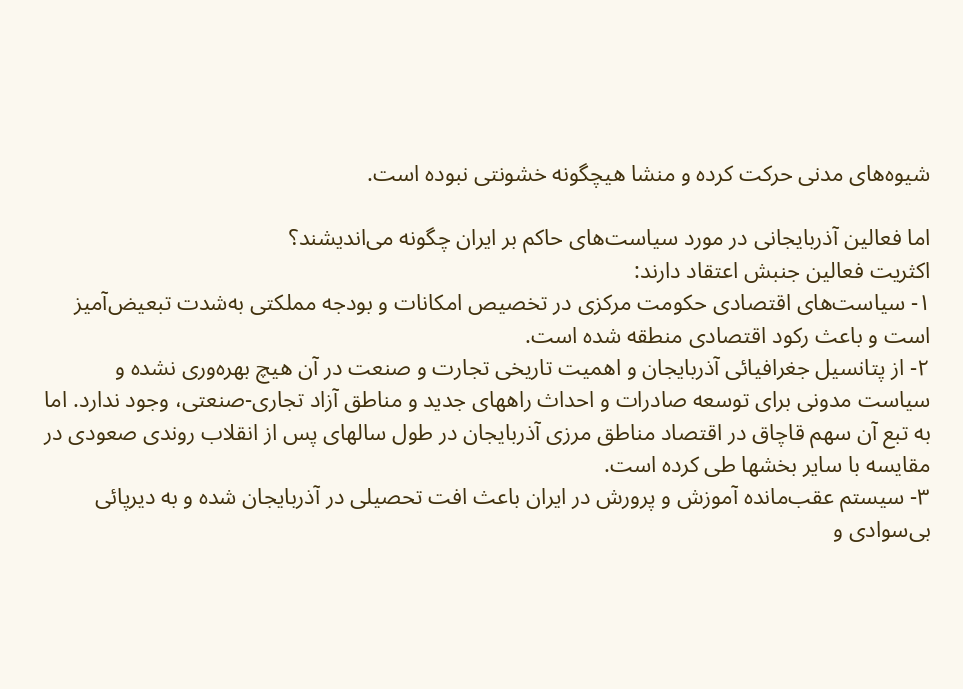شيوه‌های مدنی حرکت کرده و منشا هيچگونه خشونتی نبوده است.

اما فعالين آذربايجانی در مورد سياست‌های حاکم بر ايران چگونه می‌انديشند؟
اکثريت فعالين جنبش اعتقاد دارند:
۱- سياست‌های اقتصادی حکومت مرکزی در تخصيص امکانات و بودجه مملکتی به‌شدت تبعيض‌آميز است و باعث رکود اقتصادی منطقه شده است.
۲- از پتانسيل جغرافيائی آذربايجان و اهميت تاريخی تجارت و صنعت در آن هيچ بهره‌وری نشده و سياست مدونی برای توسعه صادرات و احداث راههای جديد و مناطق آزاد تجاری-صنعتی، وجود ندارد. اما به تبع آن سهم قاچاق در اقتصاد مناطق مرزی آذربايجان در طول سالهای پس از انقلاب روندی صعودی در مقايسه با ساير بخشها طی کرده است.
۳- سيستم عقب‌مانده آموزش و پرورش در ايران باعث افت تحصيلی در آذربايجان شده و به ديرپائی بی‌سوادی و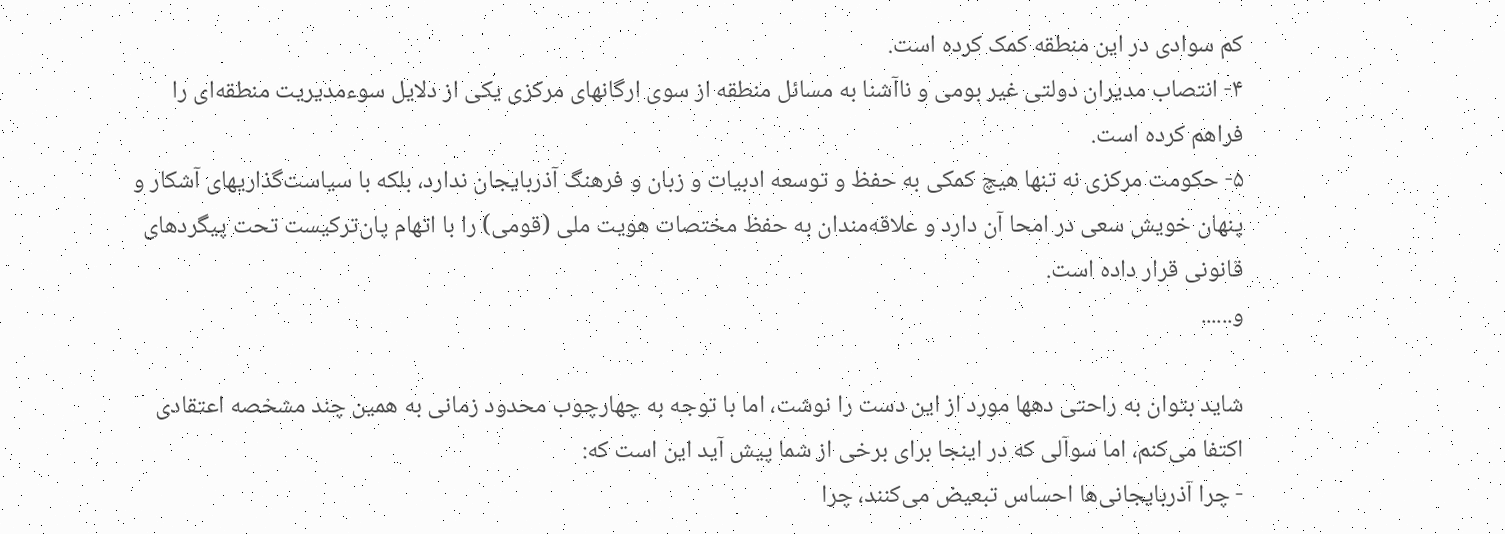کم سوادی در اين منطقه کمک کرده است.
۴- انتصاب مديران دولتی غير بومی و ناآشنا به مسائل منطقه از سوی ارگانهای مرکزی يکی از دلايل سوءمديريت منطقه‌ای را فراهم کرده است.
۵- حکومت مرکزی نه تنها هيچ کمکی به حفظ و توسعه ادبيات و زبان و فرهنگ آذربايجان ندارد، بلکه با سياست‌گذاريهای آشکار و پنهان خويش سعی در امحا آن دارد و علاقه‌مندان به حفظ مختصات هويت ملی (قومی) را با اتهام پان‌ترکيست تحت پيگردهای قانونی قرار داده است.
و......

شايد بتوان به راحتی دهها مورد از اين دست را نوشت، اما با توجه به چهارچوب محدود زمانی به همين چند مشخصه اعتقادی اکتفا می‌کنم، اما سوآلی که در اينجا برای برخی از شما پيش آيد اين است که:
- چرا آذربايجانی‌ها احساس تبعيض می‌کنند، چرا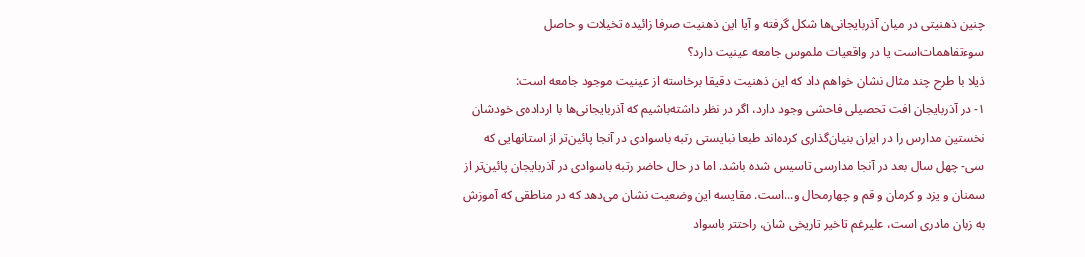چنين ذهنيتی در ميان آذربايجانی‌ها شکل گرفته و آيا اين ذهنيت صرفا زائيده تخيلات و حاصل سوءتفاهمات‌است يا در واقعيات ملموس جامعه عينيت دارد؟
ذيلا با طرح چند مثال نشان خواهم داد که اين ذهنيت دقيقا برخاسته از عينيت موجود جامعه است:
۱- در آذربايجان افت تحصيلی فاحشی وجود دارد، اگر در نظر داشته‌باشيم که آذربايجانی‌ها با ارداده‌ی خودشان نخستين مدارس را در ايران بنيان‌گذاری کرده‌اند طبعا نبايستی رتبه باسوادی در آنجا پائين‌تر از استانهايی که سی- چهل سال بعد در آنجا مدارسی تاسيس شده باشد. اما در حال حاضر رتبه باسوادی در آذربايجان پائين‌تر از سمنان و يزد و کرمان و قم و چهارمحال و...است. مقايسه اين وضعيت نشان می‌دهد که در مناطقی که آموزش به زبان مادری است، عليرغم تاخير تاريخی ‌شان، راحتتر باسواد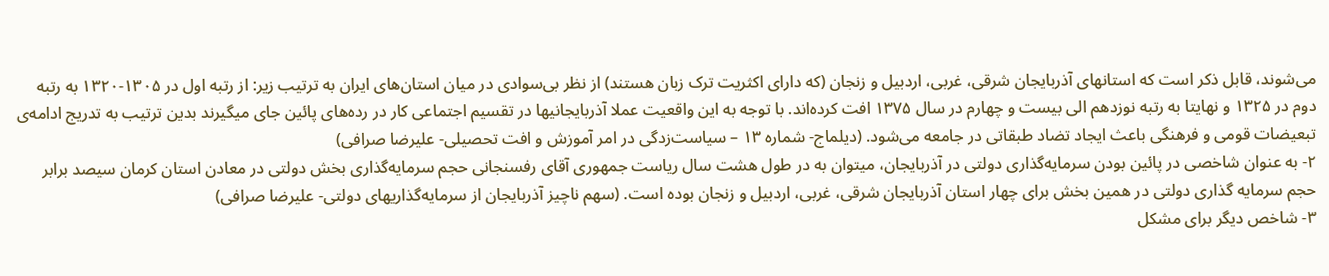می‌شوند، قابل ذکر است که استانهای آذربايجان شرقی، غربی، اردبيل و زنجان (که دارای اکثريت ترک زبان هستند) از نظر بی‌سوادی در ميان استان‌های ايران به ترتيب زير: از رتبه اول در ۱۳۰۵-۱۳۲۰ به رتبه دوم در ۱۳۲۵ و نهايتا به رتبه نوزدهم الی بيست و چهارم در سال ۱۳۷۵ افت کرده‌اند. با توجه به اين واقعيت عملا آذربايجانيها در تقسيم اجتماعی کار در رده‌های پائين جای ميگيرند بدين ترتيب به تدريج ادامه‌ی تبعيضات قومی و فرهنگی باعث ايجاد تضاد طبقاتی در جامعه می‌شود. (ديلماج- شماره ۱۳ – سياست‌زدگی در امر آموزش و افت تحصيلی- عليرضا صرافی)
۲- به عنوان شاخصی در پائين بودن سرمايه‌گذاری دولتی در آذربايجان، ميتوان به در طول هشت سال رياست جمهوری آقای رفسنجانی حجم سرمايه‌گذاری بخش دولتی در معادن استان کرمان سيصد برابر حجم سرمايه گذاری دولتی در همين بخش برای چهار استان آذربايجان شرقی، غربی، اردبيل و زنجان بوده است. (سهم ناچيز آذربايجان از سرمايه‌گذاريهای دولتی- عليرضا صرافی)
۳- شاخص ديگر برای مشکل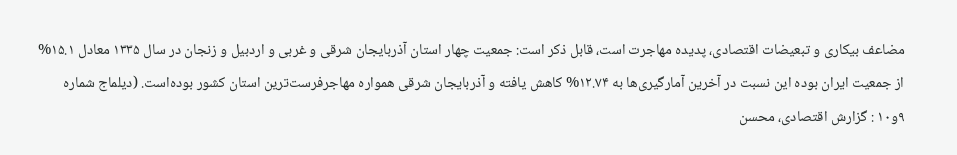مضاعف بيکاری و تبعيضات اقتصادی، پديده مهاجرت است، قابل ذکر است: جمعيت چهار استان آذربايجان شرقی و غربی و اردبيل و زنجان در سال ۱۳۳۵ معادل ۱۵.۱% از جمعيت ايران بوده اين نسبت در آخرين آمارگيری‌ها به ۱۲.۷۴% کاهش يافته و آذربايجان شرقی همواره مهاجرفرست‌ترين استان کشور بوده‌است. (ديلماج شماره ۹و۱۰ : گزارش اقتصادی، محسن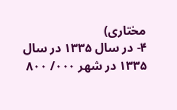مختاری)
۴- در سال ۱۳۳۵ در سال ۱۳۳۵ در شهر ۰۰۰/ ۸۰۰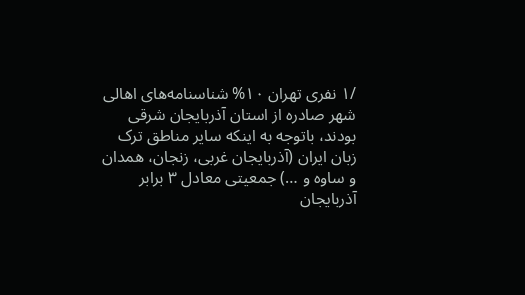/۱ نفری تهران ۱۰% شناسنامه‌های اهالی شهر صادره از استان آذربايجان شرقی بودند، باتوجه به اينکه ساير مناطق ترک زبان ايران (آذربايجان غربی، زنجان، همدان و ساوه و …) جمعيتی معادل ۳ برابر آذربايجان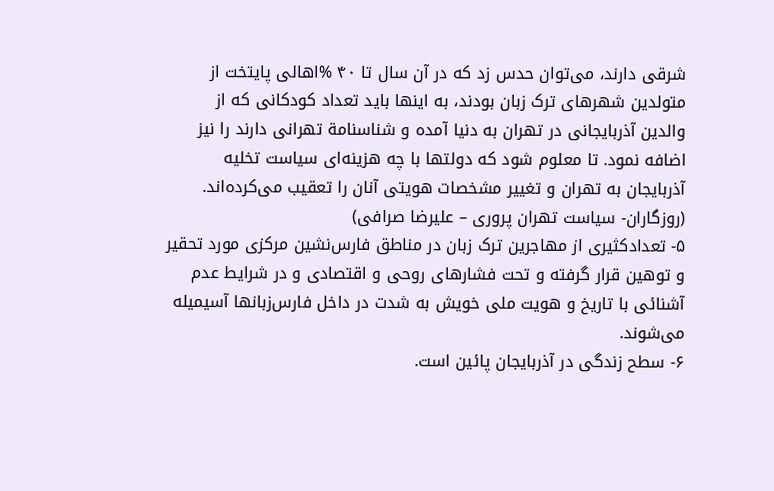شرقی دارند، می‌توان حدس زد که در آن سال تا ۴۰ %اهالی پايتخت از متولدين شهرهای ترک زبان بودند، به اينها بايد تعداد کودکانی که از والدين آذربايجانی در تهران به دنيا آمده و شناسنامة تهرانی دارند را نيز اضافه نمود. تا معلوم شود که دولتها با چه هزينه‌ای سياست تخليه آذربايجان به تهران و تغيير مشخصات هويتی آنان را تعقيب می‌کرده‌اند. (روزگاران- سياست تهران پروری – عليرضا صرافی)
۵- تعدادکثيری از مهاجرين ترک زبان در مناطق فارس‌نشين مرکزی مورد تحقير و توهين قرار گرفته و تحت فشارهای روحی و اقتصادی و در شرايط عدم آشنائی با تاريخ و هويت ملی خويش به شدت در داخل فارس‌زبانها آسيميله می‌شوند.
۶- سطح زندگی در آذربايجان پائين است.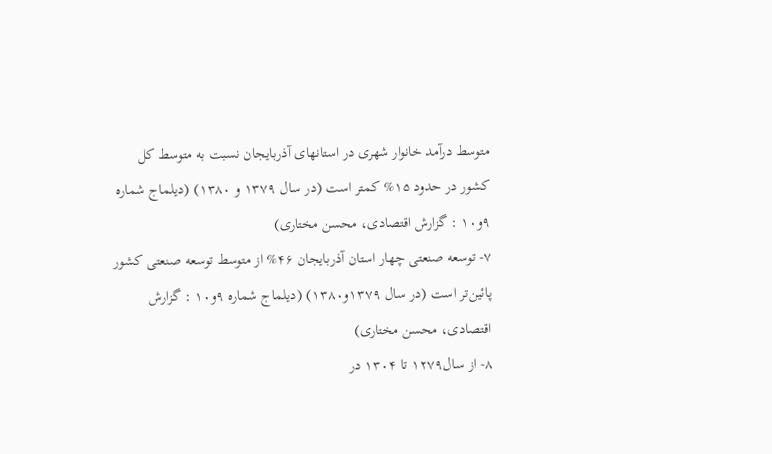متوسط درآمد خانوار شهری در استانهای آذربايجان نسبت به متوسط کل کشور در حدود ۱۵% کمتر است (در سال ۱۳۷۹ و ۱۳۸۰) (ديلماج شماره ۹و۱۰ : گزارش اقتصادی، محسن مختاری)
۷- توسعه صنعتی چهار استان آذربايجان ۴۶% از متوسط توسعه صنعتی کشور پائين‌تر است (در سال ۱۳۷۹و۱۳۸۰) (ديلماج شماره ۹و۱۰ : گزارش اقتصادی، محسن مختاری)
۸- از سال۱۲۷۹ تا ۱۳۰۴ در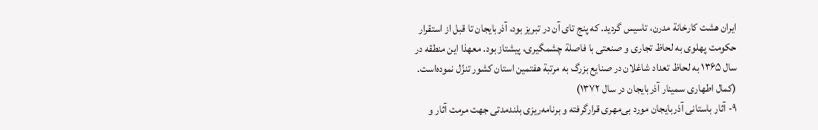ايران هشت کارخانة مدرن، تاسيس گرديد. که پنج تای آن در تبريز بود، آذربايجان تا قبل از استقرار حکومت پهلوی به لحاظ تجاری و صنعتی با فاصلة چشمگيری، پيشتاز بود. معهذا اين منطقه در سال ۱۳۶۵ به لحاظ تعداد شاغلان در صنايع بزرگ به مرتبة هفتمين استان کشور تنزّل نموده‌است. (کمال اطهاری سمينار آذربايجان در سال ۱۳۷۲)
۹- آثار باستانی آذربايجان مورد بی‌مهری قرارگرفته و برنامه‌ريزی بلندمدتی جهت مرمت آثار و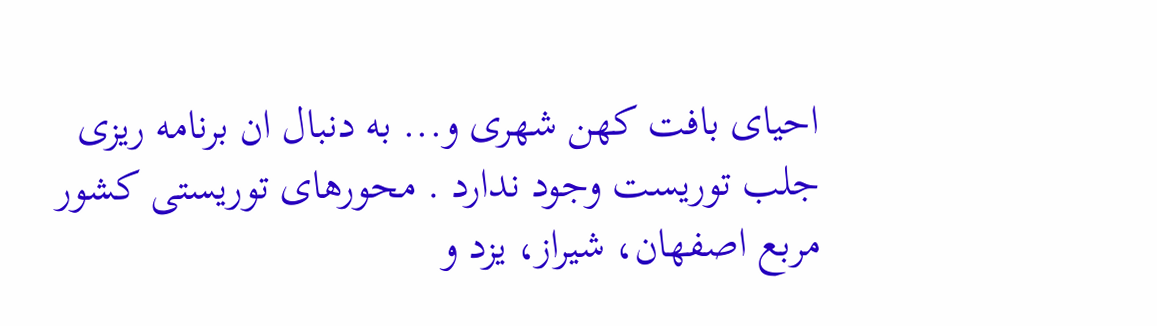احيای بافت کهن شهری و... به دنبال ان برنامه ريزی جلب توريست وجود ندارد . محورهای توريستی کشور مربع اصفهان، شيراز، يزد و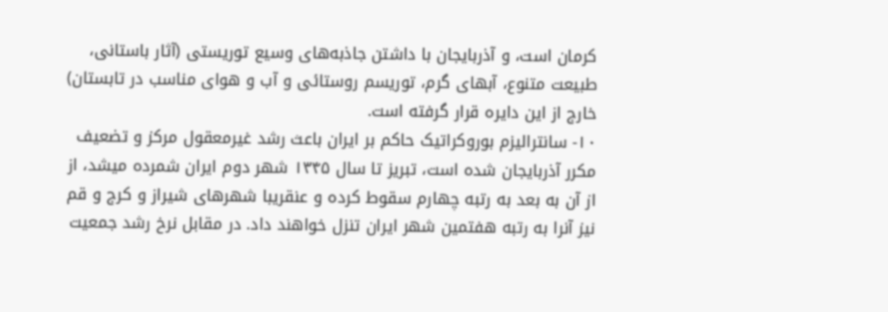کرمان است، و آذربايجان با داشتن جاذبه‌های وسيع توريستی (آثار باستانی، طبيعت متنوع، آبهای گرم، توريسم روستائی و آب و هوای مناسب در تابستان) خارج از اين دايره قرار گرفته است.
۱۰- سانتراليزم بوروکراتيک حاکم بر ايران باعث رشد غيرمعقول مرکز و تضعيف مکرر آذربايجان شده است، تبريز تا سال ۱۳۴۵ شهر دوم ايران شمرده ميشد، از از آن به بعد به رتبه چهارم سقوط کرده و عنقريبا شهرهای شيراز و کرج و قم نيز آنرا به رتبه هفتمين شهر ايران تنزل خواهند داد. در مقابل نرخ رشد جمعيت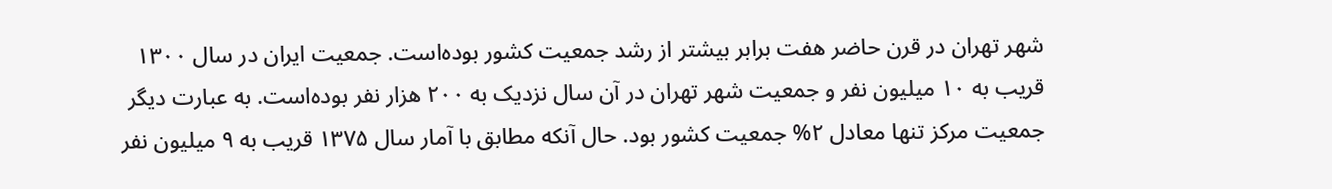شهر تهران در قرن حاضر هفت برابر بيشتر از رشد جمعيت کشور بوده‌است. جمعيت ايران در سال ۱۳۰۰ قريب به ۱۰ ميليون نفر و جمعيت شهر تهران در آن سال نزديک به ۲۰۰ هزار نفر بوده‌است. به عبارت ديگر جمعيت مرکز تنها معادل ۲% جمعيت کشور بود. حال آنکه مطابق با آمار سال ۱۳۷۵ قريب به ۹ ميليون نفر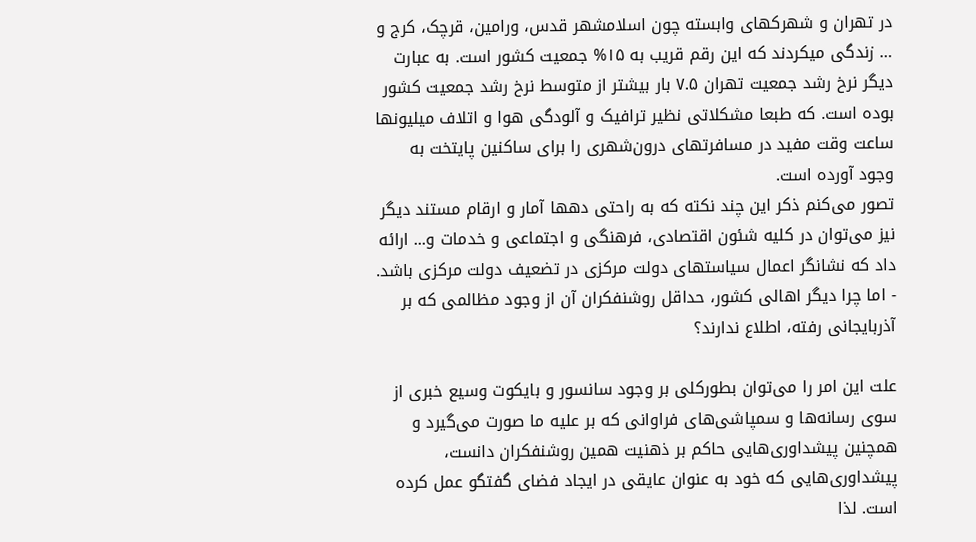در تهران و شهرکهای وابسته چون اسلامشهر قدس، ورامين، قرچک، کرج و … زندگی ميکردند که اين رقم قريب به ۱۵% جمعيت کشور است. به عبارت ديگر نرخ رشد جمعيت تهران ۷.۵ بار بيشتر از متوسط نرخ رشد جمعيت کشور بوده است. که طبعا مشکلاتی نظير ترافيک و آلودگی هوا و اتلاف ميليونها ساعت وقت مفيد در مسافرتهای درون‌شهری را برای ساکنين پايتخت به وجود آورده است.
تصور می‌کنم ذکر اين چند نکته که به راحتی دهها آمار و ارقام مستند ديگر نيز می‌توان در کليه شئون اقتصادی، فرهنگی و اجتماعی و خدمات و... ارائه داد که نشانگر اعمال سياستهای دولت مرکزی در تضعيف دولت مرکزی باشد.
- اما چرا ديگر اهالی کشور، حداقل روشنفکران آن از وجود مظالمی که بر آذربايجانی رفته، اطلاع ندارند؟

علت اين امر را می‌توان بطورکلی بر وجود سانسور و بايکوت وسيع خبری از سوی رسانه‌ها و سمپاشی‌های فراوانی که بر عليه ما صورت می‌گيرد و همچنين پيشداوری‌هايی حاکم بر ذهنيت همين روشنفکران دانست، پيشداوری‌هايی که خود به عنوان عايقی در ايجاد فضای گفتگو عمل کرده است. لذا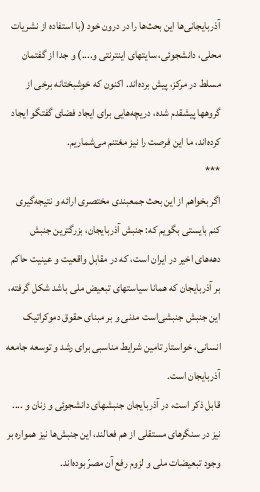آذربايجانی‌ها اين بحث‌ها را در درون خود (با استفاده از نشريات محلی، دانشجوئی، سايتهای اينترنتی و....) و جدا از گفتمان مسلط در مرکز، پيش برده‌اند. اکنون که خوشبختانه برخی از گروهها پيشقدم شده، دريچه‌هايی برای ايجاد فضای گفتگو ايجاد کرده‌اند، ما اين فرصت را نيز مغتنم می‌شماريم.
***
اگر بخواهم از اين بحث جمعبندی مختصری ارائه و نتيجه‌گيری کنم بايستی بگويم که: جنبش آذربايجان، بزرگترين جنبش دهه‌های اخير در ايران است، که در مقابل واقعيت و عينيت حاکم بر آذربايجان که همانا سياستهای تبعيض ملی باشد شکل گرفته، اين جنبش جنبشی‌است مدنی و بر مبنای حقوق دموکراتيک انسانی، خواستار تامين شرايط مناسبی برای رشد و توسعه جامعه آذربايجان است.
قابل ذکر است، در آذربايجان جنبشهای دانشجوئی و زنان و .... نيز در سنگرهای مستقلی از هم فعالند، اين جنبش‌ها نيز همواره بر وجود تبعيضات ملی و لزوم رفع آن مصرّ بوده‌اند.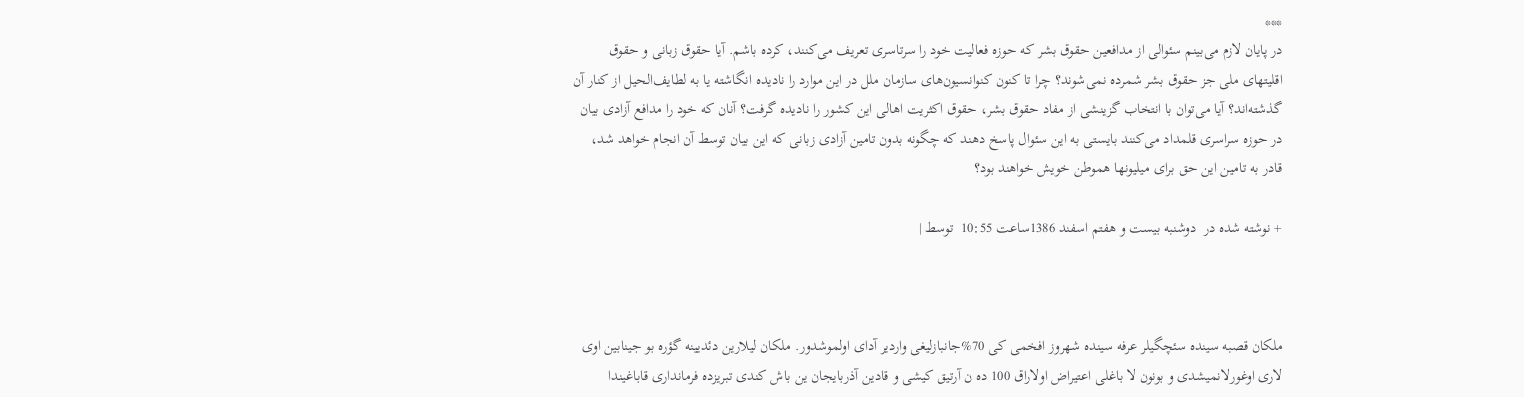***
در پايان لازم می‌بينم سئوالی از مدافعين حقوق بشر که حوزه فعاليت خود را سرتاسری تعريف می‌کنند، کرده باشم. آيا حقوق زبانی و حقوق اقليتهای ملی جز حقوق بشر شمرده نمی‌شوند؟ چرا تا کنون کنوانسيون‌های سازمان ملل در اين موارد را ناديده انگاشته‌ يا به لطايف‌الحيل از کنار آن گذشته‌اند؟ آيا می‌توان با انتخاب گزينشی از مفاد حقوق بشر، حقوق اکثريت اهالی اين کشور را ناديده گرفت؟ آنان که خود را مدافع آزادی بيان در حوزه سراسری قلمداد می‌کنند بايستی به اين سئوال پاسخ دهند که چگونه بدون تامين آزادی زبانی که اين بيان توسط آن انجام خواهد شد، قادر به تامين اين حق برای ميليونها هموطن خويش خواهند بود؟

+ نوشته شده در  دوشنبه بیست و هفتم اسفند 1386ساعت 10:55  توسط |



ملکان قصبه سینده سئچگیلر عرفه سینده شهروز افخمی کی 70%جانبازلیغی واردیر آدای اولموشدور. ملکان لیلارین دئدیینه گؤره بو جینابین اوی لاری اوغورلانمیشدی و بونون لا باغلی اعتیراض اولاراق 100 ده ن آرتیق کیشی و قادین آذربایجان ین باش کندی تبریزده فرمانداری قاباغیندا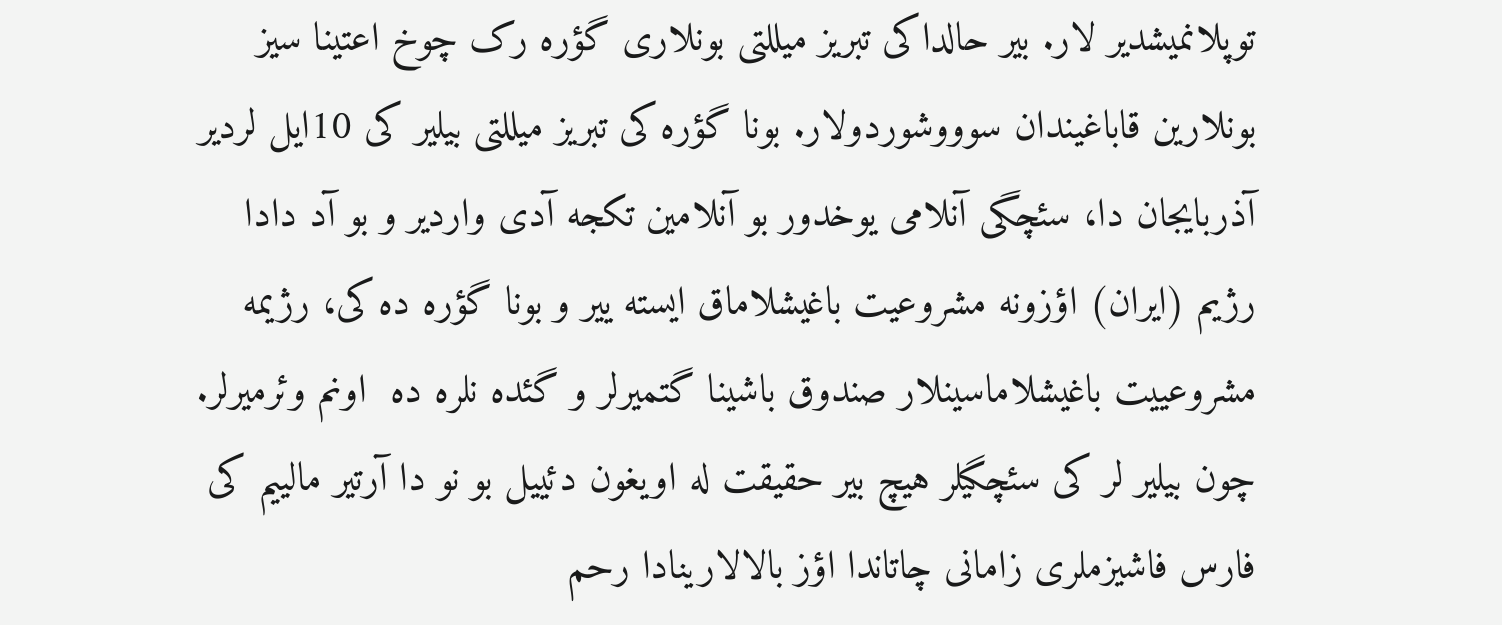توپلانمیشدیر لار. بیر حالداکی تبریز میللتی بونلاری گؤره رک چوخ اعتینا سیز بونلارین قاباغیندان سوووشوردولار. بونا گؤره کی تبریز میللتی بیلیر کی 10ایل لردیر آذربایجان دا، سئچگی آنلامی یوخدور بو آنلامین تکجه آدی واردیر و بو آد دادا رژیم (ایران) اؤزونه مشروعیت باغیشلاماق ایسته ییر و بونا گؤره ده کی، رژیمه مشروعییت باغیشلاماسینلار صندوق باشینا گتمیرلر و گئده نلره ده  اونم وئرمیرلر. چون بیلیر لر کی سئچگیلر هیچ بیر حقیقت له اویغون دئییل بو نو دا آرتیر مالییم کی فارس فاشیزملری زامانی چاتاندا اؤز بالالارینادا رحم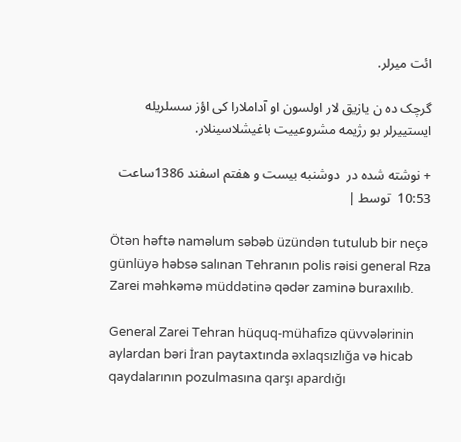ائت میرلر.

گرچک ده ن یازیق لار اولسون او آداملارا کی اؤز سسلریله ایستییرلر بو رژیمه مشروعییت باغیشلاسینلار.

+ نوشته شده در  دوشنبه بیست و هفتم اسفند 1386ساعت 10:53  توسط |

Ötən həftə naməlum səbəb üzündən tutulub bir neçə günlüyə həbsə salınan Tehranın polis rəisi general Rza Zarei məhkəmə müddətinə qədər zaminə buraxılıb.

General Zarei Tehran hüquq-mühafizə qüvvələrinin aylardan bəri İran paytaxtında əxlaqsızlığa və hicab qaydalarının pozulmasına qarşı apardığı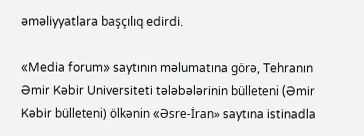əməliyyatlara başçılıq edirdi.

«Media forum» saytının məlumatına görə, Tehranın Əmir Kəbir Universiteti tələbələrinin bülleteni (Əmir Kəbir bülleteni) ölkənin «Əsre-İran» saytına istinadla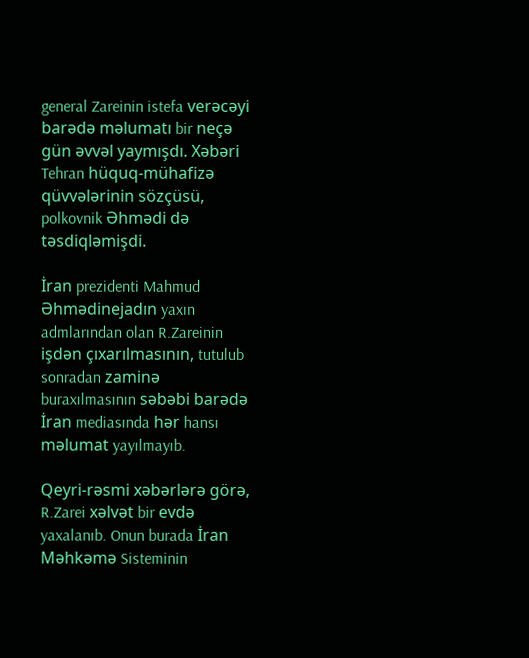general Zareinin istefa verəcəyi barədə məlumatı bir neçə gün əvvəl yaymışdı. Xəbəri Tehran hüquq-mühafizə qüvvələrinin sözçüsü, polkovnik Əhmədi də təsdiqləmişdi.

İran prezidenti Mahmud Əhmədinejadın yaxın admlarından olan R.Zareinin işdən çıxarılmasının, tutulub sonradan zaminə buraxılmasının səbəbi barədə İran mediasında hər hansı məlumat yayılmayıb.

Qeyri-rəsmi xəbərlərə görə, R.Zarei xəlvət bir evdə yaxalanıb. Onun burada İran Məhkəmə Sisteminin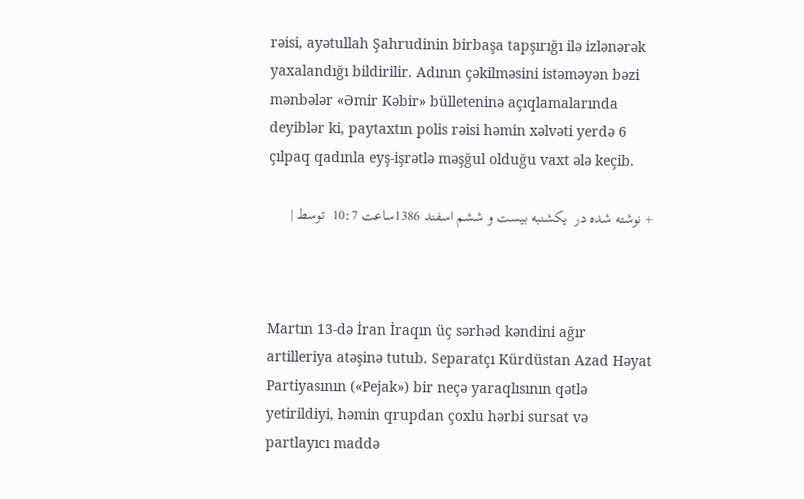rəisi, ayətullah Şahrudinin birbaşa tapşırığı ilə izlənərək yaxalandığı bildirilir. Adının çəkilməsini istəməyən bəzi mənbələr «Əmir Kəbir» bülleteninə açıqlamalarında deyiblər ki, paytaxtın polis rəisi həmin xəlvəti yerdə 6 çılpaq qadınla eyş-işrətlə məşğul olduğu vaxt ələ keçib.

+ نوشته شده در  یکشنبه بیست و ششم اسفند 1386ساعت 10:7  توسط |



Martın 13-də İran İraqın üç sərhəd kəndini ağır artilleriya atəşinə tutub. Separatçı Kürdüstan Azad Həyat Partiyasının («Pejak») bir neçə yaraqlısının qətlə yetirildiyi, həmin qrupdan çoxlu hərbi sursat və partlayıcı maddə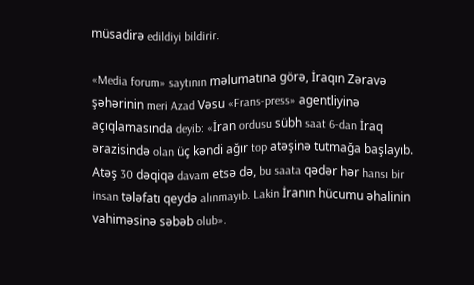müsadirə edildiyi bildirir.

«Media forum» saytının məlumatına görə, İraqın Zəravə şəhərinin meri Azad Vəsu «Frans-press» agentliyinə açıqlamasında deyib: «İran ordusu sübh saat 6-dan İraq ərazisində olan üç kəndi ağır top atəşinə tutmağa başlayıb. Atəş 30 dəqiqə davam etsə də, bu saata qədər hər hansı bir insan tələfatı qeydə alınmayıb. Lakin İranın hücumu əhalinin vahiməsinə səbəb olub».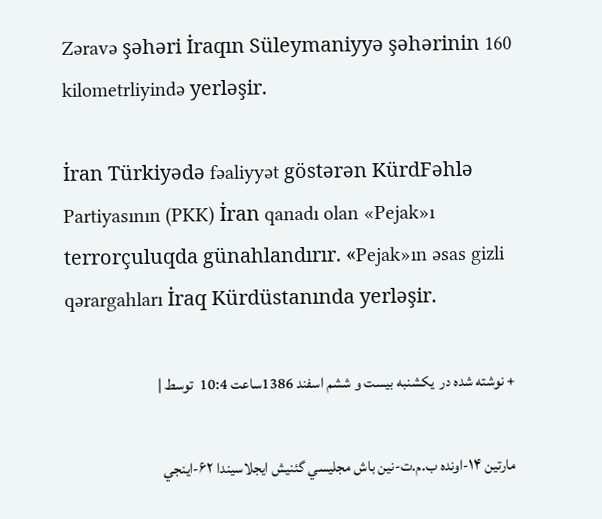Zəravə şəhəri İraqın Süleymaniyyə şəhərinin 160 kilometrliyində yerləşir.

İran Türkiyədə fəaliyyət göstərən KürdFəhlə Partiyasının (PKK) İran qanadı olan «Pejak»ı terrorçuluqda günahlandırır. «Pejak»ın əsas gizli qərargahları İraq Kürdüstanında yerləşir.

+ نوشته شده در  یکشنبه بیست و ششم اسفند 1386ساعت 10:4  توسط |

مارتين ۱۴-اونده ب.م.ت-نين باش مجليسي گئنيش ايجلاسيندا ۶۲-اينجي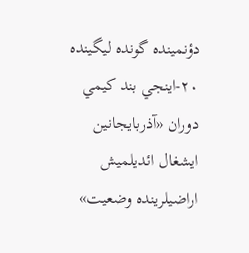دؤنمينده گونده ليگينده ۲۰-اينجي بند کيمي دوران «آذربايجانين ايشغال ائديلميش اراضيلرينده وضعيت»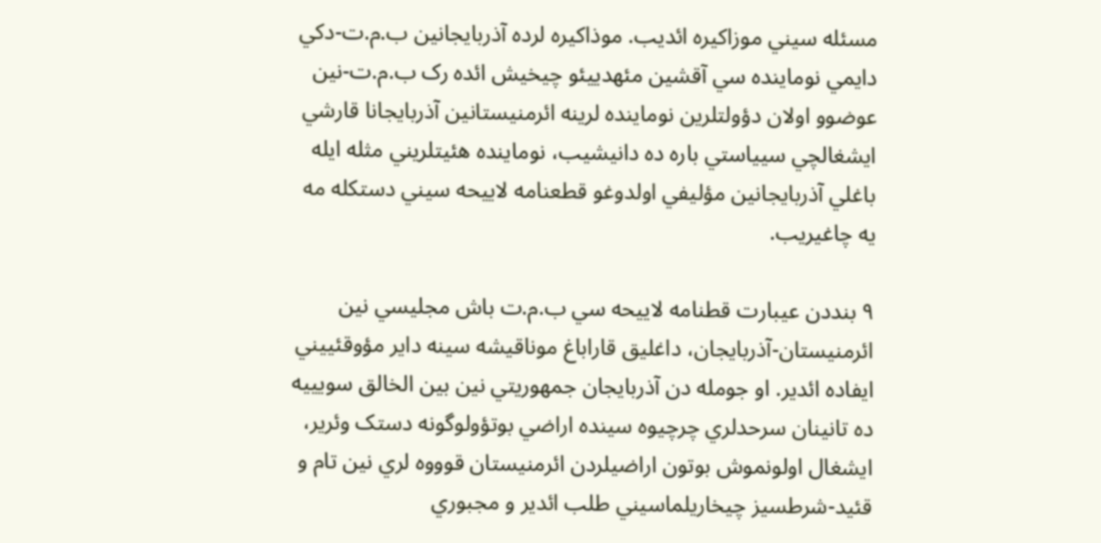مسئله سيني موزاکيره ائديب. موذاکيره لرده آذربايجانين ب.م.ت-دکي دايمي نوماينده سي آقشين مئهدييئو چيخيش ائده رک ب.م.ت-نين عوضوو اولان دؤولتلرين نوماينده لرينه ائرمنيستانين آذربايجانا قارشي ايشغالچي سيياستي باره ده دانيشيب، نوماينده هئيتلريني مثله ايله باغلي آذربايجانين مؤليفي اولدوغو قطعنامه لاييحه سيني دستکله مه يه چاغيريب.

۹ بنددن عيبارت قطنامه لاييحه سي ب.م.ت باش مجليسي نين ائرمنيستان-آذربايجان، داغليق قاراباغ موناقيشه سينه داير مؤوقئييني ايفاده ائدير. او جومله دن آذربايجان جمهوريتي نين بين الخالق سويييه ده تانينان سرحدلري چرچيوه سينده اراضي بوتؤولوگونه دستک وئرير، ايشغال اولونموش بوتون اراضيلردن ائرمنيستان قوووه لري نين تام و قئيد-شرطسيز چيخاريلماسيني طلب ائدير و مجبوري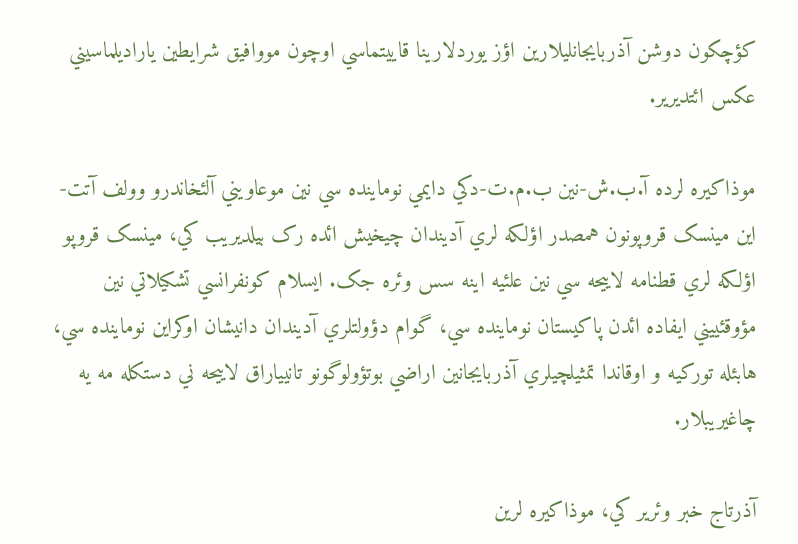کؤچکون دوشن آذربايجانليلارين اؤز يوردلارينا قاييتماسي اوچون مووافيق شرايطين ياراديلماسيني عکس ائتديرير.

موذاکيره لرده آ.ب.ش-نين ب.م.ت-دکي دايمي نوماينده سي نين موعاويني آلئخاندرو وولف آتت-اين مينسک قروپونون همصدر اؤلکه لري آديندان چيخيش ائده رک بيلديريب کي، مينسک قروپو اؤلکه لري قطنامه لاييحه سي نين علئيه اينه سس وئره جک. ايسلام کونفرانسي تشکيلاتي نين مؤوقئييني ايفاده ائدن پاکيستان نوماينده سي، گوام دؤولتلري آديندان دانيشان اوکراين نوماينده سي، هابئله تورکيه و اوقاندا تمثيلچيلري آذربايجانين اراضي بوتؤولوگونو تانيياراق لاييحه ني دستکله مه يه چاغيريبلار.

آذرتاج خبر وئرير کي، موذاکيره لرين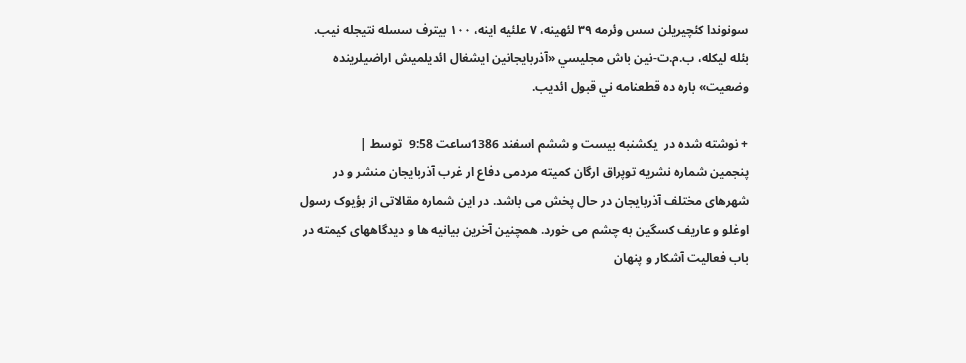سونوندا کئچيريلن سس وئرمه ۳۹ لئهينه، ۷ علئيه اينه، ۱۰۰ بيترف سسله نتيجله نيب. بئله ليکله، ب.م.ت-نين باش مجليسي «آذربايجانين ايشغال ائديلميش اراضيلرينده وضعيت» باره ده قطعنامه ني قبول ائديب.

+ نوشته شده در  یکشنبه بیست و ششم اسفند 1386ساعت 9:58  توسط |
پنجمین شماره نشریه توپراق ارگان کمیته مردمی دفاع ار غرب آذربایجان منشر و در شهرهای مختلف آذربایجان در حال پخش می باشد. در این شماره مقالاتی از بؤیوک رسول اوغلو و عاریف کسگین به چشم می خورد. همچنین آخرین بیانیه ها و دیدگاههای کیمته در باب فعالیت آشکار و پنهان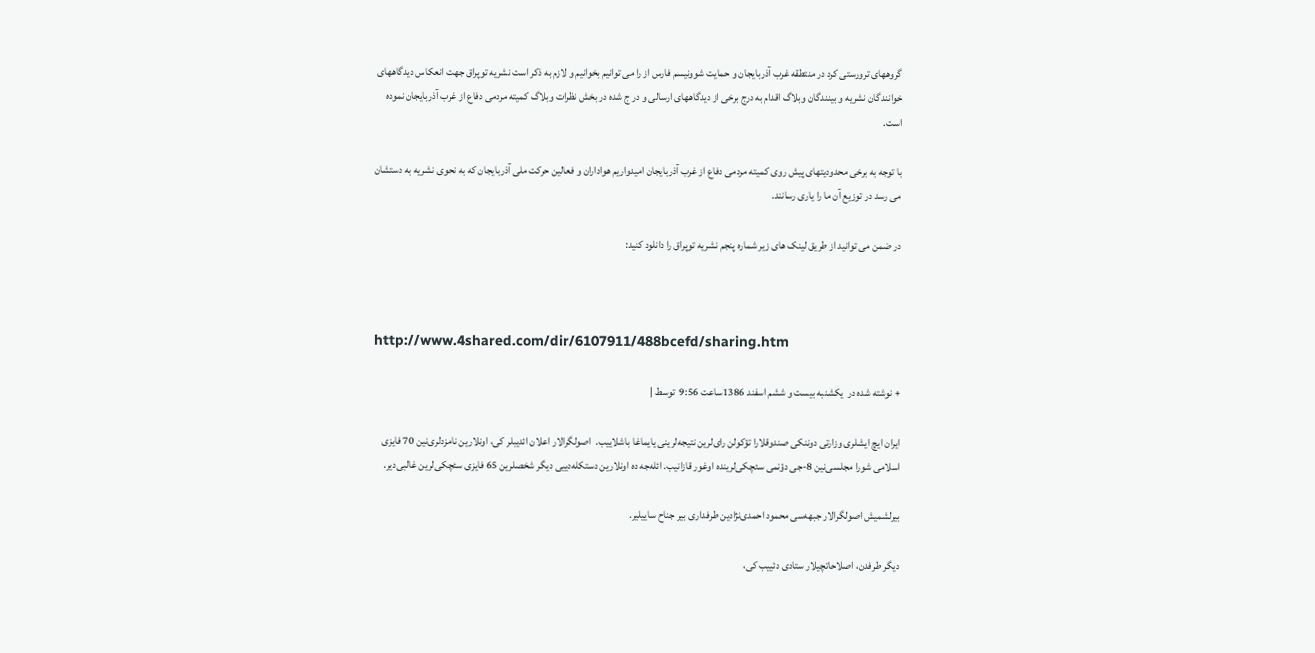گروههای ترورستی کرد در منتطقه غرب آذربایجان و حمایت شوونیسم فارس از را می توانیم بخوانیم و لازم به ذکر است نشریه توپراق جهت انعکاس دیدگاههای خوانندگان نشریه و بینندگان وبلاگ اقدام به درج برخی از دیدگاههای ارسالی و در ج شده در بخش نظرات وبلاگ کمیته مردمی دفاع از غرب آذربایجان نموده است.

با توجه به برخی محدودیتهای پیش روی کمیته مردمی دفاع از غرب آذربایجان امیدواریم هواداران و فعالین حرکت ملی آذربایجان که به نحوی نشریه به دستشان می رسد در توزیع آن ما را یاری رسانند.

در ضمن می توانید از طریق لینک های زیر شماره پنجم نشریه توپراق را دانلود کنید:



http://www.4shared.com/dir/6107911/488bcefd/sharing.htm

+ نوشته شده در  یکشنبه بیست و ششم اسفند 1386ساعت 9:56  توسط |

ایران ایچ ایشلری وزارتی دوننکی صندوقلارا تؤکولن رای‌لرین نتیجه‌لرینی یایماغا باشلاییب.  اصولگرالار اعلان ائدیبلر کی، اونلارین نامزدلری‌نین 70 فایزی اسلامی شورا مجلسی‌نین 8-جی دؤنمی سئچکی‌لرینده اوغور قازانیب. ائله‌جه ده اونلارین دستکله‌دییی دیگر شخصلرین 65 فایزی سئچکی‌لرین غالبی‌دیر.

بیرلشمیش اصولگرالار جبهه‌سی محمود احمدی‌نژادین طرفداری بیر جناح ساییلیر.

دیگر طرفدن، اصلاحاتچیلار ستادی دئییب کی،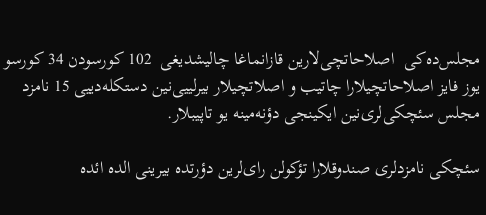مجلس‌ده‌کی  اصلاحاتچی‌لارین قازانماغا چالیشدیغی  102 کورسودن 34 کورسو یوز فایز اصلاحاتچیلارا چاتیب و اصلاتچیلار بیرلییی‌نین دستکله‌دییی 15 نامزد مجلس سئچکی‌لری‌نین ایکینجی دؤنه‌مینه یو تاپیبلار.

سئچکی نامزدلری صندوقلارا تؤکولن رای‌لرین دؤرتده بیرینی الده ائده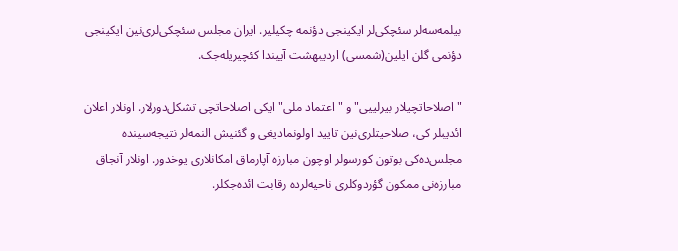بیلمه‌سه‌لر سئچکی‌لر ایکینجی دؤنمه چکیلیر. ایران مجلس سئچکی‌لری‌نین ایکینجی دؤنمی گلن ایلین(شمسی) اردیبهشت آییندا کئچیریله‌جک.

"اصلاحاتچیلار بیرلییی" و "اعتماد ملی" ایکی اصلاحاتچی تشکل‌دورلار. اونلار اعلان ائدیبلر کی، صلاحیتلری‌نین تایید اولونمادیغی و گئنیش النمه‌لر نتیجه‌سینده مجلس‌ده‌کی بوتون کورسولر اوچون مبارزه آپارماق امکانلاری یوخدور. اونلار آنجاق مبارزه‌نی ممکون گؤردوکلری ناحیه‌لرده رقابت ائده‌جکلر.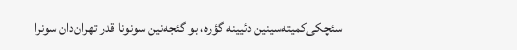سئچکی‌کمیته‌سینین دئیینه گؤره، بو گئجه‌نین سونونا قدر تهران‌دان سونرا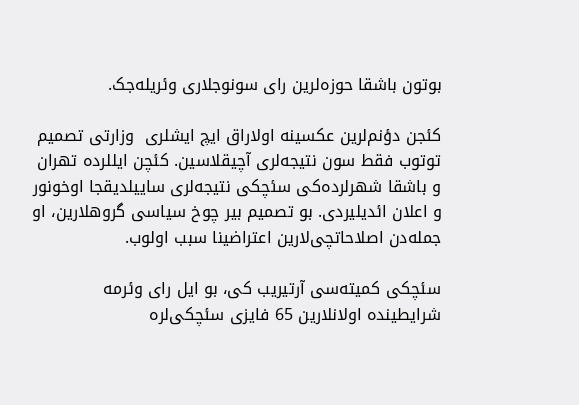بوتون باشقا حوزه‌لرین رای سونوجلاری وئریله‌جک.

کئجن دؤنم‌لرین عکسینه اولاراق ایچ ایشلری  وزارتی تصمیم توتوب فقط سون نتیجه‌لری آچیقلاسین. کئچن ایللرده تهران و باشقا شهرلرده‌کی سئچکی نتیجه‌لری ساییلدیقجا اوخونور و اعلان ائدیلیردی. بو تصمیم بیر چوخ سیاسی گروهلارین، او جمله‌دن اصلاحاتچی‌لارین اعتراضینا سبب اولوب.

سئچکی کمیته‌سی آرتیریب کی، بو ایل رای وئرمه شرایطینده اولانلارین 65 فایزی سئچکی‌لره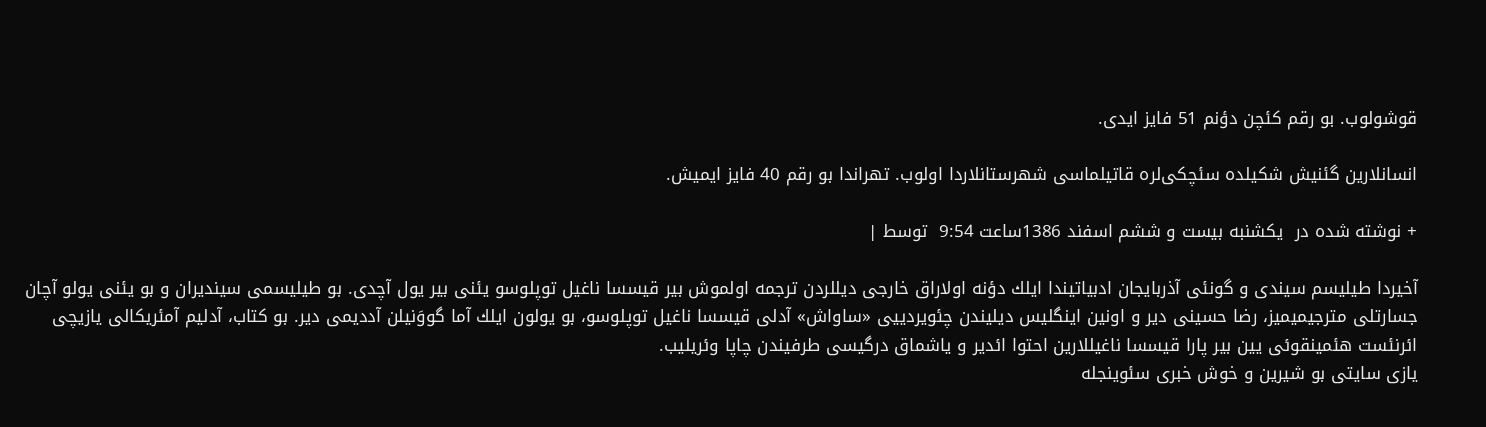قوشولوب. بو رقم کئچن دؤنم 51 فایز ایدی.

انسانلارین گئنیش شکیلده سئچکی‌لره قاتیلماسی شهرستانلاردا اولوب. تهراندا بو رقم 40 فایز ایمیش.

+ نوشته شده در  یکشنبه بیست و ششم اسفند 1386ساعت 9:54  توسط |

آخيردا طيليسم سيندی و گونئی آذربايجان ادبياتيندا ايلك دؤنه اولاراق خارجی ديللردن ترجمه اولموش بير قيسسا ناغيل توپلوسو يئنی بير يول آچدی. بو طيليسمی سينديران و بو يئنی يولو آچان جسارتلی مترجيميميز، رضا حسينی دير و اونين اينگليس ديليندن چئويردييی «ساواش» آدلی قيسسا ناغيل توپلوسو، بو يولون ايلك آما گووَنيلن آدديمی دير. بو كتاب، آدليم آمئريكالی يازيچی ائرنئست هئمينقوئی يين بير پارا قيسسا ناغيللارين احتوا ائدير و ياشماق درگيسی طرفيندن چاپا وئريليب.
يازی سايتی بو شيرين و خوش خبری سئوينجله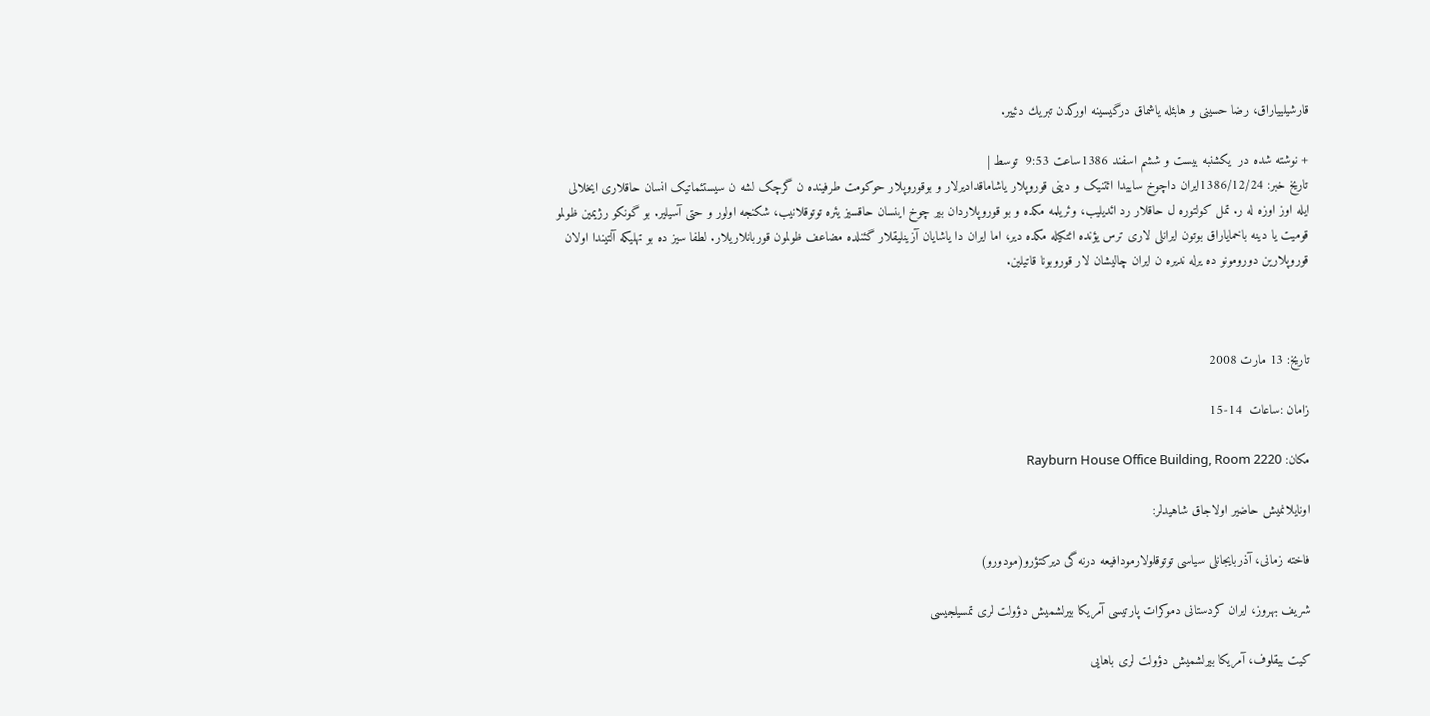قارشيليياراق، رضا حسينی و هابئله ياشماق درگيسينه اوركدن تبريك دئيير.

+ نوشته شده در  یکشنبه بیست و ششم اسفند 1386ساعت 9:53  توسط |
تاریخ خبر: 1386/12/24ایران داچوخ ساییدا ائتنیک و دینی قوروپلار یاشاماقدادیرلار و بوقوروپلار حوکومت طرفینده ن گرچک لشه ن سیستئماتیک انسان حاقلاری ایخلالی ایله اوز اوزه له ر. تمل کولتوره ل حاقلار رد ائدیلیب، وئریلمه مکده و بو قوروپلاردان بیر چوخ اینسان حاقسیز یئره توتوقلانیب، شکنجه اولور و حتی آسیلیر. بو گونکو رژیمین ظولمو قومیت یا دینه باخمایاراق بوتون ایرانلی لاری ترس یؤنده ائتکیله مکده دیر، اما ایران دا یاشایان آزینلیقلار گئنلده مضاعف ظولمون قوربانلاریلار. لطفا سیز ده بو تهلیکه آلتیندا اولان قوروپلارین دورومونو ده یرله ندیره ن ایران چالیشان لار قوروبونا قاتیلین.



تاریخ: 13 مارت 2008

زامان :ساعات  14-15

مکان: Rayburn House Office Building, Room 2220

اونایلانمیش حاضیر اولاجاق شاهیدلر:

فاخته زمانی، آذربایجانلی سیاسی توتوقلولارمودافیعه درنه گی دیرکتؤرو(مودورو)

شریف بهروز، ایران کردستانی دموکرات پارتیسی آمریکا بیرلشمیش دؤولت لری تمسیلجیسی

کیت بیقلوف، آمریکا بیرلشمیش دؤولت لری باهایی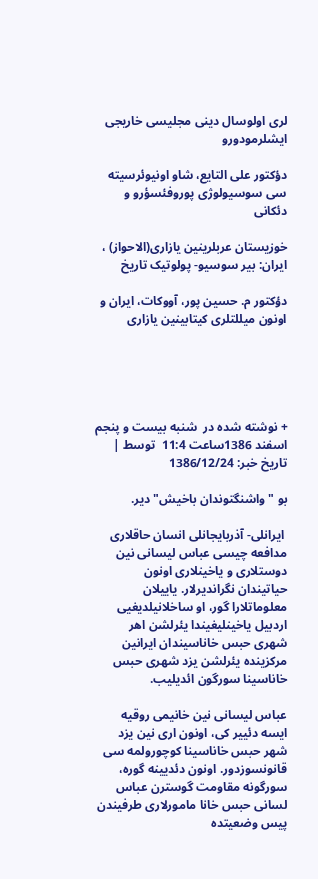لری اولوسال دینی مجلیسی خاریجی ایشلرمودورو

دؤکتور علی التایع، شاو اونیوئرسیته سی سوسیولوژی پوروفئسؤرو و دئکانی

خوزیستان عربلرینین یازاری(الاحواز) ، ایران: بیر سوسیو- پولوتیک تاریخ

دؤکتور م. حسین پور، آووکات، ایران و اونون میللتلری کیتابینین یازاری





+ نوشته شده در  شنبه بیست و پنجم اسفند 1386ساعت 11:4  توسط |
تاریخ خبر: 1386/12/24

بو " واشنگتوندان باخيش" دير.

 ايرانلی- آذربايجانلی انسان حاقلاری مدافعه چيسی عباس ليسانی نين دوستلاری و ياخينلاری اونون حياتيندان نگرانديرلار. ياييلان معلوماتلارا گور، او ساخلانيلديغيی اردبيل ياخينليغيندا يئرلشن اهر شهری حبس خاناسيندان ايرانين مرکزينده يئرلشن يزد شهری حبس خاناسينا سورگون ائديليب.

عباس ليسانی نين خانيمی روقيه ايسه دئيير کی، اونون اری نين يزد شهر حبس خاناسينا کوچورولمه سی قانونسوزدور. اونون دئديينه گوره، سورگونه مقاومت گوسترن عباس لسانی حبس خانا مامورلاری طرفيندن پيس وضعيتده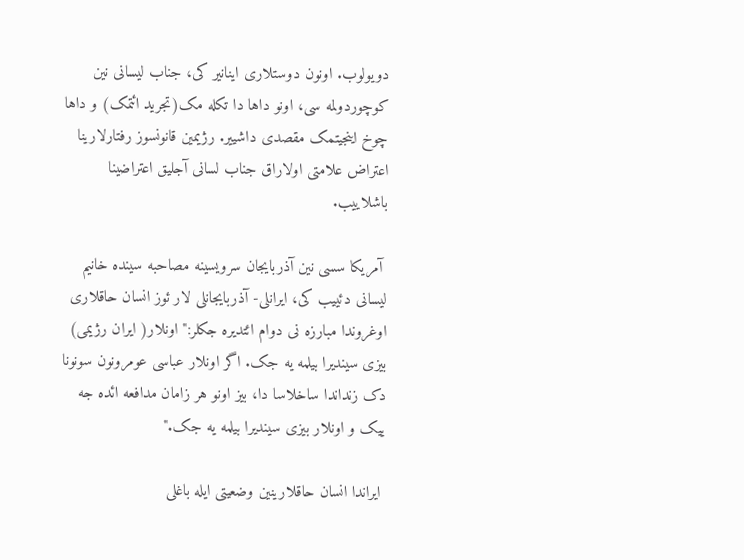دويولوب. اونون دوستلاری اينانير کی، جناب ليسانی نين کوچوردولمه سی، اونو داها دا تکله مک(تجريد ائتمک) و داها چوخ اينجيتمک مقصدی داشيير. رژيمين قانونسوز رفتارلارينا اعتراض علامتی اولاراق جناب لسانی آجليق اعتراضينا باشلاييب.

 آمريکا سسی نين آذربايجان سرويسينه مصاحبه سينده خانيم ليسانی دئييب کی، ايرانلی- آذربايجانلی لار ئوز انسان حاقلاری اوغروندا مبارزه نی دوام ائتديره جکلر:" اونلار( ايران رژيمی) بيزی سينديرا بيلمه يه جک. اگر اونلار عباسی عومرونون سونونا دک زنداندا ساخلاسا دا، بيز اونو هر زامان مدافعه ائده جه ييک و اونلار بيزی سينديرا بيلمه يه جک."

 ايراندا انسان حاقلارينين وضعيتی ايله باغلی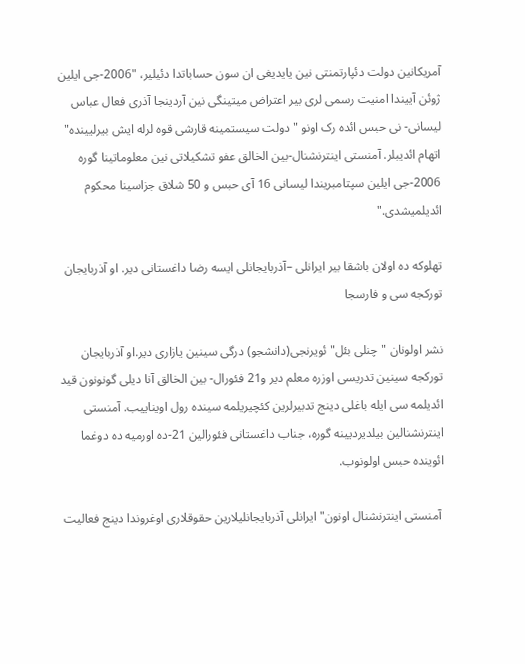آمريکانين دولت دئپارتمنتی نين يايديغی ان سون حساباتدا دئيلير، "2006-جی ايلين ژوئن آييندا امنيت رسمی لری بير اعتراض ميتينگی نين آردينجا آذری فعال عباس ليسانی- نی حبس ائده رک اونو "دولت سيستمينه قارشی قوه لرله ايش بيرليينده" اتهام ائديبلر. آمنستی اينترنشنال-بين الخالق عفو تشکيلاتی نين معلوماتينا گوره 2006-جی ايلين سپتامبريندا ليسانی 16 آی حبس و 50 شلاق جزاسينا محکوم ائديلميشدی."

تهلوکه ده اولان باشقا بير ايرانلی –آذربايجانلی ايسه رضا داغستانی دير. او آذربايجان تورکجه سی و فارسجا

نشر اولونان "چنلی بئل" ئويرنجی(دانشجو) درگی سينين يازاری دير.او آذربايجان تورکجه سینين تدريسی اوزره معلم دير و21 فئورال- بين الخالق آنا ديلی گونونون قيد ائديلمه سی ايله باغلی دينج تدبيرلرين کئچيريلمه سينده رول اويناييب. آمنستی اينترنشنالين بيلديرديينه گوره، جناب داغستانی فئورالين 21-ده اورميه ده دوغما ائوينده حبس اولونوب.

 آمنستی اينترنشنال اونون"ايرانلی آذربايجانليلارين حقوقلاری اوغروندا دينج فعاليت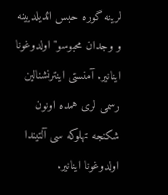لرينه گوره حبس ائديلديينه و وجدان محبوسو" اولدوغونا  اينانير. آمنستی اينترنشنالين رسمی لری همده اونون شکنجه تهلوکه سی آلتيندا اولدوغونا اينانير.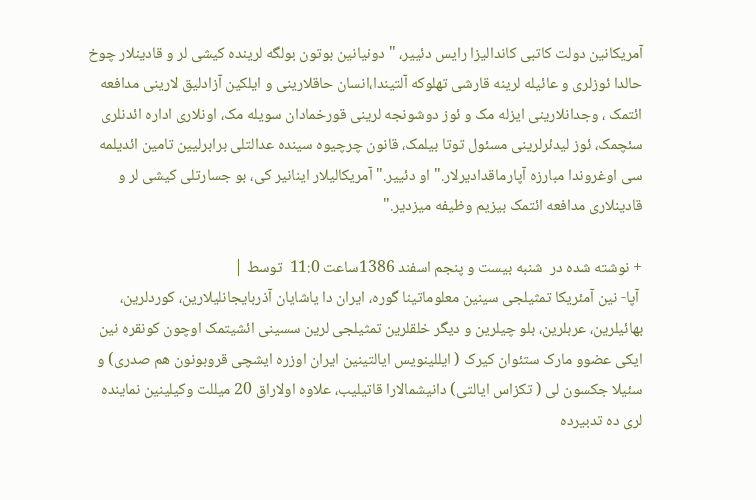آمريکانين دولت کاتبی کانداليزا رايس دئيير، " دونيانين بوتون بولگه لرينده کيشی لر و قادينلار چوخ حالدا ئوزلری و عائيله لرينه قارشی تهلوکه آلتيندا،انسان حاقلارینی و ايلکين آزادليق لارينی مدافعه ائتمک ، وجدانلارينی ايزله مک و ئوز دوشونجه لرينی قورخمادان سويله مک، اونلاری اداره ائدنلری سئچمک، ئوز ليدئرلرينی مسئول توتا بيلمک، قانون چرچيوه سينده عدالتلی برابرليين تامين ائديلمه سی اوغروندا مبارزه آپارماقداديرلار." او دئيير." آمريکاليلار اينانير کی، بو جسارتلی کيشی لر و قادينلاری مدافعه ائتمک بيزيم وظيفه ميزدير."

+ نوشته شده در  شنبه بیست و پنجم اسفند 1386ساعت 11:0  توسط |
 آپا- نین آمئریکا تمثیلجی سینین معلوماتینا گوره، ایران دا یاشایان آذربایجانلیلارین، کوردلرین، بهائیلرین، عربلرین، بلو چیلرین و دیگر خلقلرین تمثیلجی لرین سسینی ائشیتمک اوچون کونقره نین ایکی عضوو مارک ستئوان کیرک ( ایللینویس ایالتینین ایران اوزره ایشچی قروبونون هم صدری) و سئیلا جکسون لی ( تکزاس ایالتی) دانیشمالارا قاتیلیب، علاوه اولاراق 20 میللت وکیلینین نماینده لری ده تدبیرده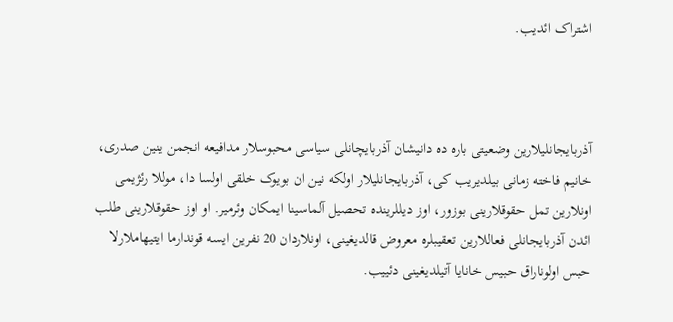اشتراک ائدیب.



آذربایجانلیلارین وضعیتی باره ده دانیشان آذربایچانلی سیاسی محبوسلار مدافیعه انجمن ینین صدری، خانیم فاخته زمانی بیلدیریب کی، آذربایجانلیلار اولکه نین ان بویوک خلقی اولسا دا، موللا رئژیمی اونلارین تمل حقوقلارینی بوزور، اوز دیللرینده تحصیل آلماسینا ایمکان وئرمیر. او اوز حقوقلارینی طلب ائدن آذربایجانلی فعاللارین تعقیبلره معروض قالدیغینی، اونلاردان 20 نفرین ایسه قوندارما ایتیهاملارلا حبس اولوناراق حبیس خانایا آتیلدیغینی دئییب.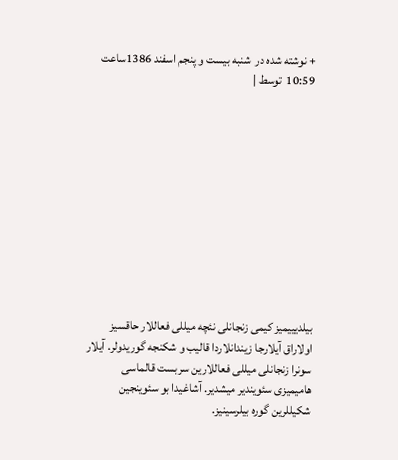+ نوشته شده در  شنبه بیست و پنجم اسفند 1386ساعت 10:59  توسط |











بیلدیییمیز کیمی زنجانلی نئچه میللی فعاللار حاقسیز اولاراق آیلارجا زیندانلاردا قالیب و شکنجه گوریدولر. آیلار سونرا زنجانلی میللی فعاللارین سربست قالماسی هامیمیزی سئویندیر میشدیر. آشاغیدا بو سئوینجین شکیللرین گوره بیلرسینیز.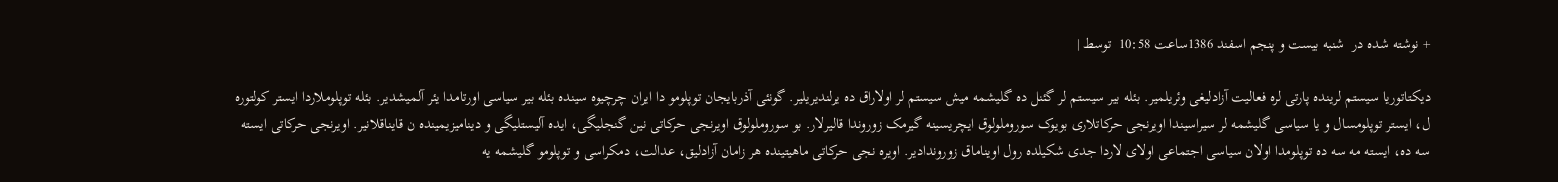+ نوشته شده در  شنبه بیست و پنجم اسفند 1386ساعت 10:58  توسط |

دیکتاتوریا سیستم لرینده پارتی لره فعالیت آزادلیغی وئریلمیر. بئله بیر سیستم لر گئنل ده گلیشمه میش سیستم لر اولاراق ده یرلندیریلیر. گونئی آذربایجان توپلومو دا ایران چرچیوه سینده بئله بیر سیاسی اورتامدا یئر آلمیشدیر. بئله توپلوملاردا ایستر کولتوره ل، ایستر توپلومسال و یا سیاسی گلیشمه لر سیراسیندا اویرنجی حرکاتلاری بویوک سوروملولوق ایچریسینه گیرمک زوروندا قالیرلار. بو سوروملولوق اویرنجی حرکاتی نین گنجلیگی، ایده آلیستلیگی و دینامیزیمینده ن قایناقلانیر. اویرنجی حرکاتی ایسته سه ده، ایسته مه سه ده توپلومدا اولان سیاسی اجتماعی اولای لاردا جدی شکیلده رول اویناماق زوروندادیر. اویره نجی حرکاتی ماهیتینده هر زامان آزادلیق، عدالت، دمکراسی و توپلومو گلیشمه یه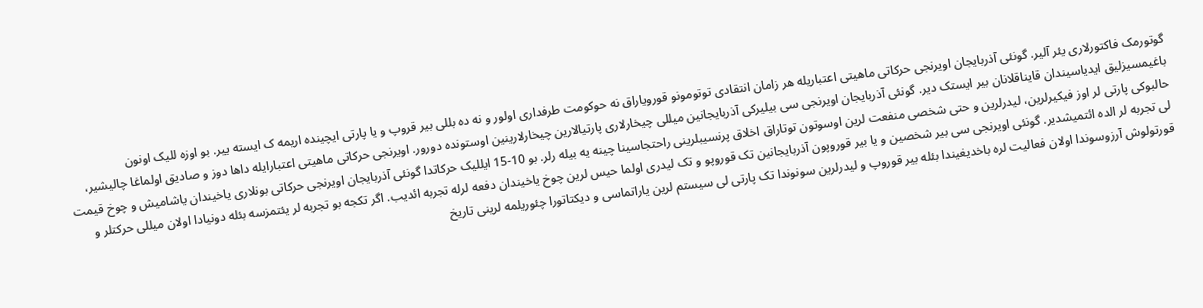گوتورمک فاکتورلاری یئر آلیر. گونئی آذربایجان اویرنجی حرکاتی ماهیتی اعتباریله هر زامان انتقادی توتومونو قورویاراق نه حوکومت طرفداری اولور و نه ده بللی بیر قروپ و یا پارتی ایچینده اریمه ک ایسته ییر. بو اوزه للیک اونون باغیمسیزلیق ایدیاسیندان قایناقلانان بیر ایستک دیر. گونئی آذربایجان اویرنجی سی بیلیرکی آذربایجانین میللی چیخارلاری پارتیالارین چیخارلارینین اوستونده دورور. اویرنجی حرکاتی ماهیتی اعتبارایله داها دوز و صادیق اولماغا چالیشیر، حالبوکی پارتی لر اوز فیکیرلرین، لیدرلرین و حتی شخصی منفعت لرین اوسوتون توتاراق اخلاق پرنسیبلرینی راحتجاسینا چینه یه بیله رلر. بو 10-15 ایللیک حرکاتدا گونئی آذربایجان اویرنجی حرکاتی بونلاری یاخیندان یاشامیش و چوخ قیمت لی تجربه لر الده ائتمیشدیر. گونئی اویرنجی سی بیر شخصین و یا بیر قوروپون آذربایجانین تک قوروپو و تک لیدری اولما حیس لرین چوخ یاخیندان دفعه لرله تجربه ائدیب. اگر تکجه بو تجربه لر یئتمزسه بئله دونیادا اولان میللی حرکتلر و قورتولوش آرزوسوندا اولان فعالیت لره باخدیغیندا بئله بیر قوروپ و لیدرلرین سونوندا تک پارتی لی سیستم لرین یاراتماسی و دیکتاتورا چئوریلمه لرینی تاریخ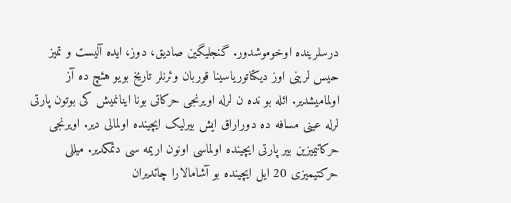درسلرینده اوخوموشدور. گنجلیگین صادیق، دوز، ایده آلیست و تمیز حیس لرینی اوز دیکتاتوریاسینا قوربان وئرنلر تاریخ بویو هئچ ده آز اولمامیشدیر. ائله بو نده ن لرله اویرنجی حرکاتی بونا اینانمیش کی بوتون پارتی لرله عینی مسافه ده دوراراق ایش بیرلیک ایچینده اولمالی دیر. اویرنجی حرکاتیمیزین بیر پارتی ایچینده اولماسی اونون اریمه سی دئمکدیر. میللی حرکتیمیزی 20 ایل ایچینده بو آشامالارا چاتدیران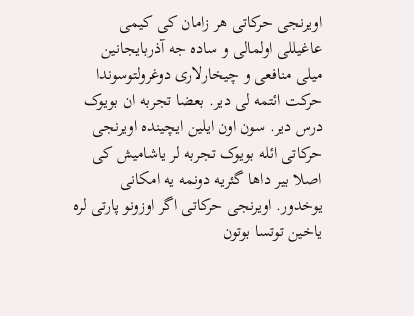اویرنجی حرکاتی هر زامان کی کیمی عاغیللی اولمالی و ساده جه آذربایجانین میلی منافعی و چیخارلاری دوغرولتوسوندا حرکت ائتمه لی دیر. بعضا تجربه ان بویوک درس دیر. سون اون ایلین ایچینده اویرنجی حرکاتی ائله بویوک تجربه لر یاشامیش کی اصلا بیر داها گئریه دونمه یه امکانی یوخدور. اویرنجی حرکاتی اگر اوزونو پارتی لره یاخین توتسا بوتون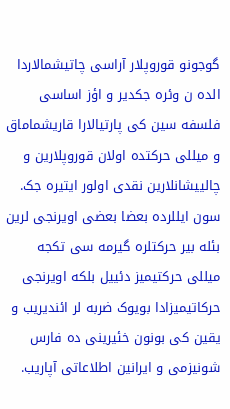گوجونو قوروپلار آراسی چاتیشمالاردا الده ن وئره جکدیر و اؤز اساسی فلسفه سین کی پارتیالارا قاریشماماق و میللی حرکتده اولان قوروپلارین و چالییشانلارین نقدی اولور ایتیره جک. سون ایللرده بعضا بعضی اویرنجی لرین بئله بیر حرکتلره گیرمه سی تکجه میللی حرکتیمیز دئییل بلکه اویرنجی حرکاتیمیزادا بویوک ضربه لر ائندیریب و یقین کی بونون خئیرینی ده فارس شونیزمی و ایرانین اطلاعاتی آپاریب.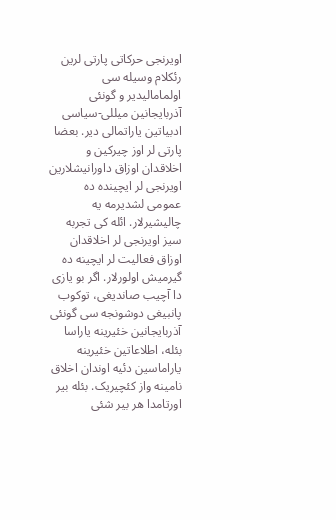اویرنجی حرکاتی پارتی لرین رئکلام وسیله سی اولمامالیدیر و گونئی آذربایجانین میللی-سیاسی ادبیاتین یاراتمالی دیر. بعضا پارتی لر اوز چیرکین و اخلاقدان اوزاق داورانیشلارین اویرنجی لر ایچینده ده عمومی لشدیرمه یه چالیشیرلار. ائله کی تجربه سیز اویرنجی لر اخلاقدان اوزاق فعالیت لر ایچینه ده گیرمیش اولورلار. اگر بو یازی دا آچیب صاندیغی، توکوب پانبیغی دوشونجه سی گونئی آذربایجانین خئیرینه یاراسا بئله، اطلاعاتین خئیرینه یاراماسین دئیه اوندان اخلاق نامینه واز کئچیریک. بئله بیر اورتامدا هر بیر شئی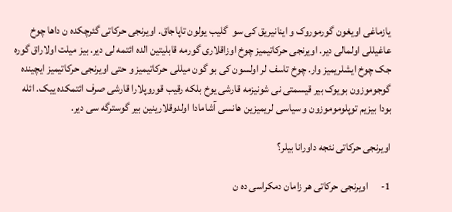یازماغی اویغون گورموروک و اینانیریق کی سو  گلیب یولون تاپاجاق. اویرنجی حرکاتی گئرچکده ن داها چوخ عاغیللی اولمالی دیر. اویرنجی حرکاتیمیز چوخ اوزاقلاری گورمه قابلیتین الده ائتمه لی دیر. بیز میلت اولاراق گوره جک چوخ ایشلریمیز وار. چوخ تاسف لر اولسون کی بو گون میللی حرکاتیمیز و حتی اویرنجی حرکاتیمیز ایچینده گوجوموزون بویوک بیر قیسمتی نی شونیزمه قارشی یوخ بلکه رقیب قوروپلارا قارشی صرف ائتمکده ییک. ائله بودا بیزیم توپلوموموزون و سیاسی لریمیزین هانسی آشامادا اولدوقلارینین بیر گوسترگه سی دیر.

اویرنجی حرکاتی نئجه داورانا بیلر؟

1-      اویرنجی حرکاتی هر زامان دمکراسی ده ن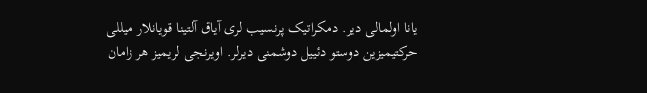یانا اولمالی دیر. دمکراتیک پرنسیب لری آیاق آلتینا قویانلار میللی حرکتیمیزین دوستو دئییل دوشمنی دیرلر. اویرنجی لریمیز هر زامان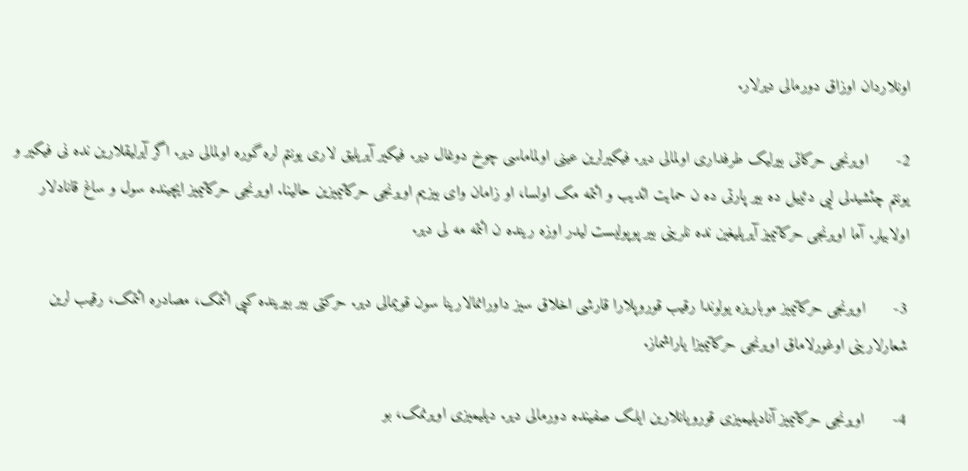اونلاردان اوزاق دورمالی دیرلار.

2-      اویرنجی حرکاتی بیرلیک طرفداری اولمالی دیر. فیکیرلرین عینی اولماماسی چوخ دوغال دیر. فیکیر آیریلیق لاری یونتم لره گوره اولمالی دیر. اگر آیرلیقلارین نده نی فیکیر و یونتم چئشیدلی لیی دئییل ده بیر پارتی ده ن حمایت ائدیب و ائتمه مک اولسا، او زامان وای بیزیم اویرنجی حرکاتیمیزین حالینا. اویرنجی حرکاتیمیز ایچینده سول و ساغ قانادلار اولابیلر. آما اویرنجی حرکاتیمیز آیریلیغین نده نلرینی بیر پوپولیست لیدر اوزه رینده ن ائتمه مه لی دیر.

3-      اویرنجی حرکاتیمیز موباریزه یولوندا رقیب قوروپلارا قارشی اخلاق سیز داورانمالارینا سون قویمالی دیر. حرکتی بیر بیرینده کپی ائتمک، مصادره ائتمک، رقیب لرین شعارلارینی اوغورلاماق اویرنجی حرکاتیمیزا یاراشماز.

4-      اویرنجی حرکاتیمیز آنادیلیمیزی قورویانلارین ایلک صفینده دورمالی دیر. دیلیمیزی اویرنمک، بو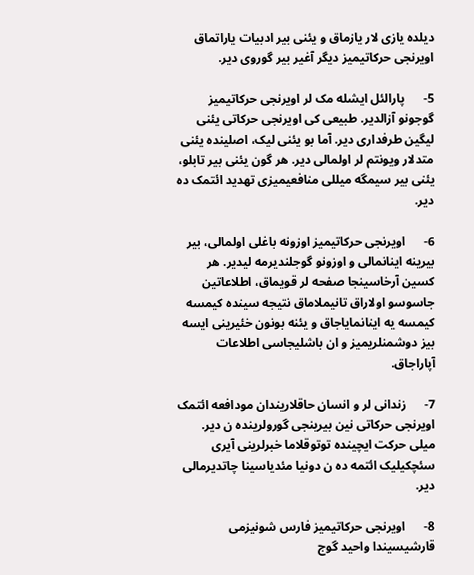دیلده یازی لار یازماق و یئنی بیر ادبیات یاراتماق اویرنجی حرکاتیمیز دیگر آغیر بیر گوروی دیر.

5-      پارالئل ایشله مک لر اویرنجی حرکاتیمیز گوجونو آزالدیر. طبیعی کی اویرنجی حرکاتی یئنی لیگین طرفداری دیر. آما بو یئنی لیک، اصلینده یئنی متدلار ویونتم لر اولمالی دیر. هر گون یئنی بیر تابلو، یئنی بیر سیمگه میللی منافعیمیزی تهدید ائتمک ده دیر.

6-      اویرنجی حرکاتیمیز اوزونه باغلی اولمالی، بیر بیرینه اینانمالی و اوزونو گوجلندیرمه لیدیر. هر کسین آرخاسینجا صفحه لر قویماق، اطلاعاتین جاسوسو اولاراق تانیملاماق نتیجه سینده کیمسه کیمسه یه اینانمایاجاق و یئنه بونون خئیرینی ایسه بیز دوشمنلریمیز و ان باشلیجاسی اطلاعات آپاراجاق.

7-      زندانی لر و انسان حاقلاریندان مودافعه ائتمک اویرنجی حرکاتی نین بیرینجی گورولرینده ن دیر. میلی حرکت ایچینده توتوقلاما خبرلرینی آیری سئچکیلیک ائتمه ده ن دونیا مئدیاسینا چاتدیرمالی دیر.

8-      اویرنجی حرکاتیمیز فارس شونیزمی قارشیسیندا واحید گوج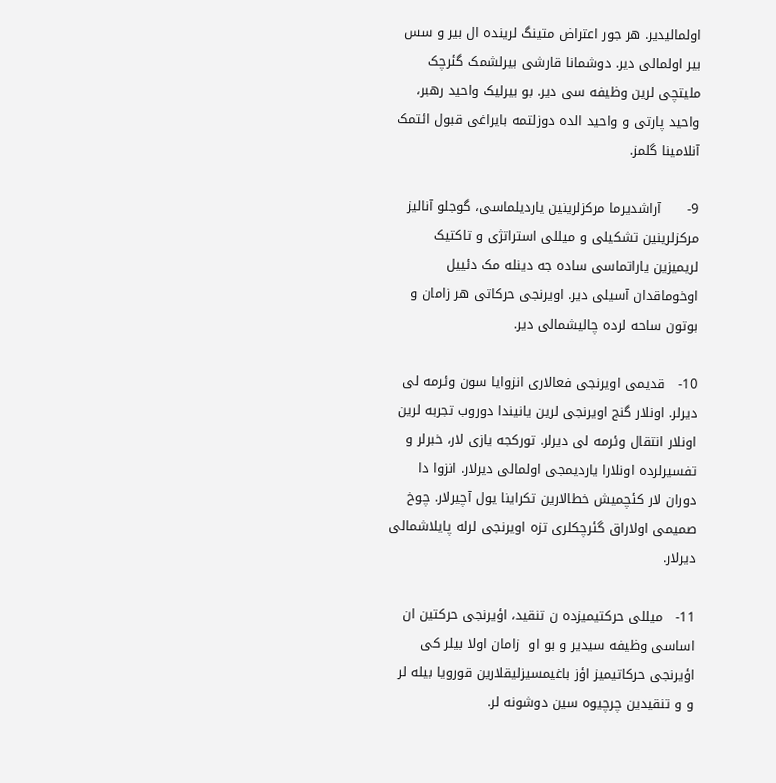اولمالیدیر. هر جور اعتراض متینگ لرینده ال بیر و سس بیر اولمالی دیر. دوشمانا قارشی بیرلشمک گئرچک ملیتچی لرین وظیفه سی دیر. بو بیرلیک واحید رهبر، واحید پارتی و واحید الده دوزلتمه بایراغی قبول ائتمک آنلامینا گلمز.

9-      آراشدیرما مرکزلرینین یاردیلماسی، گوجلو آنالیز مرکزلرینین تشکیلی و میللی استراتژی و تاکتیک لریمیزین یاراتماسی ساده جه دینله مک دئییل اوخوماقدان آسیلی دیر. اویرنجی حرکاتی هر زامان و بوتون ساحه لرده چالیشمالی دیر.

10-   قدیمی اویرنجی فعالاری انزوایا سون وئرمه لی دیرلر. اونلار گنج اویرنجی لرین یانیندا دوروب تجربه لرین اونلار انتقال وئرمه لی دیرلر. تورکجه یازی لار، خبرلر و تفسیرلرده اونلارا یاردیمجی اولمالی دیرلار. انزوا دا دوران لار کئچمیش خطالارین تکراینا یول آچیرلار. چوخ صمیمی اولاراق گئرچکلری تزه اویرنجی لرله پایلاشمالی دیرلار.

11-   میللی حرکتیمیزده ن تنقید، اؤیرنجی حرکتین ان اساسی وظیفه سیدیر و بو او  زامان اولا بیلر کی اؤیرنجی حرکاتیمیز اؤز باغیمسیزلیقلارین قورویا بیله لر و و تنقیدین چرچیوه سین دوشونه لر.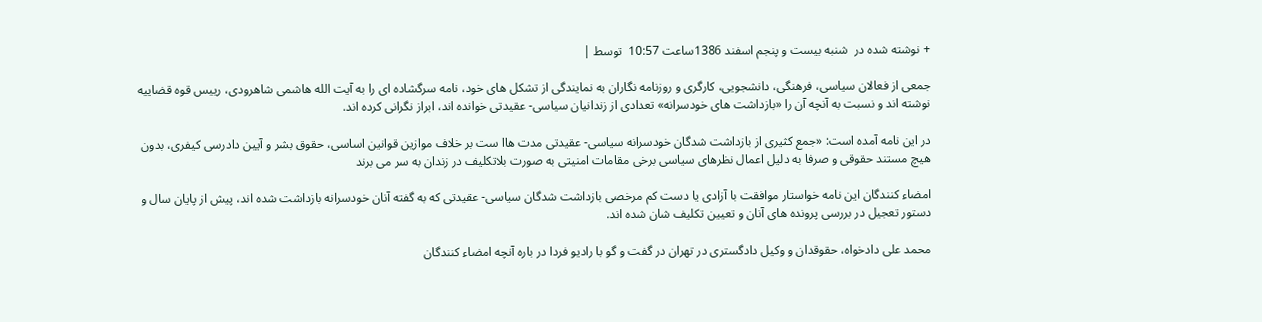+ نوشته شده در  شنبه بیست و پنجم اسفند 1386ساعت 10:57  توسط |

جمعی از فعالان سياسی، فرهنگی، دانشجويی، کارگری و روزنامه نگاران به نمايندگی از تشکل های خود، نامه سرگشاده ای را به آيت الله هاشمی شاهرودی، رييس قوه قضاييه نوشته اند و نسبت به آنچه آن را «بازداشت های خودسرانه» تعدادی از زندانيان سياسی- عقيدتی خوانده اند، ابراز نگرانی کرده اند.

در اين نامه آمده است: «جمع کثيری از بازداشت شدگان خودسرانه سياسی- عقيدتی مدت هاا ست بر خلاف موازين قوانين اساسی، حقوق بشر و آيين دادرسی کيفری، بدون هيچ مستند حقوقی و صرفا به دليل اعمال نظرهای سياسی برخی مقامات امنيتی به صورت بلاتکليف در زندان به سر می برند

امضاء کنندگان اين نامه خواستار موافقت با آزادی يا دست کم مرخصی بازداشت شدگان سياسی- عقيدتی که به گفته آنان خودسرانه بازداشت شده اند، پيش از پايان سال و دستور تعجيل در بررسی پرونده های آنان و تعيين تکليف شان شده اند.

محمد علی دادخواه، حقوقدان و وکيل دادگستری در تهران در گفت و گو با راديو فردا در باره آنچه امضاء کنندگان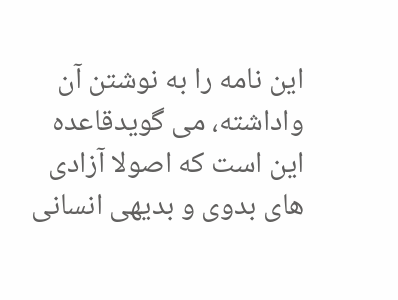اين نامه را به نوشتن آن واداشته، می گويدقاعده اين است که اصولا آزادی های بدوی و بديهی انسانی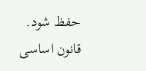حفظ شود. قانون اساسی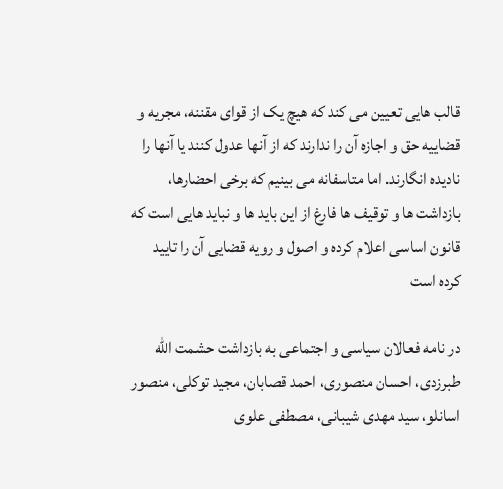قالب هايی تعيين می کند که هيچ يک از قوای مقننه، مجريه و قضاييه حق و اجازه آن را ندارند که از آنها عدول کنند يا آنها را ناديده انگارند. اما متاسفانه می بينيم که برخی احضارها، بازداشت ها و توقيف ها فارغ از اين بايد ها و نبايد هايی است که قانون اساسی اعلام کرده و اصول و رويه قضايی آن را تاييد کرده است

در نامه فعالان سياسی و اجتماعی به بازداشت حشمت الله طبرزدی، احسان منصوری، احمد قصابان، مجيد توکلی، منصور اسانلو، سيد مهدی شيبانی، مصطفی علوی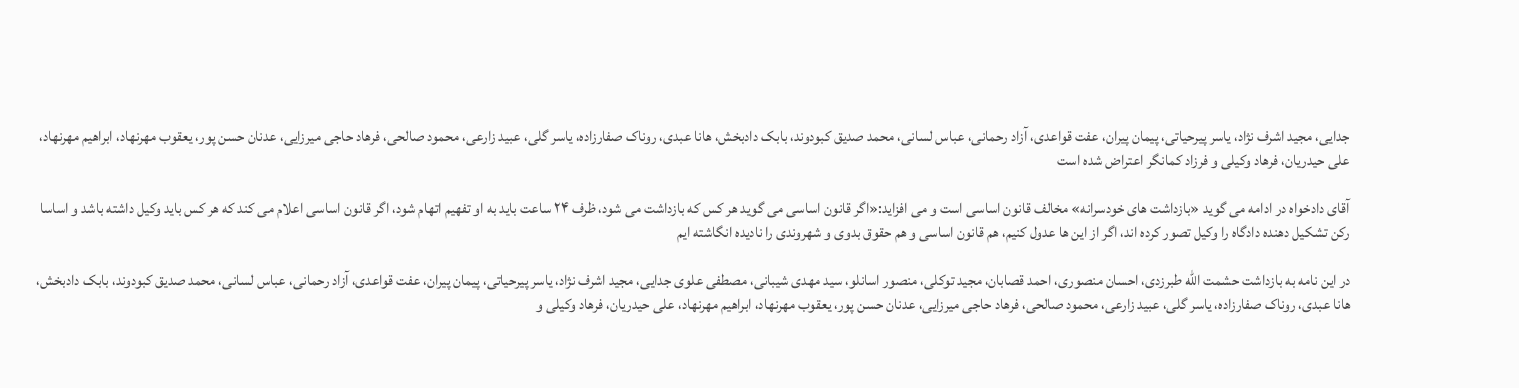جدايی، مجيد اشرف نژاد، ياسر پيرحياتی، پيمان پيران، عفت قواعدی، آزاد رحمانی، عباس لسانی، محمد صديق کبودوند، بابک دادبخش، هانا عبدی، روناک صفارزاده، ياسر گلی، عبيد زارعی، محمود صالحی، فرهاد حاجی ميرزايی، عدنان حسن پور، يعقوب مهرنهاد، ابراهيم مهرنهاد، علی حيدريان، فرهاد وکيلی و فرزاد کمانگر اعتراض شده است

آقای دادخواه در ادامه می گويد «بازداشت های خودسرانه» مخالف قانون اساسی است و می افزايد:«اگر قانون اساسی می گويد هر کس که بازداشت می شود، ظرف ۲۴ ساعت بايد به او تفهيم اتهام شود، اگر قانون اساسی اعلام می کند که هر کس بايد وکيل داشته باشد و اساسا رکن تشکيل دهنده دادگاه را وکيل تصور کرده اند، اگر از اين ها عدول کنيم، هم قانون اساسی و هم حقوق بدوی و شهروندی را ناديده انگاشته ايم

در اين نامه به بازداشت حشمت الله طبرزدی، احسان منصوری، احمد قصابان، مجيد توکلی، منصور اسانلو، سيد مهدی شيبانی، مصطفی علوی جدايی، مجيد اشرف نژاد، ياسر پيرحياتی، پيمان پيران، عفت قواعدی، آزاد رحمانی، عباس لسانی، محمد صديق کبودوند، بابک دادبخش، هانا عبدی، روناک صفارزاده، ياسر گلی، عبيد زارعی، محمود صالحی، فرهاد حاجی ميرزايی، عدنان حسن پور، يعقوب مهرنهاد، ابراهيم مهرنهاد، علی حيدريان، فرهاد وکيلی و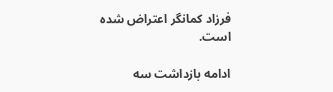فرزاد کمانگر اعتراض شده است.

ادامه بازداشت سه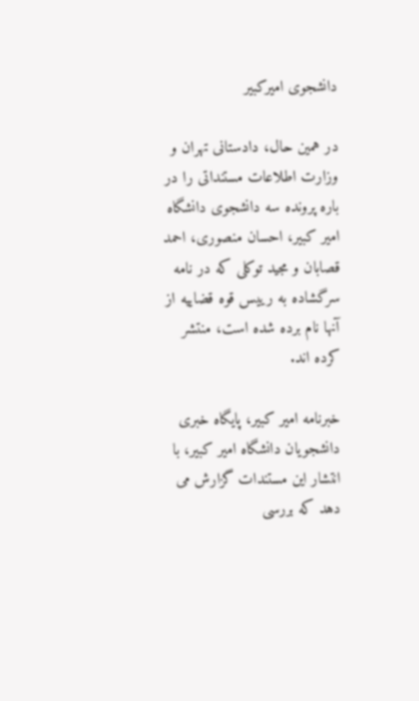دانشجوی اميرکبير

در همين حال، دادستانی تهران و وزارت اطلاعات مستنداتی را در باره پرونده سه دانشجوی دانشگاه امير کبير، احسان منصوری، احمد قصابان و مجيد توکلی که در نامه سرگشاده به رييس قوه قضاييه از آنها نام برده شده است، منتشر کرده اند.

خبرنامه امير کبير، پايگاه خبری دانشجويان دانشگاه امير کبير، با انتشار اين مستندات گزارش می دهد که بررسی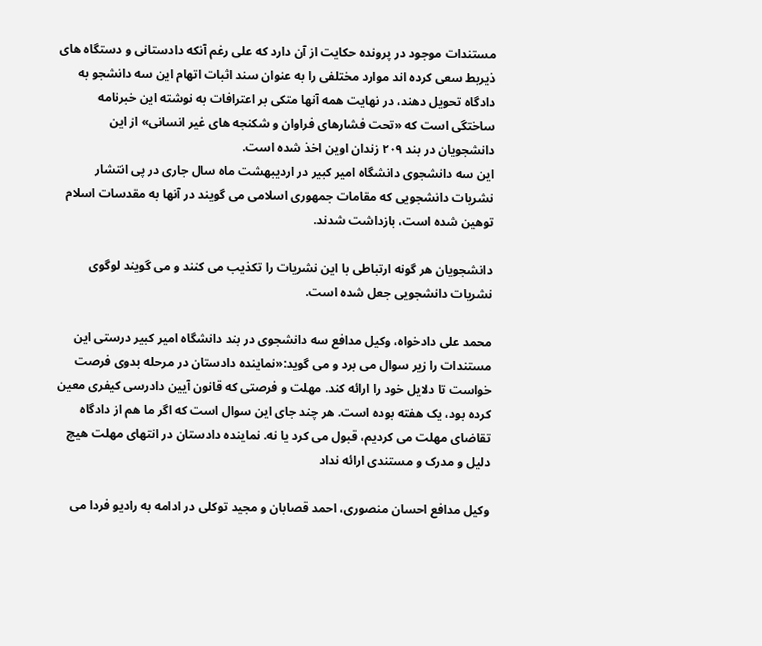مستندات موجود در پرونده حکايت از آن دارد که علی رغم آنکه دادستانی و دستگاه های ذيربط سعی کرده اند موارد مختلفی را به عنوان سند اثبات اتهام اين سه دانشجو به دادگاه تحويل دهند، در نهايت همه آنها متکی بر اعترافات به نوشته اين خبرنامه ساختگی است که «تحت فشارهای فراوان و شکنجه های غير انسانی» از اين دانشجويان در بند ۲۰۹ زندان اوين اخذ شده است.
اين سه دانشجوی دانشگاه امير کبير در ارديبهشت ماه سال جاری در پی انتشار نشريات دانشجويی که مقامات جمهوری اسلامی می گويند در آنها به مقدسات اسلام توهين شده است، بازداشت شدند.

دانشجويان هر گونه ارتباطی با اين نشريات را تکذيب می کنند و می گويند لوگوی نشريات دانشجويی جعل شده است.

محمد علی دادخواه، وکيل مدافع سه دانشجوی در بند دانشگاه امير کبير درستی اين مستندات را زير سوال می برد و می گويد:«نماينده دادستان در مرحله بدوی فرصت خواست تا دلايل خود را ارائه کند. مهلت و فرصتی که قانون آيين دادرسی کيفری معين کرده بود، يک هفته بوده است. هر چند جای اين سوال است که اگر ما هم از دادگاه تقاضای مهلت می کرديم، قبول می کرد يا نه. نماينده دادستان در انتهای مهلت هيچ دليل و مدرک و مستندی ارائه نداد

وکيل مدافع احسان منصوری، احمد قصابان و مجيد توکلی در ادامه به راديو فردا می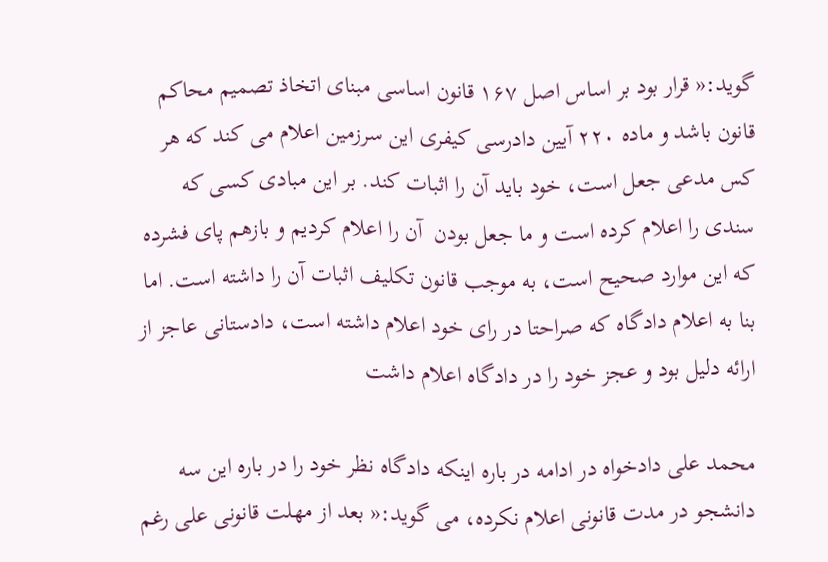گويد:« قرار بود بر اساس اصل ۱۶۷ قانون اساسی مبنای اتخاذ تصميم محاکم قانون باشد و ماده ۲۲۰ آيين دادرسی کيفری اين سرزمين اعلام می کند که هر کس مدعی جعل است، خود بايد آن را اثبات کند. بر اين مبادی کسی که سندی را اعلام کرده است و ما جعل بودن  آن را اعلام کرديم و بازهم پای فشرده که اين موارد صحيح است، به موجب قانون تکليف اثبات آن را داشته است. اما بنا به اعلام دادگاه که صراحتا در رای خود اعلام داشته است، دادستانی عاجز از ارائه دليل بود و عجز خود را در دادگاه اعلام داشت

محمد علی دادخواه در ادامه در باره اينکه دادگاه نظر خود را در باره اين سه دانشجو در مدت قانونی اعلام نکرده، می گويد:« بعد از مهلت قانونی علی رغم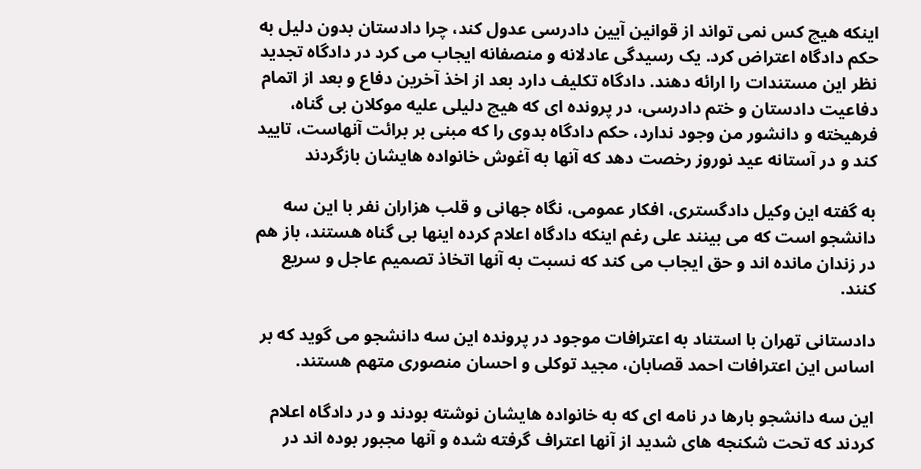اينکه هيچ کس نمی تواند از قوانين آيين دادرسی عدول کند، چرا دادستان بدون دليل به حکم دادگاه اعتراض کرد. يک رسيدگی عادلانه و منصفانه ايجاب می کرد در دادگاه تجديد نظر اين مستندات را ارائه دهند. دادگاه تکليف دارد بعد از اخذ آخرين دفاع و بعد از اتمام دفاعيت دادستان و ختم دادرسی، در پرونده ای که هيچ دليلی عليه موکلان بی گناه، فرهيخته و دانشور من وجود ندارد، حکم دادگاه بدوی را که مبنی بر برائت آنهاست، تاييد کند و در آستانه عيد نوروز رخصت دهد که آنها به آغوش خانواده هايشان بازگردند

به گفته اين وکيل دادگستری، افکار عمومی، نگاه جهانی و قلب هزاران نفر با اين سه دانشجو است که می بينند علی رغم اينکه دادگاه اعلام کرده اينها بی گناه هستند، باز هم در زندان مانده اند و حق ايجاب می کند که نسبت به آنها اتخاذ تصميم عاجل و سريع کنند.

دادستانی تهران با استناد به اعترافات موجود در پرونده اين سه دانشجو می گويد که بر اساس اين اعترافات احمد قصابان، مجيد توکلی و احسان منصوری متهم هستند.

اين سه دانشجو بارها در نامه ای که به خانواده هايشان نوشته بودند و در دادگاه اعلام کردند که تحت شکنجه های شديد از آنها اعتراف گرفته شده و آنها مجبور بوده اند در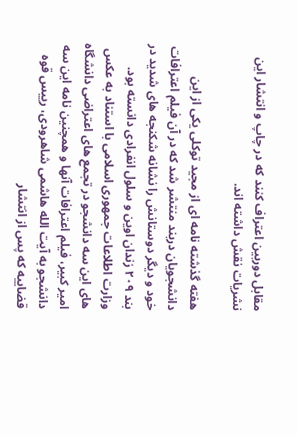مقابل دوربين اعتراف کنند که در چاپ و انتشار اين نشريات نقش داشته اند.

هفته گذشته نامه ای از مجيد توکلی يکی از اين دانشجويان دربند منتشر شد که در آن فيلم اعترافات خود و ديگر دوستانش را نشانه شکنجه های شديد در بند ۲۰۹ زندان اوين و سلول انفرادی دانسته بود.
وزارت اطلاعات جمهوری اسلامی با استناد به عکس های اين سه دانشجو در تجمع های اعتراضی دانشگاه امير کبير، فيلم اعترافات آنها و همچنين نامه اين سه دانشجو به آيت الله هاشمی شاهرودی، رييس قوه قضاييه که پس از انتشار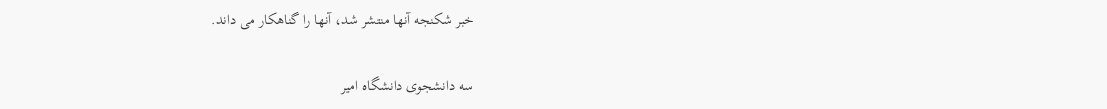خبر شکنجه آنها منتشر شد، آنها را گناهکار می داند.

سه دانشجوی دانشگاه امير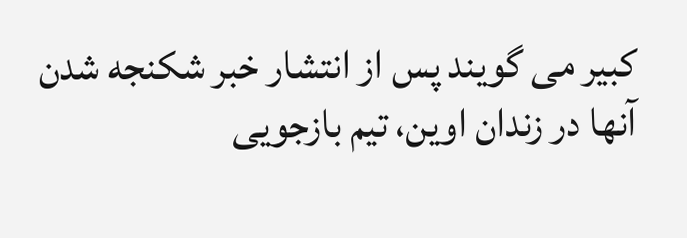کبير می گويند پس از انتشار خبر شکنجه شدن آنها در زندان اوين، تيم بازجويی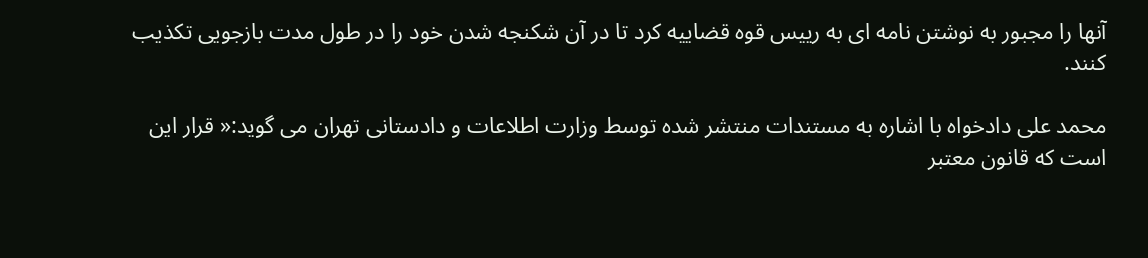آنها را مجبور به نوشتن نامه ای به رييس قوه قضاييه کرد تا در آن شکنجه شدن خود را در طول مدت بازجويی تکذيب کنند.

محمد علی دادخواه با اشاره به مستندات منتشر شده توسط وزارت اطلاعات و دادستانی تهران می گويد:« قرار اين است که قانون معتبر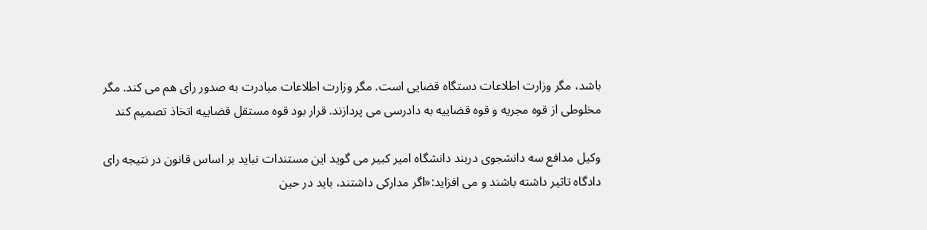باشد، مگر وزارت اطلاعات دستگاه قضايی است. مگر وزارت اطلاعات مبادرت به صدور رای هم می کند. مگر مخلوطی از قوه مجريه و قوه قضاييه به دادرسی می پردازند. قرار بود قوه مستقل قضاييه اتخاذ تصميم کند

وکيل مدافع سه دانشجوی دربند دانشگاه امير کبير می گويد اين مستندات نبايد بر اساس قانون در نتيجه رای دادگاه تاثير داشته باشند و می افزايد:«اگر مدارکی داشتند، بايد در حين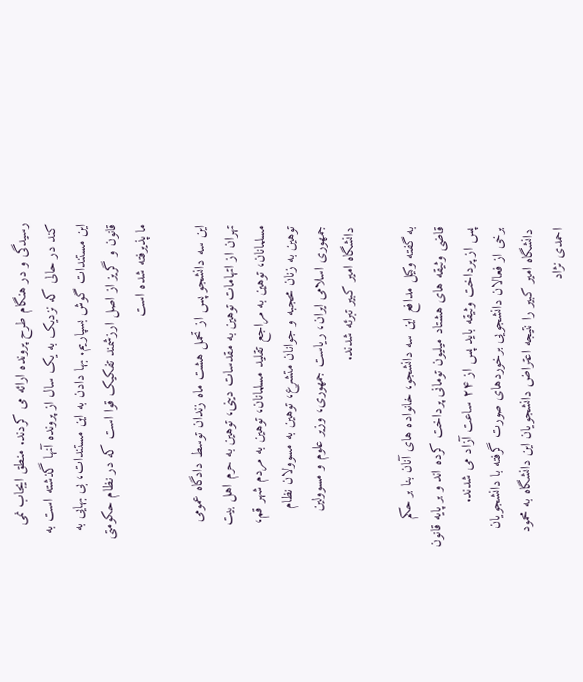رسيدگی و در هنگام طرح پرونده ارائه می کردند. منطق ايجاب نمی کند در حالی که نزديک به يک سال از پرونده آنها گذشته است به اين مستندات گوش بسپاريم. بها دادن به اين مستندات، بی بهايی به قانون و گريز از اصل ارزشمند تفکيک قوا است که در نظام حکومتی ما پذيرفته شده است

اين سه دانشجو پس از تحمل هشت ماه زندان توسط دادگاه عمومی تهران از اتهامات توهين به مقدسات دينی، توهين به حرم اهل بيت مسلمانان، توهين به مراجع تقليد مسلمانان، توهين به مردم شهر قم، توهين به زنان محجبه و جوانان متشرع، توهين به مسوولان نظام جمهوری اسلامی ايران، رياست جمهوری، وزير علوم و مسوولين دانشگاه امير کبير تبرئه شدند.

به گفته وکيل مدافع اين سه دانشجو، خانواده های آنان بنا بر حکم قاضی وثيقه های هشتاد ميليون تومانی پرداخت کرده اند و بر پايه قانون پس از پرداخت وثيقه بايد پس از ۲۴ ساعت آزاد می شدند.
برخی از فعالان دانشجويی برخوردهای صورت گرفته با دانشجويان دانشگاه امير کبير را نتيجه اعتراض دانشجويان اين دانشگاه به محمود احمدی نژاد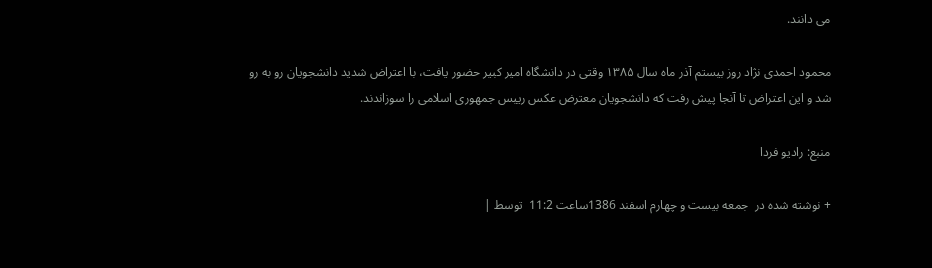می دانند.

محمود احمدی نژاد روز بيستم آذر ماه سال ۱۳۸۵ وقتی در دانشگاه امير کبير حضور يافت، با اعتراض شديد دانشجويان رو به رو شد و اين اعتراض تا آنجا پيش رفت که دانشجويان معترض عکس رييس جمهوری اسلامی را سوزاندند.

منبع: رادیو فردا

+ نوشته شده در  جمعه بیست و چهارم اسفند 1386ساعت 11:2  توسط |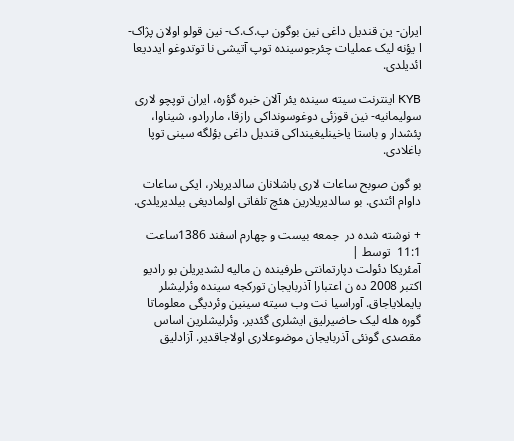ایران- ین قندیل داغی نین بوگون پ.ک.ک- نین قولو اولان پژاک- ا یؤنه لیک عملیات چئرجوسینده توپ آتیشی نا توتدوغو ایددیعا ائدیلدی.

KYB اینترنت سیته سینده یئر آلان خبره گؤره، ایران توپچو لاری سولیمانیه- نین قوزئی دوغوسونداکی رازقا، ماررادو، شیناوا، پئشدار و باستا یاخینلیغینداکی قندیل داغی بؤلگه سینی توپا باغلادی.

بو گون صوبح ساعات لاری باشلانان سالدیریلار، ایکی ساعات داوام ائتدی. بو سالدیریلارین هئچ تلفاتی اولمادیغی بیلدیریلدی.

+ نوشته شده در  جمعه بیست و چهارم اسفند 1386ساعت 11:1  توسط |
آمئریکا دئولت دپارتمانتی طرفینده ن مالیه لشدیریلن بو رادیو اکتبر 2008 ده ن اعتبارا آذربایجان تورکجه سینده وئرلیشلر یایملایاجاق. آوراسیا نت وب سیته سینین وئردیگی معلوماتا گوره هله لیک حاضیرلیق ایشلری گئدیر. وئرلیشلرین اساس مقصدی گونئی آذربایجان موضوعلاری اولاجاقدیر. آزادلیق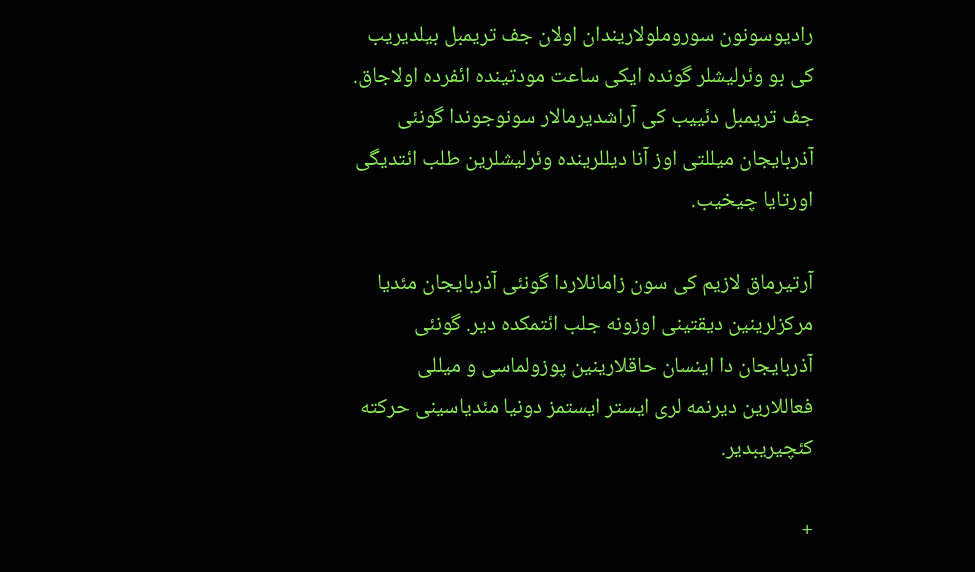رادیوسونون سوروملولاریندان اولان جف تریمبل بیلدیریب کی بو وئرلیشلر گونده ایکی ساعت مودتینده ائفرده اولاجاق. جف تریمبل دئییب کی آراشدیرمالار سونوجوندا گونئی آذربایجان میللتی اوز آنا دیللرینده وئرلیشلرین طلب ائتدیگی اورتایا چیخیب.

آرتیرماق لازیم کی سون زامانلاردا گونئی آذربایجان مئدیا مرکزلرینین دیقتینی اوزونه جلب ائتمکده دیر. گونئی آذربایجان دا اینسان حاقلارینین پوزولماسی و میللی فعاللارین دیرنمه لری ایستر ایستمز دونیا مئدیاسینی حرکته کئچیریبدیر.

+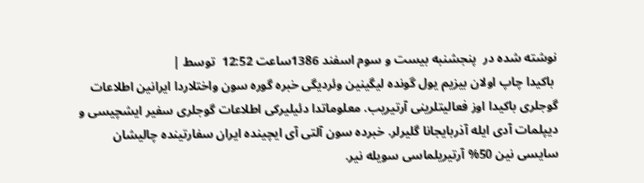نوشته شده در  پنجشنبه بیست و سوم اسفند 1386ساعت 12:52  توسط |
 باکیدا چاپ اولان بیزیم یول گونده لیگینین وئردیگی خبره گوره سون واختلاردا ایرانین اطلاعات گوجلری باکیدا اوز فعالیتلرینی آرتیریب. معلوماتدا دئیلیرکی اطلاعات گوجلری سفیر ایشچیسی و دیپلمات آدی ایله آذربایجانا گلیرلر. خبرده سون آلتی آی ایچینده ایران سفارتینده چالیشان سایسی نین 50% آرتیریلماسی سویله نیر.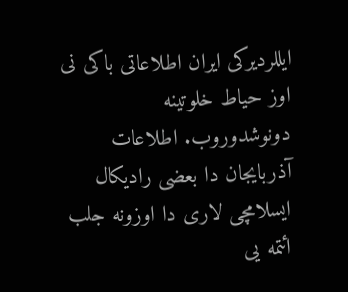ایللردیرکی ایران اطلاعاتی باکی نی اوز حیاط خلوتینه دونوشدوروب. اطلاعات آذربایجان دا بعضی رادیکال ایسلامچی لاری دا اوزونه جلب ائتمه یی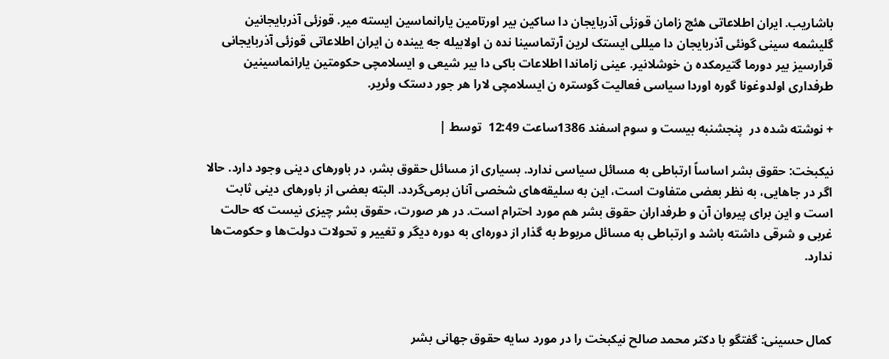باشاریب. ایران اطلاعاتی هئچ زامان قوزئی آذربایجان دا ساکین بیر اورتامین یارانماسین ایسته میر. قوزئی آذربایجانین گلیشمه سینی گونئی آذربایجان دا میللی ایستک لرین آرتماسینا نده ن اولابیله جه یینده ن ایران اطلاعاتی قوزئی آذربایجانی قرارسیز بیر دورما گتیرمکده ن خوشلانیر. عینی زاماندا اطلاعات باکی دا بیر شیعی و ایسلامچی حکومتین یارانماسینین طرفداری اولدوغونا گوره اوردا سیاسی فعالیت گوستره ن ایسلامچی لارا هر جور دستک وئریر.

+ نوشته شده در  پنجشنبه بیست و سوم اسفند 1386ساعت 12:49  توسط |

نیکبخت: حقوق بشر اساساً ارتباطی به مسائل سیاسی ندارد. بسیاری از مسائل حقوق بشر، در باورهای دینی وجود دارد. حالا اگر در جاهایی، به نظر بعضی متفاوت است، این به سلیقه‌های شخصی آنان برمی‌گردد. البته بعضی از باورهای دینی ثابت است و این برای پیروان آن و طرفداران حقوق بشر هم مورد احترام است. در هر صورت، حقوق بشر چیزی نیست که حالت غربی و شرقی داشته باشد و ارتباطی به مسائل مربوط به گذار از دوره‌ای به دوره دیگر و تغییر و تحولات دولت‌ها و حکومت‌ها ندارد.



کمال حسینی: گفتگو با دکتر محمد صالح نیکبخت را در مورد سایه حقوق جهانی بشر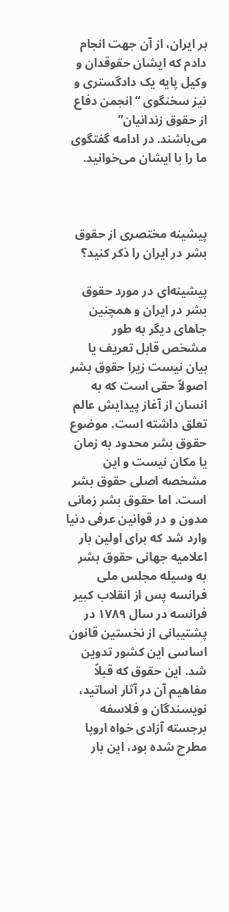بر ایران، از آن جهت انجام دادم که ایشان حقوقدان و وکیل پایه یک دادگستری و نیز سخنگوی “انجمن دفاع از حقوق زندانیان” می‌باشند. در ادامه گفتگوی ما را با ایشان می‌خوانید.



پیشینه مختصری از حقوق بشر در ایران را ذکر کنید؟

پیشینه‌ای در مورد حقوق بشر در ایران و همچنین جاهای دیگر به طور مشخص قابل تعریف یا بیان نیست زیرا حقوق بشر اصولاً حقی است که به انسان از آغاز پیدایش عالم تعلق داشته است. موضوع حقوق بشر محدود به زمان یا مکان نیست و این مشخصه اصلی حقوق بشر است. اما حقوق بشر زمانی مدون و در قوانین عرفی دنیا وارد شد که برای اولین بار اعلامیه جهانی حقوق بشر به وسیله مجلس ملی فرانسه پس از انقلاب کبیر فرانسه در سال ۱۷۸۹ در پشتیبانی از نخستین قانون اساسی این کشور تدوین شد. این حقوق که قبلاً مفاهیم آن در آثار اساتید، نویسندگان و فلاسفه برجسته آزادی خواه اروپا مطرح شده بود، این بار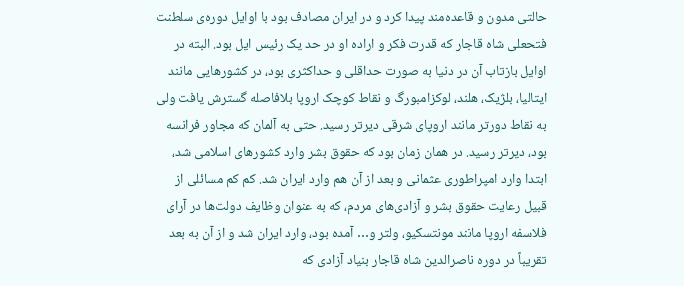حالتی مدون و قاعده‌مند پیدا کرد و در ایران مصادف بود با اوایل دوره‌ی سلطنت فتحعلی شاه قاجار که قدرت فکر و اراده او در حد یک رئیس ایل بود. البته در اوایل بازتاب آن در دنیا به صورت حداقلی و حداکثری بود، در کشورهایی مانند ایتالیا، بلژیک، هلند، لوکزامبورگ و نقاط کوچک اروپا بلافاصله گسترش یافت ولی به نقاط دورتر مانند اروپای شرقی دیرتر رسید. حتی به آلمان که مجاور فرانسه بود، دیرتر رسید. در همان زمان بود که حقوق بشر وارد کشورهای اسلامی شد، ابتدا وارد امپراطوری عثمانی و بعد از آن هم وارد ایران شد. کم کم مسائلی از قبیل رعایت حقوق بشر و آزادی‌های مردم، که به عنوان وظایف دولت‌ها در آرای فلاسفه اروپا مانند مونتسکیو، ولتر و… آمده بود، وارد ایران شد و از آن به بعد تقریباً در دوره ناصرالدین شاه قاجار بنیاد آزادی که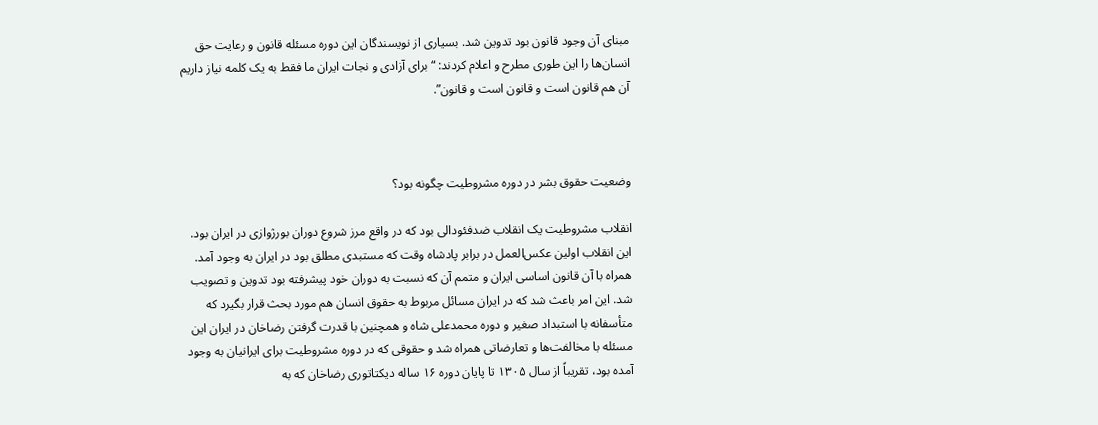مبنای آن وجود قانون بود تدوین شد. بسیاری از نویسندگان این دوره مسئله قانون و رعایت حق انسان‌ها را این طوری مطرح و اعلام کردند: “برای آزادی و نجات ایران ما فقط به یک کلمه نیاز داریم آن هم قانون است و قانون است و قانون”.



وضعیت حقوق بشر در دوره مشروطیت چگونه بود؟

انقلاب مشروطیت یک انقلاب ضدفئودالی بود که در واقع مرز شروع دوران بورژوازی در ایران بود. این انقلاب اولین عکس‌العمل در برابر پادشاه وقت که مستبدی مطلق بود در ایران به وجود آمد. همراه با آن قانون اساسی ایران و متمم آن که نسبت به دوران خود پیشرفته بود تدوین و تصویب شد. این امر باعث شد که در ایران مسائل مربوط به حقوق انسان هم مورد بحث قرار بگیرد که متأسفانه با استبداد صغیر و دوره محمدعلی شاه و همچنین با قدرت گرفتن رضاخان در ایران این مسئله با مخالفت‌ها و تعارضاتی همراه شد و حقوقی که در دوره مشروطیت برای ایرانیان به وجود آمده بود، تقریباً از سال ۱۳۰۵ تا پایان دوره ۱۶ ساله دیکتاتوری رضاخان که به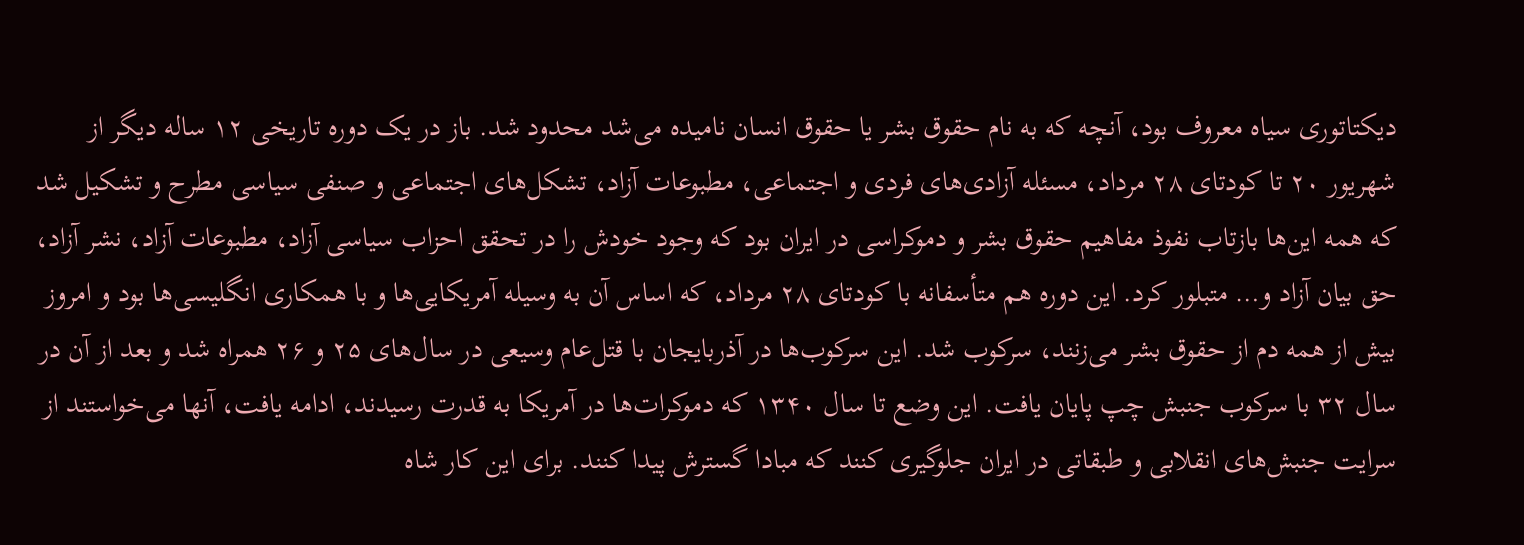دیکتاتوری سیاه معروف بود، آنچه که به نام حقوق بشر یا حقوق انسان نامیده می‌شد محدود شد. باز در یک دوره تاریخی ۱۲ ساله دیگر از شهریور ۲۰ تا کودتای ۲۸ مرداد، مسئله آزادی‌های فردی و اجتماعی، مطبوعات آزاد، تشکل‌های اجتماعی و صنفی سیاسی مطرح و تشکیل شد که همه این‌ها بازتاب نفوذ مفاهیم حقوق بشر و دموکراسی در ایران بود که وجود خودش را در تحقق احزاب سیاسی آزاد، مطبوعات آزاد، نشر آزاد، حق بیان آزاد و… متبلور کرد. این دوره هم متأسفانه با کودتای ۲۸ مرداد، که اساس آن به وسیله آمریکایی‌ها و با همکاری انگلیسی‌ها بود و امروز بیش از همه دم از حقوق بشر می‌زنند، سرکوب شد. این سرکوب‌ها در آذربایجان با قتل‌عام وسیعی در سال‌های ۲۵ و ۲۶ همراه شد و بعد از آن در سال ۳۲ با سرکوب جنبش چپ پایان یافت. این وضع تا سال ۱۳۴۰ که دموکرات‌ها در آمریکا به قدرت رسیدند، ادامه یافت، آنها می‌خواستند از سرایت جنبش‌های انقلابی و طبقاتی در ایران جلوگیری کنند که مبادا گسترش پیدا کنند. برای این کار شاه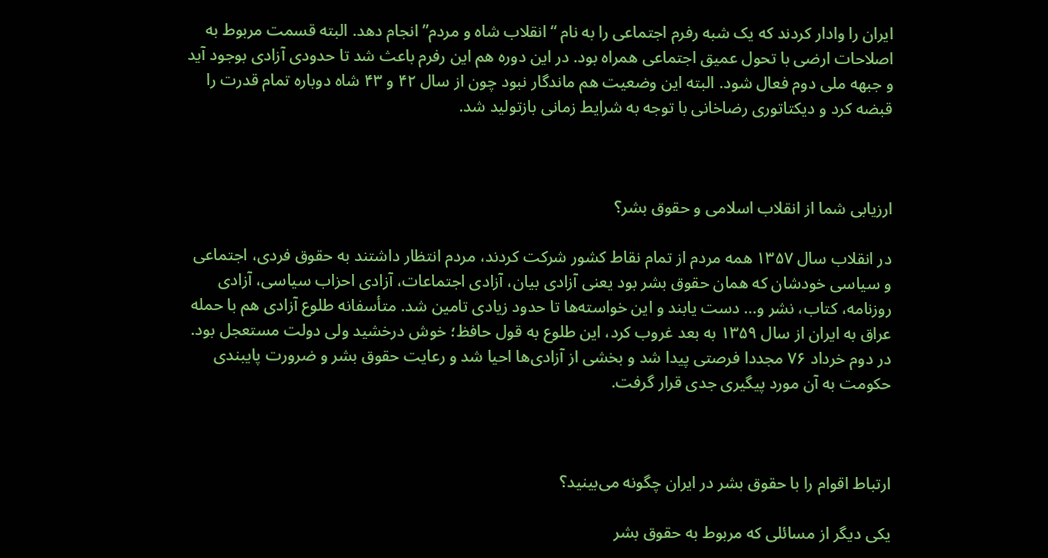ایران را وادار کردند که یک شبه رفرم اجتماعی را به نام “انقلاب شاه و مردم” انجام دهد. البته قسمت مربوط به اصلاحات ارضی با تحول عمیق اجتماعی همراه بود. در این دوره هم این رفرم باعث شد تا حدودی آزادی بوجود آید و جبهه ملی دوم فعال شود. البته این وضعیت هم ماندگار نبود چون از سال ۴۲ و ۴۳ شاه دوباره تمام قدرت را قبضه کرد و دیکتاتوری رضاخانی با توجه به شرایط زمانی بازتولید شد.



ارزیابی شما از انقلاب اسلامی و حقوق بشر؟

در انقلاب سال ۱۳۵۷ همه مردم از تمام نقاط کشور شرکت کردند، مردم انتظار داشتند به حقوق فردی، اجتماعی و سیاسی خودشان که همان حقوق بشر بود یعنی آزادی بیان، آزادی اجتماعات، آزادی احزاب سیاسی، آزادی روزنامه، کتاب، نشر و… دست یابند و این خواسته‌ها تا حدود زیادی تامین شد. متأسفانه طلوع آزادی هم با حمله عراق به ایران از سال ۱۳۵۹ به بعد غروب کرد، این طلوع به قول حافظ؛ خوش درخشید ولی دولت مستعجل بود. در دوم خرداد ۷۶ مجددا فرصتی پیدا شد و بخشی از آزادی‌ها احیا شد و رعایت حقوق بشر و ضرورت پایبندی حکومت به آن مورد پیگیری جدی قرار گرفت.



ارتباط اقوام را با حقوق بشر در ایران چگونه می‌بینید؟

یکی دیگر از مسائلی که مربوط به حقوق بشر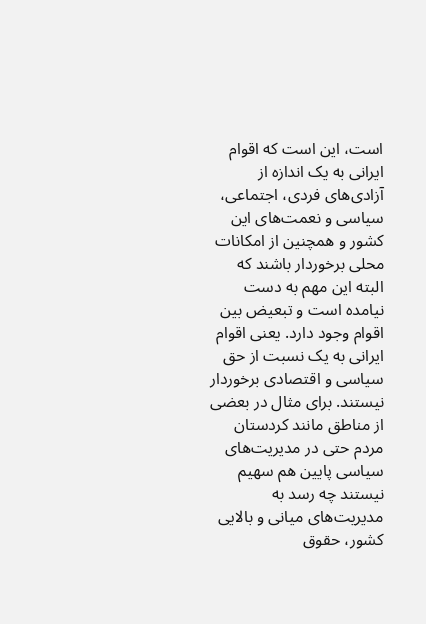است، این است که اقوام ایرانی به یک اندازه از آزادی‌های فردی، اجتماعی، سیاسی و نعمت‌های این کشور و همچنین از امکانات محلی برخوردار باشند که البته این مهم به دست نیامده است و تبعیض بین اقوام وجود دارد. یعنی اقوام ایرانی به یک نسبت از حق سیاسی و اقتصادی برخوردار نیستند. برای مثال در بعضی از مناطق مانند کردستان مردم حتی در مدیریت‌های سیاسی پایین هم سهیم نیستند چه رسد به مدیریت‌های میانی و بالایی کشور، حقوق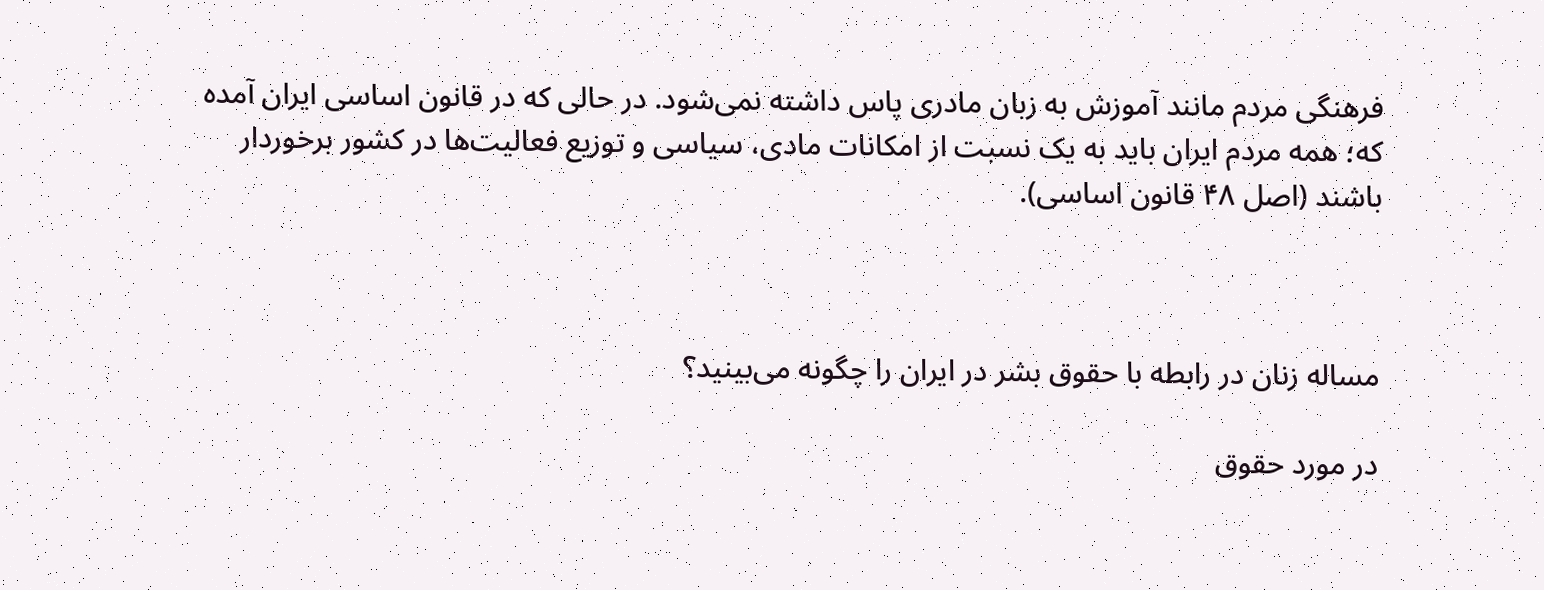فرهنگی مردم مانند آموزش به زبان مادری پاس داشته نمی‌شود. در حالی که در قانون اساسی ایران آمده که؛ همه مردم ایران باید به یک نسبت از امکانات مادی، سیاسی و توزیع فعالیت‌ها در کشور برخوردار باشند (اصل ۴۸ قانون اساسی).



مساله زنان در رابطه با حقوق بشر در ایران را چگونه می‌بینید؟

در مورد حقوق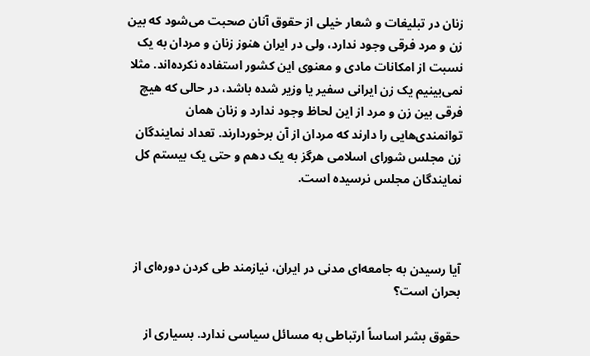زنان در تبلیغات و شعار خیلی از حقوق آنان صحبت می‌شود که بین زن و مرد فرقی وجود ندارد، ولی در ایران هنوز زنان و مردان به یک نسبت از امکانات مادی و معنوی این کشور استفاده نکرده‌اند. مثلا نمی‌بینیم یک زن ایرانی سفیر یا وزیر شده باشد، در حالی که هیچ فرقی بین زن و مرد از این لحاظ وجود ندارد و زنان همان توانمندی‌هایی را دارند که مردان از آن برخوردارند. تعداد نمایندگان زن مجلس شورای اسلامی هرگز به یک دهم و حتی یک بیستم کل نمایندگان مجلس نرسیده است.



آیا رسیدن به جامعه‌ای مدنی در ایران، نیازمند طی کردن دوره‌ای از بحران است؟

حقوق بشر اساساً ارتباطی به مسائل سیاسی ندارد. بسیاری از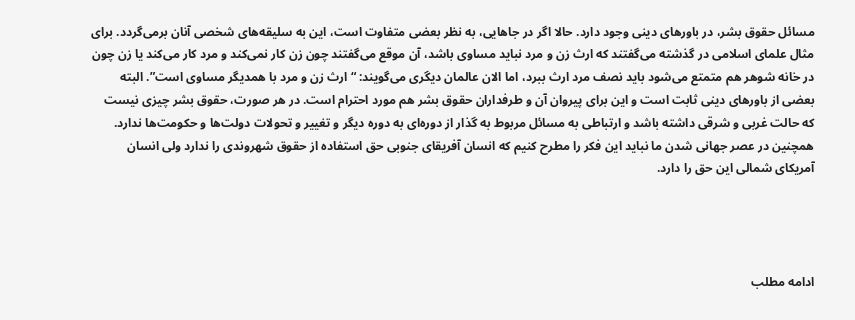مسائل حقوق بشر، در باورهای دینی وجود دارد. حالا اگر در جاهایی، به نظر بعضی متفاوت است، این به سلیقه‌های شخصی آنان برمی‌گردد. برای مثال علمای اسلامی در گذشته می‌گفتند که ارث زن و مرد نباید مساوی باشد، آن موقع می‌گفتند چون زن کار نمی‌کند و مرد کار می‌کند یا زن چون در خانه شوهر هم متمتع می‌شود باید نصف مرد ارث ببرد، اما الان عالمان دیگری می‌گویند: “ارث زن و مرد با همدیگر مساوی است”. البته بعضی از باورهای دینی ثابت است و این برای پیروان آن و طرفداران حقوق بشر هم مورد احترام است. در هر صورت، حقوق بشر چیزی نیست که حالت غربی و شرقی داشته باشد و ارتباطی به مسائل مربوط به گذار از دوره‌ای به دوره دیگر و تغییر و تحولات دولت‌ها و حکومت‌ها ندارد. همچنین در عصر جهانی شدن ما نباید این فکر را مطرح کنیم که انسان آفریقای جنوبی حق استفاده از حقوق شهروندی را ندارد ولی انسان آمریکای شمالی این حق را دارد.




ادامه مطلب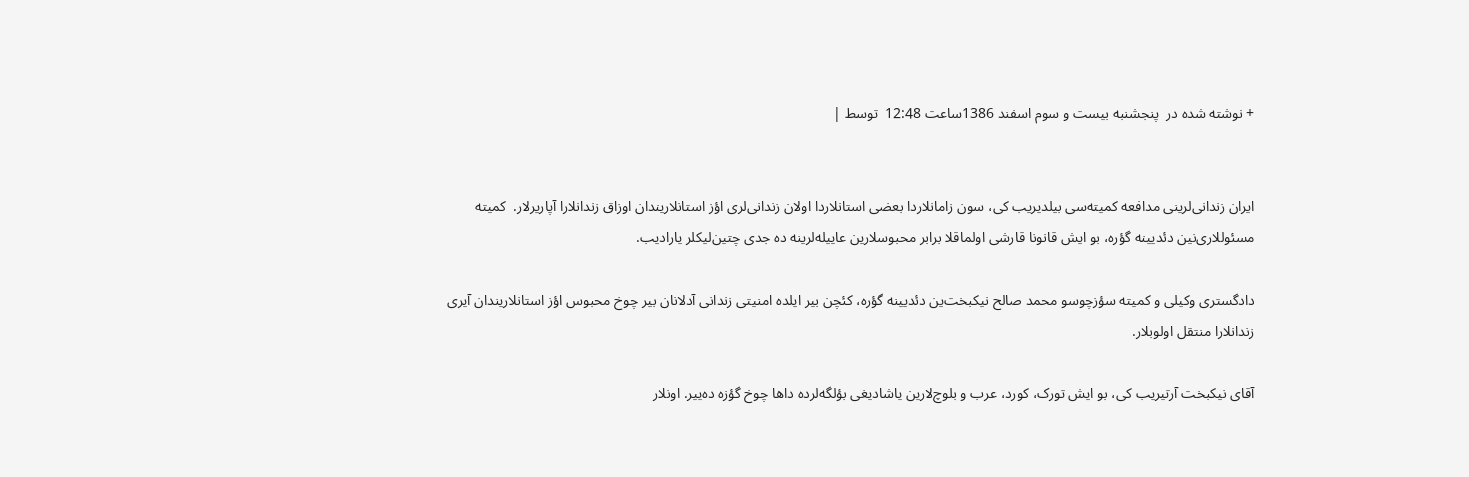+ نوشته شده در  پنجشنبه بیست و سوم اسفند 1386ساعت 12:48  توسط |


ایران زندانی‌لرینی مدافعه کمیته‌سی بیلدیریب کی، سون زامانلاردا بعضی استانلاردا اولان زندانی‌لری اؤز استانلاریندان اوزاق زندانلارا آپاریرلار.  کمیته مسئوللاری‌نین دئدیینه گؤره، بو ایش قانونا قارشی اولماقلا برابر محبوسلارین عاییله‌لرینه ده جدی چتین‌لیکلر یارادیب.

دادگستری وکیلی و کمیته سؤزچوسو محمد صالح نیکبخت‌ین دئدیینه گؤره، کئچن بیر ایلده امنیتی زندانی آدلانان بیر چوخ محبوس اؤز استانلاریندان آیری زندانلارا منتقل اولوبلار.

آقای نیکبخت آرتیریب کی، بو ایش تورک، کورد، عرب و بلوچ‌لارین یاشادیغی بؤلگه‌لرده داها چوخ گؤزه ده‌ییر. اونلار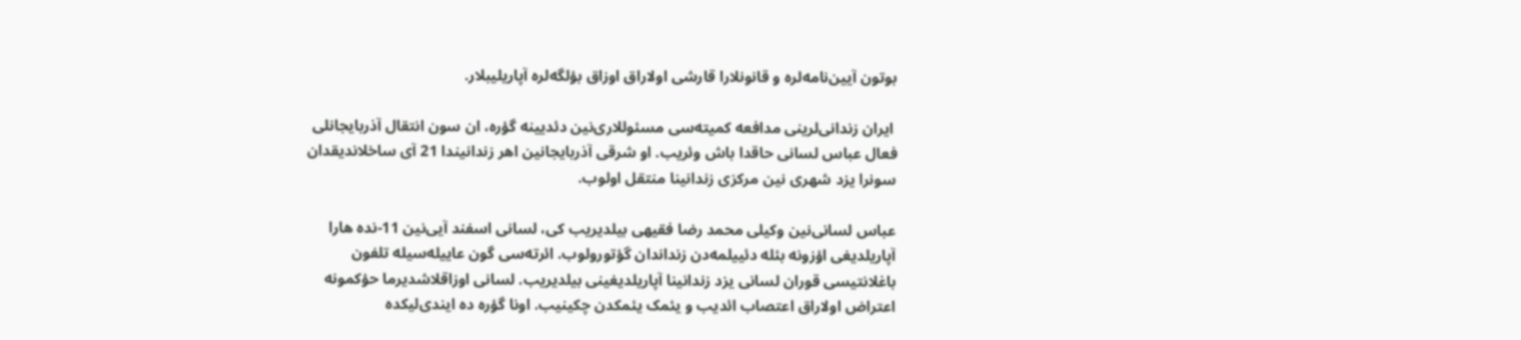بوتون آیین‌نامه‌لره و قانونلارا قارشی اولاراق اوزاق بؤلگه‌لره آپاریلیبلار.

 ایران زندانی‌لرینی مدافعه کمیته‌سی مسئوللاری‌نین دئدیینه گؤره، ان سون انتقال آذربایجانلی فعال عباس لسانی حاقدا باش وئریب. او شرقی آذربایجانین اهر زندانیندا 21 آی ساخلاندیقدان سونرا یزد شهری نین مرکزی زندانینا منتقل اولوب.

عباس لسانی‌نین وکیلی محمد رضا فقیهی بیلدیریب کی، لسانی اسفند آیی‌نین 11-نده هارا آپاریلدیغی اؤزونه بئله دئییلمه‌دن زنداندان گؤتورولوب. ائرته‌سی گون عاییله‌سیله تلفون باغلانتیسی قوران لسانی یزد زندانینا آپاریلدیغینی بیلدیریب. لسانی اوزاقلاشدیرما حؤکمونه اعتراض اولاراق اعتصاب ائدیب و یئمک یئمکدن چکینیب. اونا گؤره ده ایندی‌لیکده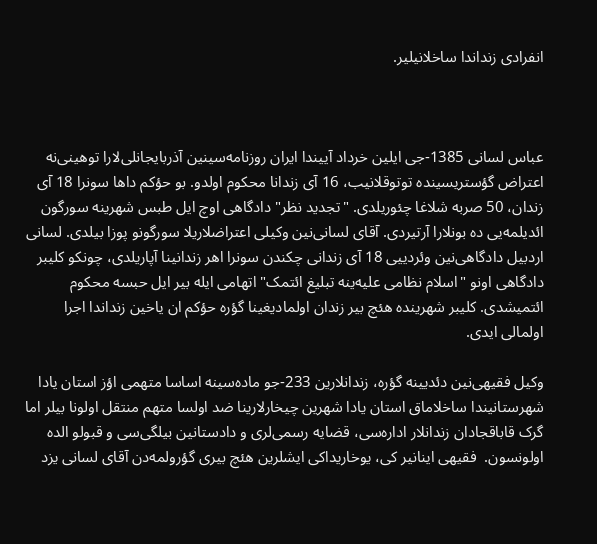انفرادی زنداندا ساخلانیلیر.



عباس لسانی 1385-جی ایلین خرداد آییندا ایران روزنامه‌سینین آذربایجانلی‌لارا توهینی‌نه اعتراض گؤستریسینده توتوقلانیب، 16 آی زندانا محکوم اولدو. بو حؤکم داها سونرا 18 آی زندان، 50 صربه شلاغا چئوریلدی. "تجدید نظر" دادگاهی اوچ ایل طبس شهرینه سورگون ائدیلمه‌یی ده بونلارا آرتیردی. آقای لسانی‌نین وکیلی اعتراضلاریلا سورگونو پوزا بیلدی. لسانی اردبیل دادگاهی‌نین وئردییی 18 آی زندانی چکندن سونرا اهر زندانینا آپاریلدی، چونکو کلیبر دادگاهی اونو "اسلام نظامی علیه‌ینه تبلیغ ائتمک" اتهامی ایله بیر ایل حبسه محکوم ائتمیشدی. کلیبر شهرینده هئچ بیر زندان اولمادیغینا گؤره حؤکم ان یاخین زنداندا اجرا اولمالی ایدی.

وکیل فقیهی‌نین دئدیینه گؤره، زندانلارین 233-جو ماده‌سینه اساسا متهمی اؤز استان یادا شهرستانیندا ساخلاماق استان یادا شهرین چیخارلارینا ضد اولسا متهم منتقل اولونا بیلر اما گرک قاباقجادان زندانلار اداره‌سی، قضایه رسمی‌لری و دادستانین بیلگی‌سی و قبولو الده اولونسون.  فقیهی اینانیر کی، یوخاریداکی ایشلرین هئچ بیری گؤرولمه‌دن آقای لسانی یزد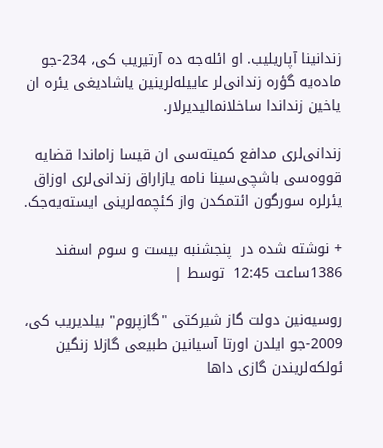زندانینا آپاریلیب. او ائله‌جه ده آرتیریب کی، 234-جو ماده‌یه گؤره زندانی‌لر عاییله‌لرینین یاشادیغی یئره ان یاخین زنداندا ساخلانمالیدیرلار.

زندانی‌لری مدافع کمیته‌سی ان قیسا زاماندا قضایه قووه‌سی باشچی‌سینا نامه یازاراق زندانی‌لری اوزاق یئرلره سورگون ائتمکدن واز کئچمه‌لرینی ایسته‌یه‌جک.

+ نوشته شده در  پنجشنبه بیست و سوم اسفند 1386ساعت 12:45  توسط |

روسیه‌نین دولت گاز شیرکتی "گازپروم" بیلدیریب کی، 2009-جو ایلدن اورتا آسیانین طبیعی گازلا زنگین ئولکه‌لریندن گازی داها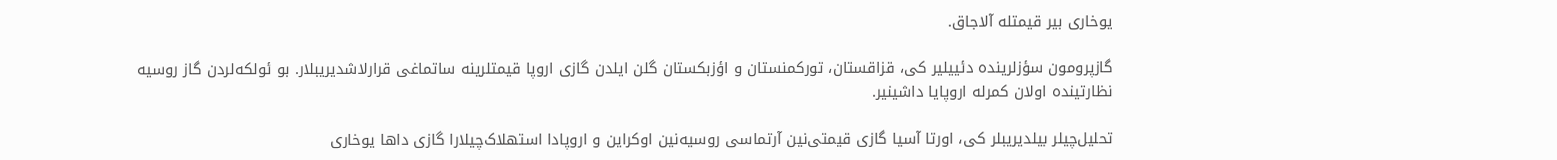یوخاری بیر قیمتله آلاجاق.

گازپرومون سؤزلرینده دئییلیر کی، قزاقستان، تورکمنستان و اؤزبکستان گلن ایلدن گازی اروپا قیمتلرینه ساتماغی قرارلاشدیریبلار. بو ئولکه‌لردن گاز روسیه نظارتینده اولان کمرله اروپایا داشینیر.

تحلیل‌چیلر بیلدیریبلر کی، اورتا آسیا گازی‌ قیمتی‌نین آرتماسی روسیه‌نین اوکراین و اروپادا استهلاک‌چیلارا گازی داها یوخاری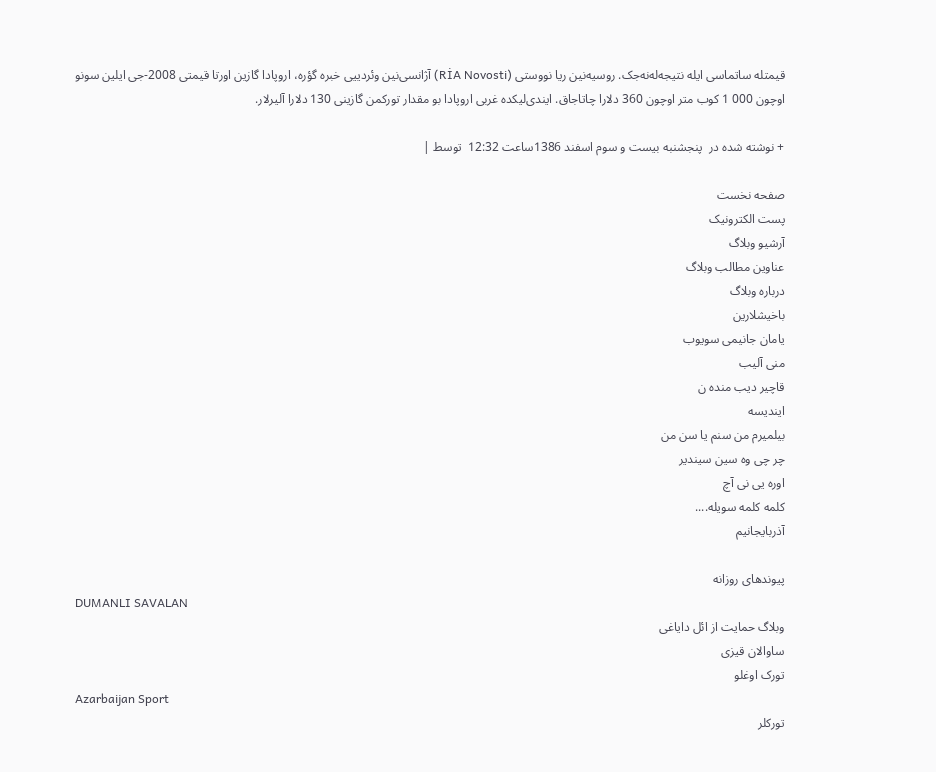قیمتله ساتماسی ایله نتیجه‌له‌نه‌جک. روسیه‌نین ریا نووستی (RİA Novosti) آژانسی‌نین وئردییی خبره گؤره، اروپادا گازین اورتا قیمتی 2008-جی ایلین سونو اوچون 000 1 کوب متر اوچون 360 دلارا چاتاجاق. ایندی‌لیکده غربی اروپادا بو مقدار تورکمن گازینی 130 دلارا آلیرلار.

+ نوشته شده در  پنجشنبه بیست و سوم اسفند 1386ساعت 12:32  توسط |

صفحه نخست
پست الکترونیک
آرشیو وبلاگ
عناوین مطالب وبلاگ
درباره وبلاگ
باخیشلارین
یامان جانیمی سویوب
منی آلیب
قاچیر دیب منده ن
ایندیسه
بیلمیرم من سنم یا سن من
چر چی وه سین سیندیر
اوره یی نی آچ
کلمه کلمه سویله....
آذربایجانیم

پیوندهای روزانه
DUMANLI SAVALAN
وبلاگ حمایت از ائل دایاغی
ساوالان قیزی
تورک اوغلو
Azarbaijan Sport
تورکلر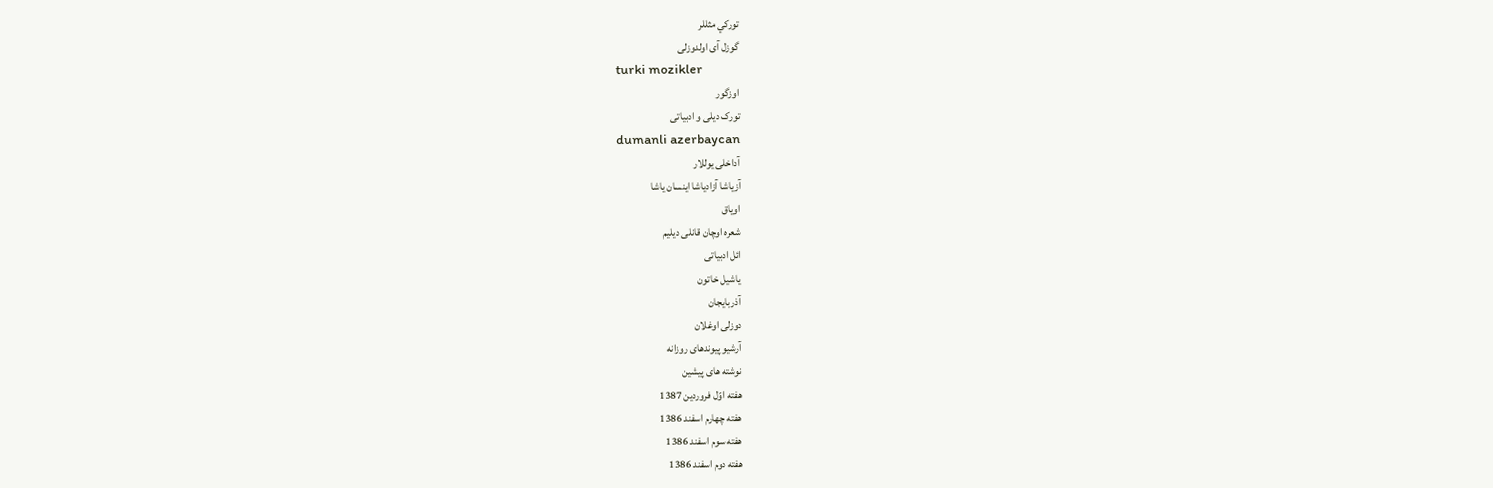توركي مثللر
گوزل آی اولدوزلی
turki mozikler
اوزگور
تورک دیلی و ادبیاتی
dumanli azerbaycan
آداخلی یوللار
آزیاشا آزادیاشا اینسان یاشا
اویاق
شعره اوچان قانلی دیلیم
ائل ادبیاتی
ياشيل خاتون
آذربایجان
دوزلی اوغلان
آرشیو پیوندهای روزانه
نوشته های پیشین
هفته اوّل فروردین 1387
هفته چهارم اسفند 1386
هفته سوم اسفند 1386
هفته دوم اسفند 1386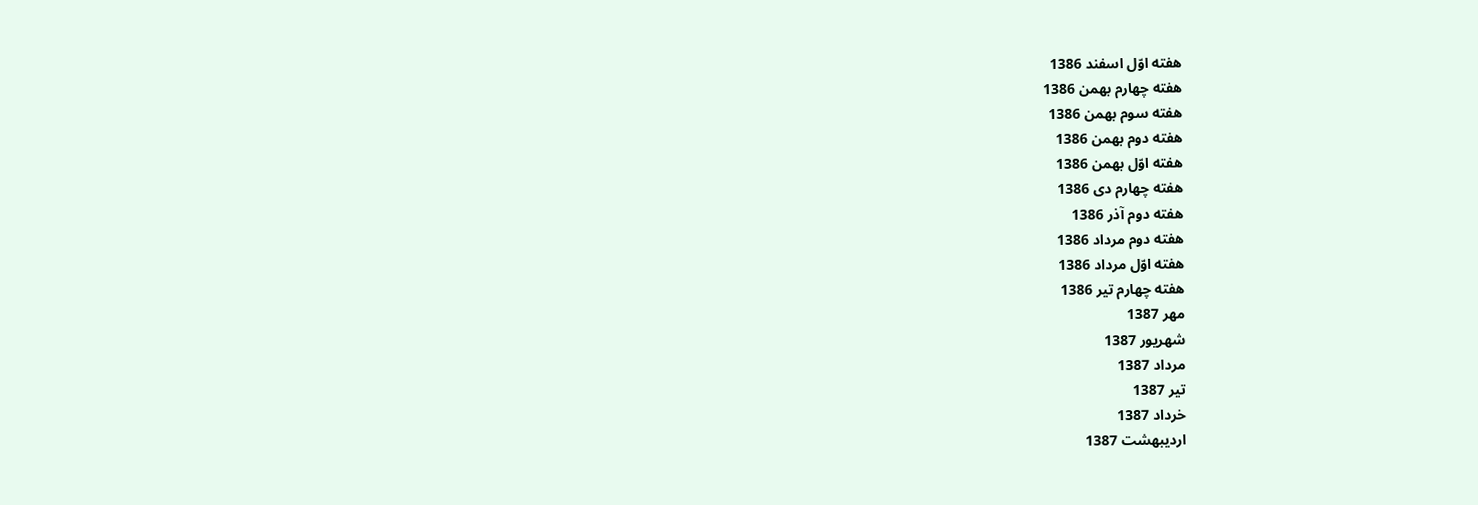هفته اوّل اسفند 1386
هفته چهارم بهمن 1386
هفته سوم بهمن 1386
هفته دوم بهمن 1386
هفته اوّل بهمن 1386
هفته چهارم دی 1386
هفته دوم آذر 1386
هفته دوم مرداد 1386
هفته اوّل مرداد 1386
هفته چهارم تیر 1386
مهر 1387
شهریور 1387
مرداد 1387
تیر 1387
خرداد 1387
اردیبهشت 1387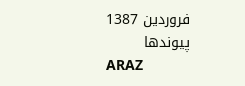فروردین 1387
پیوندها
ARAZ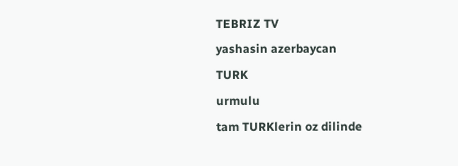TEBRIZ TV
yashasin azerbaycan
TURK
urmulu
tam TURKlerin oz dilinde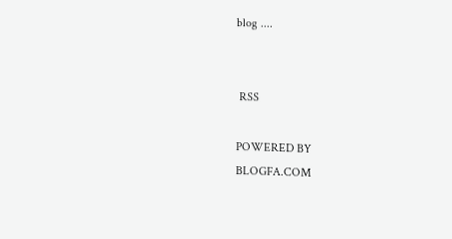blog ....


 RSS

POWERED BY
BLOGFA.COM